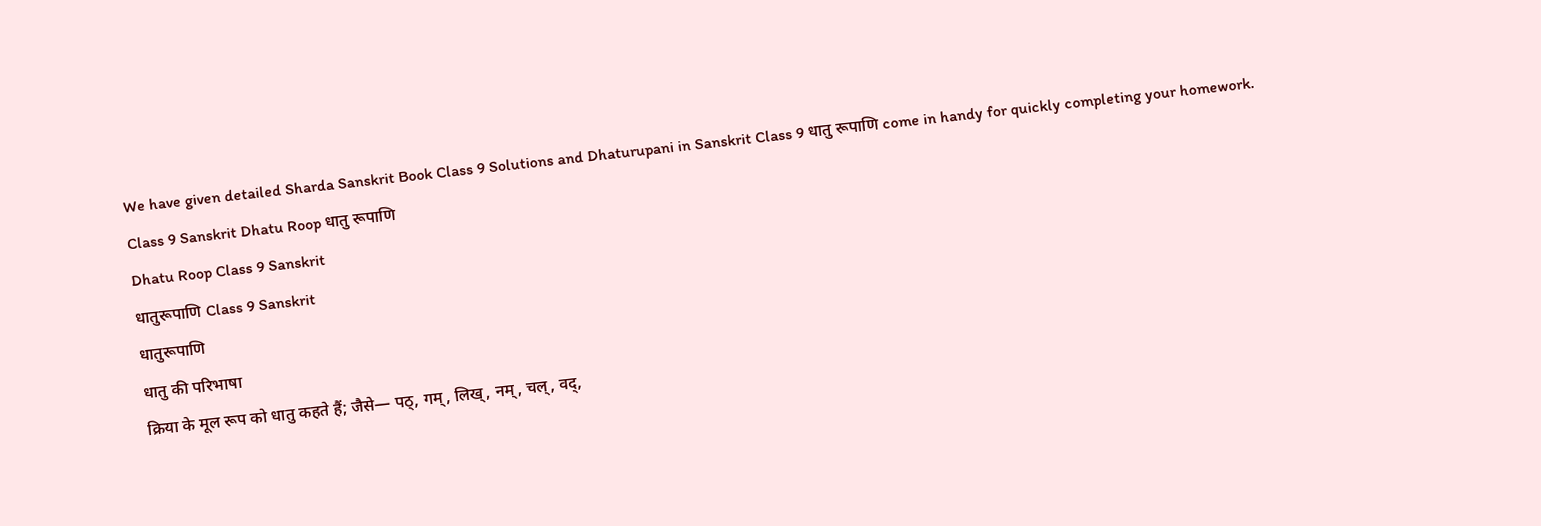We have given detailed Sharda Sanskrit Book Class 9 Solutions and Dhaturupani in Sanskrit Class 9 धातु रूपाणि come in handy for quickly completing your homework.
Class 9 Sanskrit Dhatu Roop धातु रूपाणि
Dhatu Roop Class 9 Sanskrit
धातुरूपाणि Class 9 Sanskrit
धातुरूपाणि
धातु की परिभाषा
क्रिया के मूल रूप को धातु कहते हैं; जैसे— पठ्, गम्, लिख्, नम्, चल्, वद्,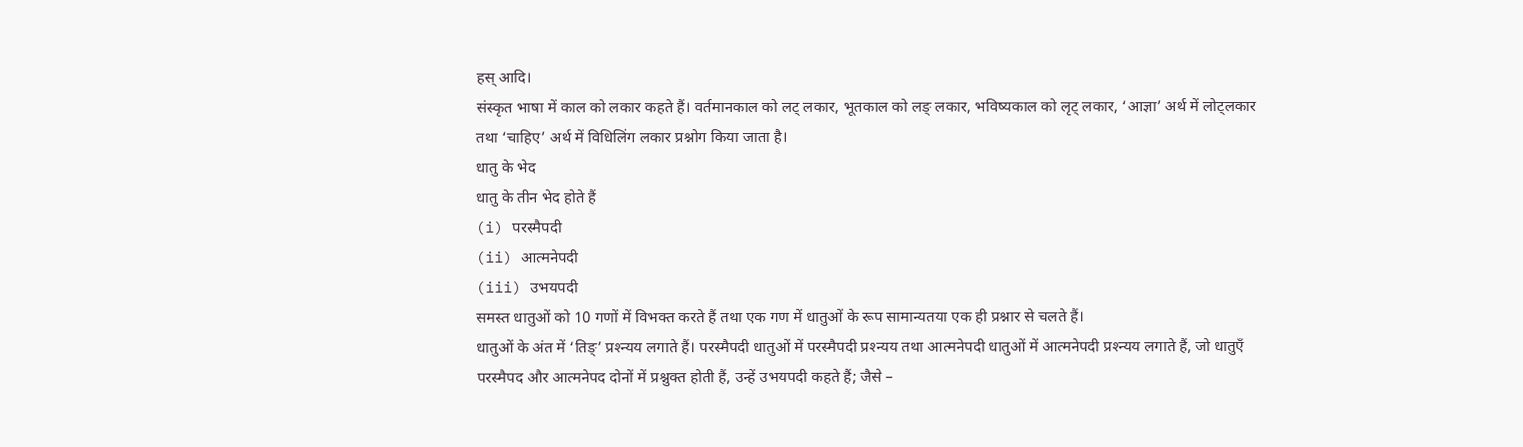हस् आदि।
संस्कृत भाषा में काल को लकार कहते हैं। वर्तमानकाल को लट् लकार, भूतकाल को लङ् लकार, भविष्यकाल को लृट् लकार, ‘आज्ञा’ अर्थ में लोट्लकार तथा ‘चाहिए’ अर्थ में विधिलिंग लकार प्रश्नोग किया जाता है।
धातु के भेद
धातु के तीन भेद होते हैं
(i) परस्मैपदी
(ii) आत्मनेपदी
(iii) उभयपदी
समस्त धातुओं को 10 गणों में विभक्त करते हैं तथा एक गण में धातुओं के रूप सामान्यतया एक ही प्रश्नार से चलते हैं।
धातुओं के अंत में ‘तिङ्’ प्रश्न्यय लगाते हैं। परस्मैपदी धातुओं में परस्मैपदी प्रश्न्यय तथा आत्मनेपदी धातुओं में आत्मनेपदी प्रश्न्यय लगाते हैं, जो धातुएँ परस्मैपद और आत्मनेपद दोनों में प्रश्नुक्त होती हैं, उन्हें उभयपदी कहते हैं; जैसे –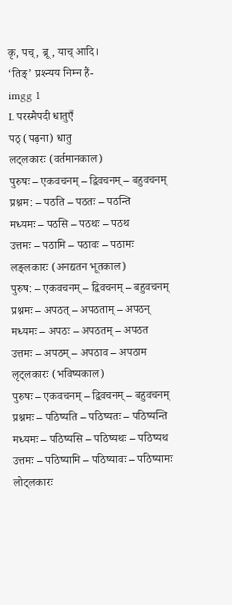कृ, पच्, ब्रू, याच् आदि।
‘तिङ्’ प्रश्न्यय निम्न हैं-
imgg 1
I. परस्मैपदी धातुएँ
पठ् (पढ़ना) धातु
लट्लकारः (वर्तमानकाल)
पुरुषः – एकवचनम् – द्विवचनम् – बहुवचनम्
प्रश्नम: – पठति – पठतः – पठन्ति
मध्यमः – पठसि – पठथः – पठथ
उत्तमः – पठामि – पठावः – पठामः
लङ्लकारः (अनद्यतन भूतकाल)
पुरुष: – एकवचनम् – द्विवचनम् – बहुवचनम्
प्रश्नमः – अपठत् – अपठताम् – अपठन्
मध्यमः – अपठः – अपठतम् – अपठत
उत्तमः – अपठम् – अपठाव – अपठाम
लृट्लकारः (भविष्यकाल)
पुरुषः – एकवचनम् – द्विवचनम् – बहुवचनम्
प्रश्नमः – पठिष्यति – पठिष्यतः – पठिष्यन्ति
मध्यमः – पठिष्यसि – पठिष्यथः – पठिष्यथ
उत्तमः – पठिष्यामि – पठिष्यावः – पठिष्यामः
लोट्लकारः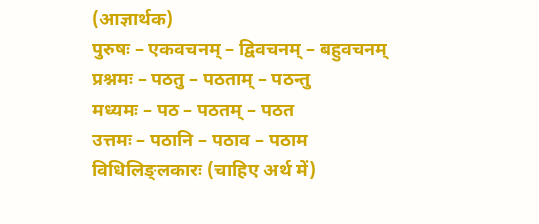(आज्ञार्थक)
पुरुषः – एकवचनम् – द्विवचनम् – बहुवचनम्
प्रश्नमः – पठतु – पठताम् – पठन्तु
मध्यमः – पठ – पठतम् – पठत
उत्तमः – पठानि – पठाव – पठाम
विधिलिङ्लकारः (चाहिए अर्थ में)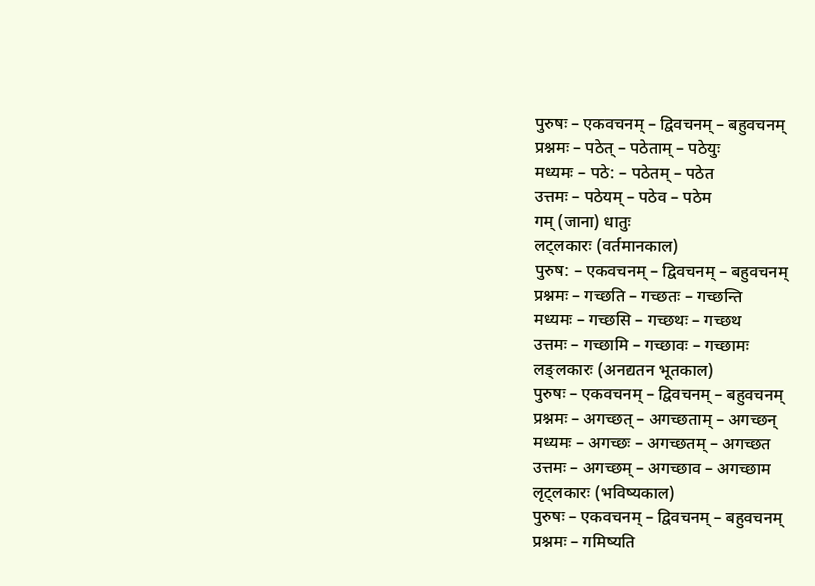पुरुषः – एकवचनम् – द्विवचनम् – बहुवचनम्
प्रश्नमः – पठेत् – पठेताम् – पठेयुः
मध्यमः – पठे: – पठेतम् – पठेत
उत्तमः – पठेयम् – पठेव – पठेम
गम् (जाना) धातुः
लट्लकारः (वर्तमानकाल)
पुरुष: – एकवचनम् – द्विवचनम् – बहुवचनम्
प्रश्नमः – गच्छति – गच्छतः – गच्छन्ति
मध्यमः – गच्छसि – गच्छथः – गच्छथ
उत्तमः – गच्छामि – गच्छावः – गच्छामः
लङ्लकारः (अनद्यतन भूतकाल)
पुरुषः – एकवचनम् – द्विवचनम् – बहुवचनम्
प्रश्नमः – अगच्छत् – अगच्छताम् – अगच्छन्
मध्यमः – अगच्छः – अगच्छतम् – अगच्छत
उत्तमः – अगच्छम् – अगच्छाव – अगच्छाम
लृट्लकारः (भविष्यकाल)
पुरुषः – एकवचनम् – द्विवचनम् – बहुवचनम्
प्रश्नमः – गमिष्यति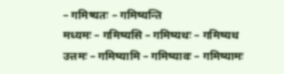– गमिष्यतः – गमिष्यन्ति
मध्यमः – गमिष्यसि – गमिष्यथः – गमिष्यथ
उत्तमः – गमिष्यामि – गमिष्यावः – गमिष्यामः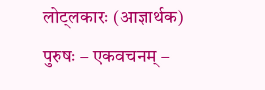लोट्लकारः (आज्ञार्थक)
पुरुषः – एकवचनम् –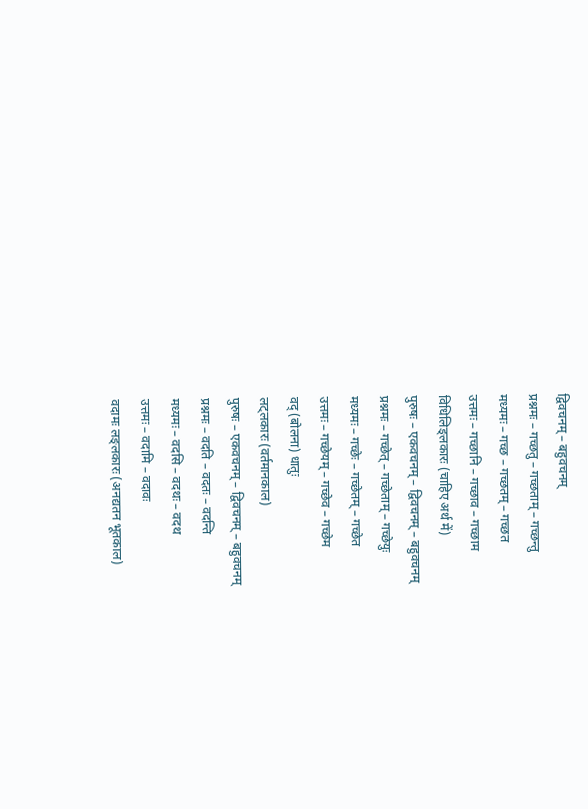द्विवचनम् – बहुवचनम्
प्रश्नमः – गच्छतु – गच्छताम् – गच्छन्तु
मध्यमः – गच्छ – गच्छतम् – गच्छत
उत्तमः – गच्छानि – गच्छाव – गच्छाम
विधिलिङ्लकारः (चाहिए अर्थ में)
पुरुषः – एकवचनम् – द्विवचनम् – बहुवचनम्
प्रश्नमः – गच्छेत् – गच्छेताम् – गच्छेयुः
मध्यमः – गच्छेः – गच्छेतम् – गच्छेत
उत्तमः – गच्छेयम् – गच्छेव – गच्छेम
वद् (बोलना) धातुः
लट्लकारः (वर्तमानकाल)
पुरुषः – एकवचनम् – द्विवचनम् – बहुवचनम्
प्रश्नमः – वदति – वदतः – वदन्ति
मध्यमः – वदसि – वदथः – वदथ
उत्तमः – वदामि – वदावः
वदामः लङ्लकारः (अनद्यतन भूतकाल)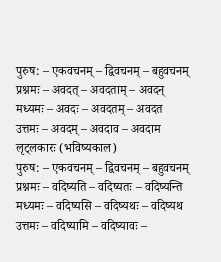पुरुष: – एकवचनम् – द्विवचनम् – बहुवचनम्
प्रश्नमः – अवदत् – अवदताम् – अवदन्
मध्यमः – अवदः – अवदतम् – अवदत
उत्तमः – अवदम् – अवदाव – अवदाम
लृट्लकारः (भविष्यकाल)
पुरुष: – एकवचनम् – द्विवचनम् – बहुवचनम्
प्रश्नमः – वदिष्यति – वदिष्यतः – वदिष्यन्ति
मध्यमः – वदिष्यसि – वदिष्यथः – वदिष्यथ
उत्तमः – वदिष्यामि – वदिष्यावः –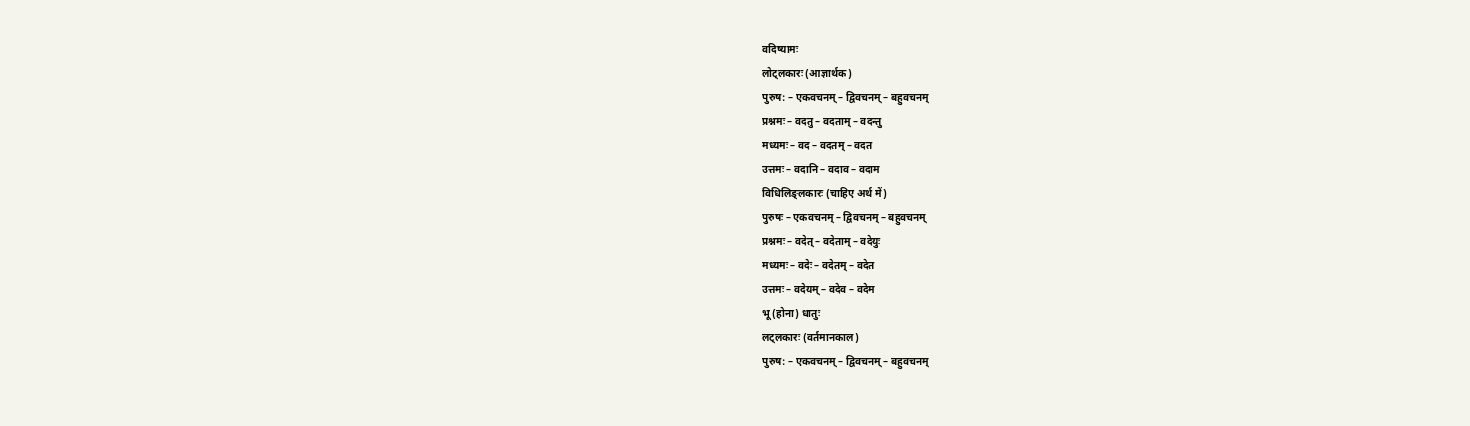वदिष्यामः
लोट्लकारः (आज्ञार्थक)
पुरुष: – एकवचनम् – द्विवचनम् – बहुवचनम्
प्रश्नमः – वदतु – वदताम् – वदन्तु
मध्यमः – वद – वदतम् – वदत
उत्तमः – वदानि – वदाव – वदाम
विधिलिङ्लकारः (चाहिए अर्थ में)
पुरुषः – एकवचनम् – द्विवचनम् – बहुवचनम्
प्रश्नमः – वदेत् – वदेताम् – वदेयुः
मध्यमः – वदेः – वदेतम् – वदेत
उत्तमः – वदेयम् – वदेव – वदेम
भू (होना) धातुः
लट्लकारः (वर्तमानकाल)
पुरुष: – एकवचनम् – द्विवचनम् – बहुवचनम्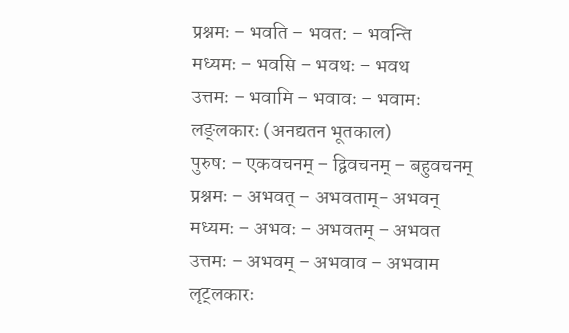प्रश्नमः – भवति – भवत: – भवन्ति
मध्यमः – भवसि – भवथः – भवथ
उत्तमः – भवामि – भवावः – भवामः
लङ्लकारः (अनद्यतन भूतकाल)
पुरुष: – एकवचनम् – द्विवचनम् – बहुवचनम्
प्रश्नमः – अभवत् – अभवताम्- अभवन्
मध्यमः – अभवः – अभवतम् – अभवत
उत्तमः – अभवम् – अभवाव – अभवाम
लृट्लकारः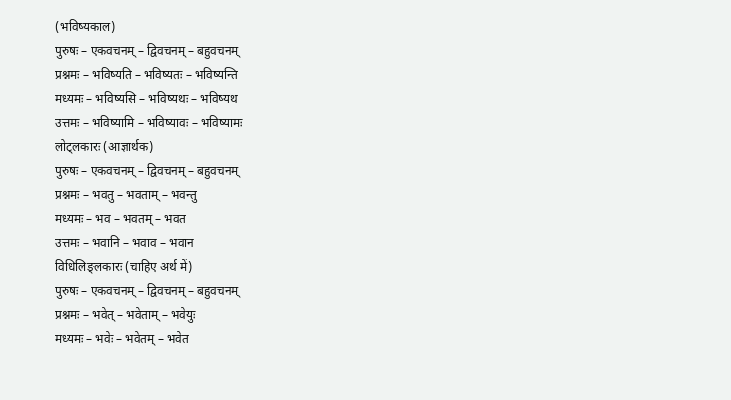(भविष्यकाल)
पुरुषः – एकवचनम् – द्विवचनम् – बहुवचनम्
प्रश्नमः – भविष्यति – भविष्यतः – भविष्यन्ति
मध्यमः – भविष्यसि – भविष्यथः – भविष्यथ
उत्तमः – भविष्यामि – भविष्यावः – भविष्यामः
लोट्लकारः (आज्ञार्थक)
पुरुषः – एकवचनम् – द्विवचनम् – बहुवचनम्
प्रश्नमः – भवतु – भवताम् – भवन्तु
मध्यमः – भव – भवतम् – भवत
उत्तमः – भवानि – भवाव – भवान
विधिलिङ्लकारः (चाहिए अर्थ में)
पुरुषः – एकवचनम् – द्विवचनम् – बहुवचनम्
प्रश्नमः – भवेत् – भवेताम् – भवेयुः
मध्यमः – भवेः – भवेतम् – भवेत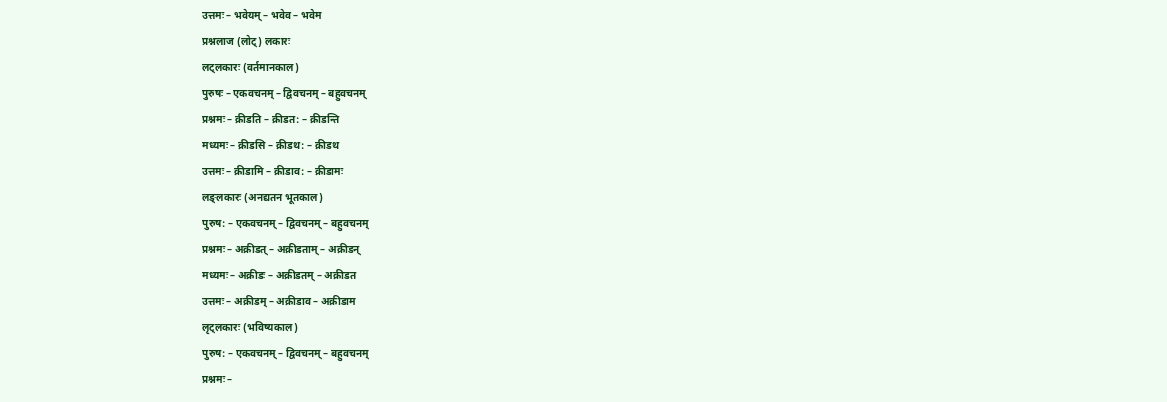उत्तमः – भवेयम् – भवेव – भवेम
प्रश्नलाज (लोट्) लकारः
लट्लकारः (वर्तमानकाल)
पुरुषः – एकवचनम् – द्विवचनम् – बहुवचनम्
प्रश्नमः – क्रीडति – क्रीडत: – क्रीडन्ति
मध्यमः – क्रीडसि – क्रीडथ: – क्रीडथ
उत्तमः – क्रीडामि – क्रीडाव: – क्रीडामः
लङ्लकारः (अनद्यतन भूतकाल)
पुरुष: – एकवचनम् – द्विवचनम् – बहुवचनम्
प्रश्नमः – अक्रीडत् – अक्रीडताम् – अक्रीडन्
मध्यमः – अक्रीडः – अक्रीडतम् – अक्रीडत
उत्तमः – अक्रीडम् – अक्रीडाव – अक्रीडाम
लृट्लकारः (भविष्यकाल)
पुरुष: – एकवचनम् – द्विवचनम् – बहुवचनम्
प्रश्नमः –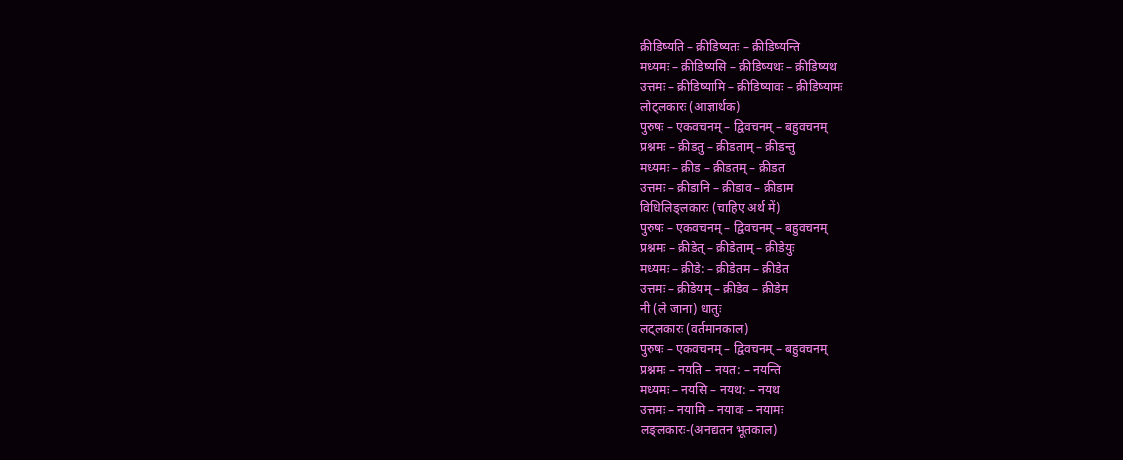क्रीडिष्यति – क्रीडिष्यतः – क्रीडिष्यन्ति
मध्यमः – क्रीडिष्यसि – क्रीडिष्यथः – क्रीडिष्यथ
उत्तमः – क्रीडिष्यामि – क्रीडिष्यावः – क्रीडिष्यामः
लोट्लकारः (आज्ञार्थक)
पुरुषः – एकवचनम् – द्विवचनम् – बहुवचनम्
प्रश्नमः – क्रीडतु – क्रीडताम् – क्रीडन्तु
मध्यमः – क्रीड – क्रीडतम् – क्रीडत
उत्तमः – क्रीडानि – क्रीडाव – क्रीडाम
विधिलिङ्लकारः (चाहिए अर्थ में)
पुरुषः – एकवचनम् – द्विवचनम् – बहुवचनम्
प्रश्नमः – क्रीडेत् – क्रीडेताम् – क्रीडेयुः
मध्यमः – क्रीडे: – क्रीडेतम – क्रीडेत
उत्तमः – क्रीडेयम् – क्रीडेव – क्रीडेम
नी (ले जाना) धातुः
लट्लकारः (वर्तमानकाल)
पुरुषः – एकवचनम् – द्विवचनम् – बहुवचनम्
प्रश्नमः – नयति – नयत: – नयन्ति
मध्यमः – नयसि – नयथ: – नयथ
उत्तमः – नयामि – नयावः – नयामः
लङ्लकारः-(अनद्यतन भूतकाल)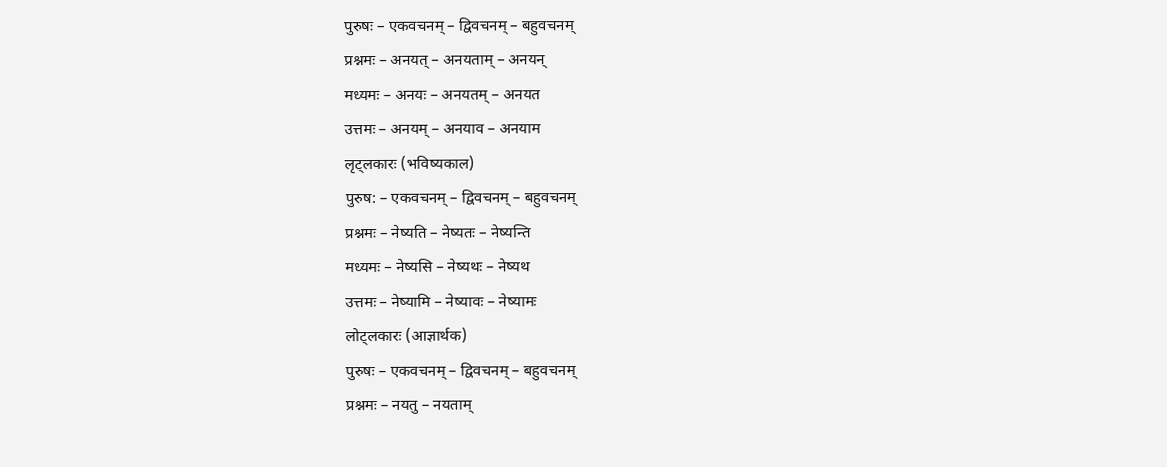पुरुषः – एकवचनम् – द्विवचनम् – बहुवचनम्
प्रश्नमः – अनयत् – अनयताम् – अनयन्
मध्यमः – अनयः – अनयतम् – अनयत
उत्तमः – अनयम् – अनयाव – अनयाम
लृट्लकारः (भविष्यकाल)
पुरुष: – एकवचनम् – द्विवचनम् – बहुवचनम्
प्रश्नमः – नेष्यति – नेष्यतः – नेष्यन्ति
मध्यमः – नेष्यसि – नेष्यथः – नेष्यथ
उत्तमः – नेष्यामि – नेष्यावः – नेष्यामः
लोट्लकारः (आज्ञार्थक)
पुरुषः – एकवचनम् – द्विवचनम् – बहुवचनम्
प्रश्नमः – नयतु – नयताम्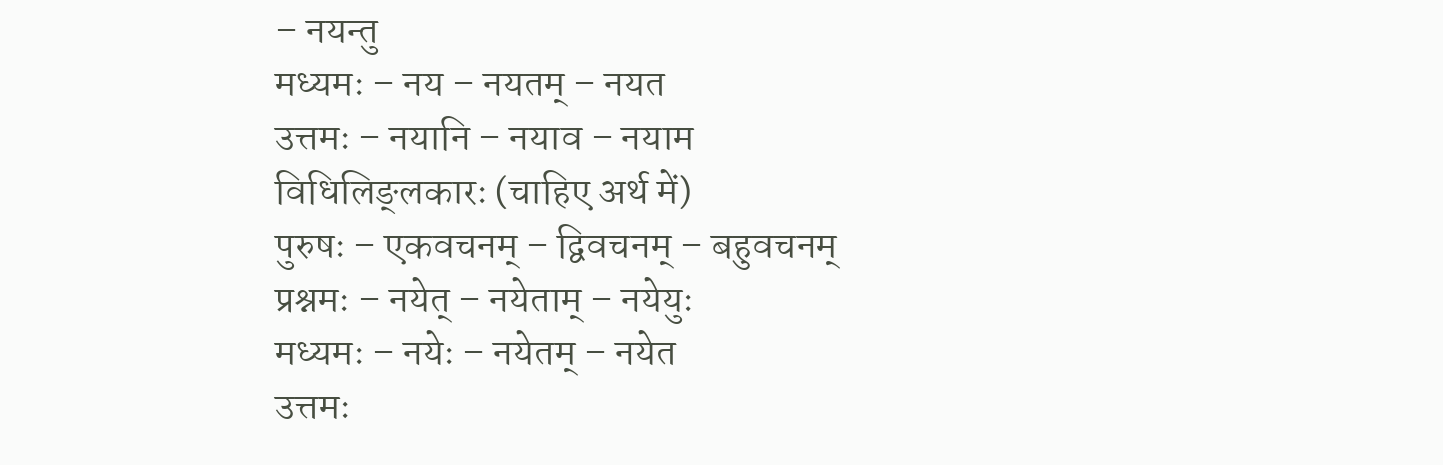– नयन्तु
मध्यमः – नय – नयतम् – नयत
उत्तमः – नयानि – नयाव – नयाम
विधिलिङ्लकारः (चाहिए अर्थ में)
पुरुषः – एकवचनम् – द्विवचनम् – बहुवचनम्
प्रश्नमः – नयेत् – नयेताम् – नयेयुः
मध्यमः – नयेः – नयेतम् – नयेत
उत्तमः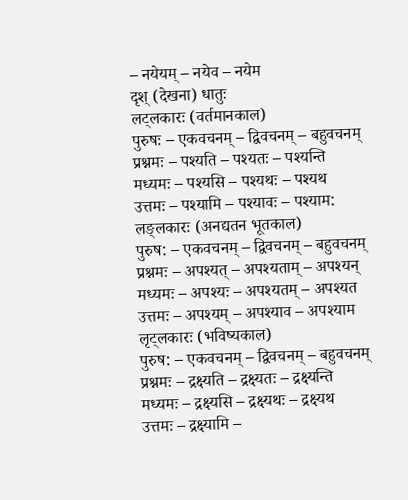– नयेयम् – नयेव – नयेम
दृश् (देखना) धातुः
लट्लकारः (वर्तमानकाल)
पुरुषः – एकवचनम् – द्विवचनम् – बहुवचनम्
प्रश्नमः – पश्यति – पश्यतः – पश्यन्ति
मध्यमः – पश्यसि – पश्यथः – पश्यथ
उत्तमः – पश्यामि – पश्यावः – पश्याम:
लङ्लकारः (अनद्यतन भूतकाल)
पुरुष: – एकवचनम् – द्विवचनम् – बहुवचनम्
प्रश्नमः – अपश्यत् – अपश्यताम् – अपश्यन्
मध्यमः – अपश्यः – अपश्यतम् – अपश्यत
उत्तमः – अपश्यम् – अपश्याव – अपश्याम
लृट्लकारः (भविष्यकाल)
पुरुष: – एकवचनम् – द्विवचनम् – बहुवचनम्
प्रश्नमः – द्रक्ष्यति – द्रक्ष्यतः – द्रक्ष्यन्ति
मध्यमः – द्रक्ष्यसि – द्रक्ष्यथः – द्रक्ष्यथ
उत्तमः – द्रक्ष्यामि –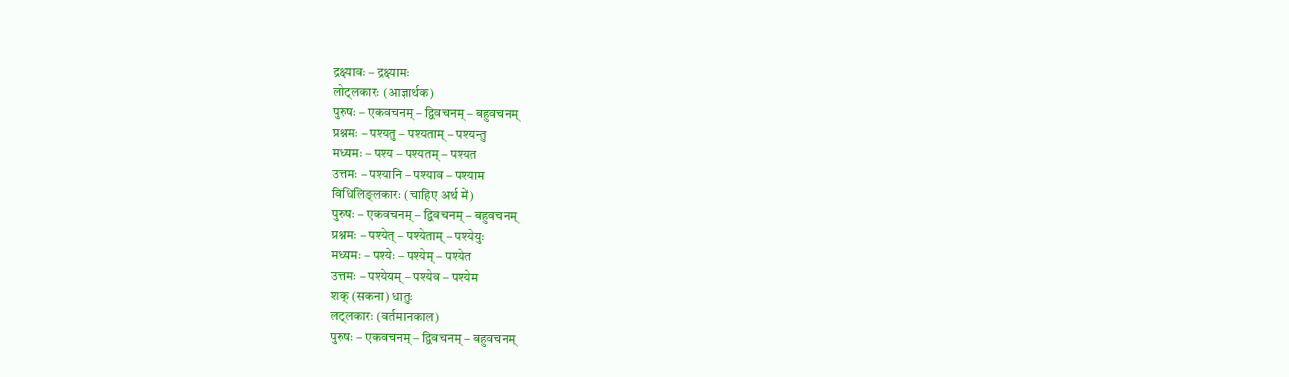द्रक्ष्यावः – द्रक्ष्यामः
लोट्लकारः (आज्ञार्थक)
पुरुषः – एकवचनम् – द्विवचनम् – बहुवचनम्
प्रश्नमः – पश्यतु – पश्यताम् – पश्यन्तु
मध्यमः – पश्य – पश्यतम् – पश्यत
उत्तमः – पश्यानि – पश्याव – पश्याम
विधिलिङ्लकारः (चाहिए अर्थ में)
पुरुषः – एकवचनम् – द्विवचनम् – बहुवचनम्
प्रश्नमः – पश्येत् – पश्येताम् – पश्येयुः
मध्यमः – पश्येः – पश्येम् – पश्येत
उत्तमः – पश्येयम् – पश्येव – पश्येम
शक् (सकना) धातुः
लट्लकारः (वर्तमानकाल)
पुरुषः – एकवचनम् – द्विवचनम् – बहुवचनम्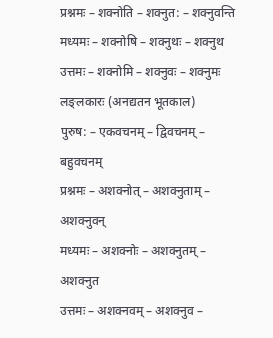प्रश्नमः – शक्नोति – शक्नुत: – शक्नुवन्ति
मध्यमः – शक्नोषि – शक्नुथः – शक्नुथ
उत्तमः – शक्नोमि – शक्नुवः – शक्नुमः
लङ्लकारः (अनद्यतन भूतकाल)
पुरुष: – एकवचनम् – द्विवचनम् – बहुवचनम्
प्रश्नमः – अशक्नोत् – अशक्नुताम् – अशक्नुवन्
मध्यमः – अशक्नोः – अशक्नुतम् – अशक्नुत
उत्तमः – अशक्नवम् – अशक्नुव –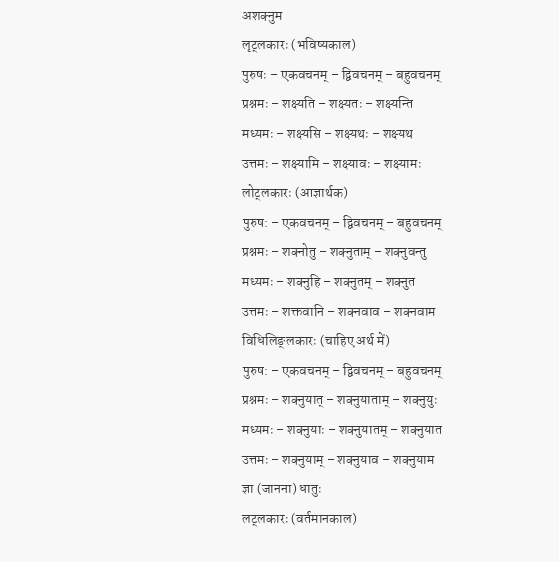अशक्नुम
लृट्लकारः (भविष्यकाल)
पुरुषः – एकवचनम् – द्विवचनम् – बहुवचनम्
प्रश्नमः – शक्ष्यति – शक्ष्यतः – शक्ष्यन्ति
मध्यमः – शक्ष्यसि – शक्ष्यथः – शक्ष्यथ
उत्तमः – शक्ष्यामि – शक्ष्यावः – शक्ष्यामः
लोट्लकारः (आज्ञार्थक)
पुरुष: – एकवचनम् – द्विवचनम् – बहुवचनम्
प्रश्नमः – शक्नोतु – शक्नुताम् – शक्नुवन्तु
मध्यमः – शक्नुहि – शक्नुतम् – शक्नुत
उत्तमः – शक्तवानि – शक्नवाव – शक्नवाम
विधिलिङ्लकारः (चाहिए अर्थ में)
पुरुष: – एकवचनम् – द्विवचनम् – बहुवचनम्
प्रश्नमः – शक्नुयात् – शक्नुयाताम् – शक्नुयुः
मध्यमः – शक्नुयाः – शक्नुयातम् – शक्नुयात
उत्तमः – शक्नुयाम् – शक्नुयाव – शक्नुयाम
ज्ञा (जानना) धातुः
लट्लकारः (वर्तमानकाल)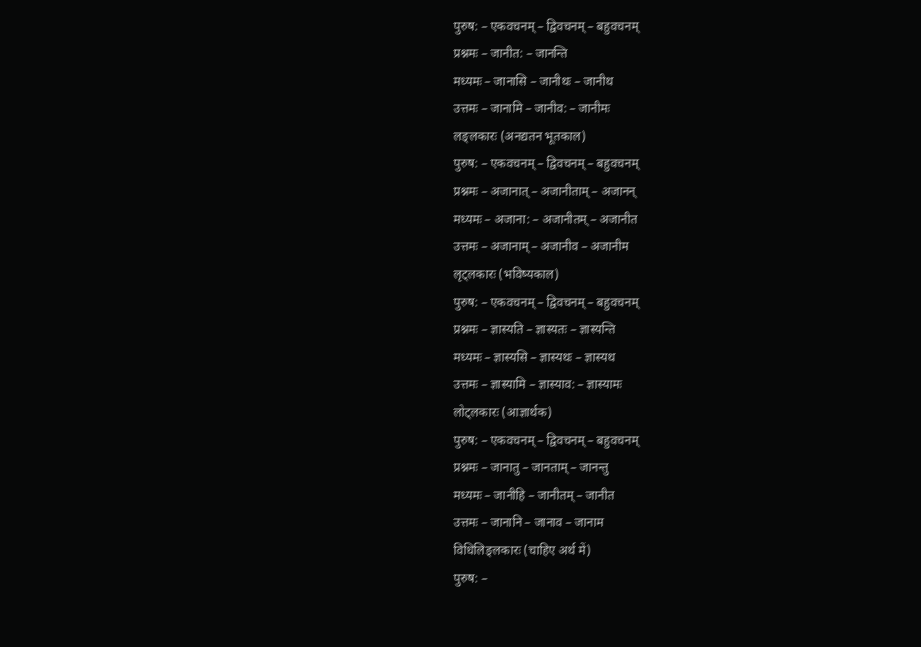पुरुष: – एकवचनम् – द्विवचनम् – बहुवचनम्
प्रश्नमः – जानीत: – जानन्ति
मध्यमः – जानासि – जानीथः – जानीथ
उत्तमः – जानामि – जानीव: – जानीमः
लङ्लकारः (अनद्यतन भूतकाल)
पुरुष: – एकवचनम् – द्विवचनम् – बहुवचनम्
प्रश्नमः – अजानात् – अजानीताम् – अजानन्
मध्यमः – अजाना: – अजानीतम् – अजानीत
उत्तमः – अजानाम् – अजानीव – अजानीम
लृट्लकारः (भविष्यकाल)
पुरुष: – एकवचनम् – द्विवचनम् – बहुवचनम्
प्रश्नमः – ज्ञास्यति – ज्ञास्यतः – ज्ञास्यन्ति
मध्यमः – ज्ञास्यसि – ज्ञास्यथः – ज्ञास्यथ
उत्तमः – ज्ञास्यामि – ज्ञास्याव: – ज्ञास्यामः
लोट्लकारः (आज्ञार्थक)
पुरुष: – एकवचनम् – द्विवचनम् – बहुवचनम्
प्रश्नमः – जानातु – जानताम् – जानन्तु
मध्यमः – जानीहि – जानीतम् – जानीत
उत्तमः – जानानि – जानाव – जानाम
विधिलिङ्लकारः (चाहिए अर्थ में)
पुरुष: –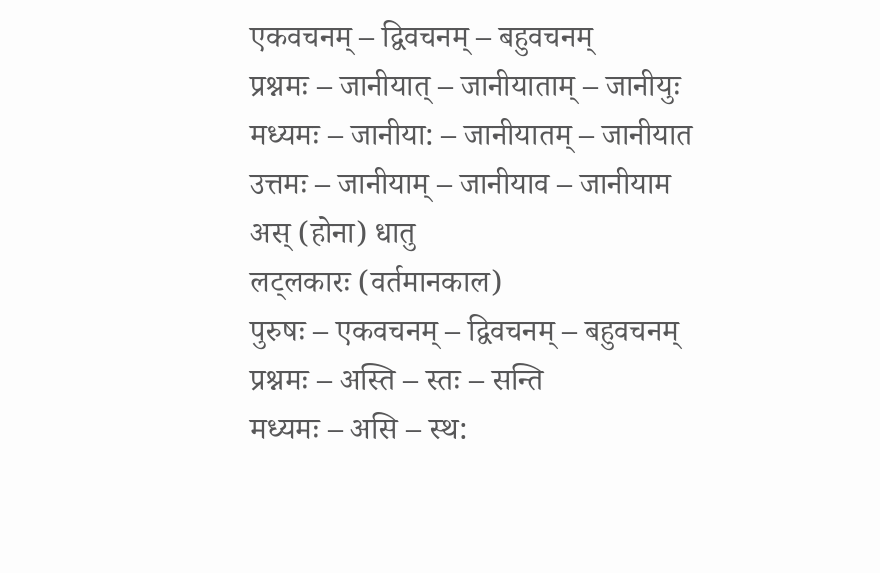एकवचनम् – द्विवचनम् – बहुवचनम्
प्रश्नमः – जानीयात् – जानीयाताम् – जानीयुः
मध्यमः – जानीया: – जानीयातम् – जानीयात
उत्तमः – जानीयाम् – जानीयाव – जानीयाम
अस् (होना) धातु
लट्लकारः (वर्तमानकाल)
पुरुषः – एकवचनम् – द्विवचनम् – बहुवचनम्
प्रश्नमः – अस्ति – स्तः – सन्ति
मध्यमः – असि – स्थ: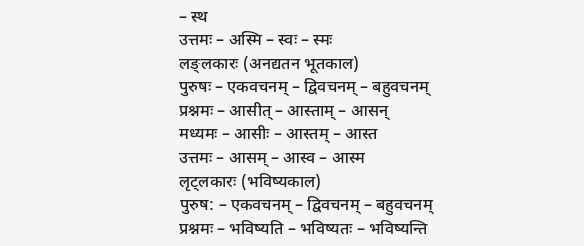– स्थ
उत्तमः – अस्मि – स्वः – स्मः
लङ्लकारः (अनद्यतन भूतकाल)
पुरुषः – एकवचनम् – द्विवचनम् – बहुवचनम्
प्रश्नमः – आसीत् – आस्ताम् – आसन्
मध्यमः – आसीः – आस्तम् – आस्त
उत्तमः – आसम् – आस्व – आस्म
लृट्लकारः (भविष्यकाल)
पुरुष: – एकवचनम् – द्विवचनम् – बहुवचनम्
प्रश्नमः – भविष्यति – भविष्यतः – भविष्यन्ति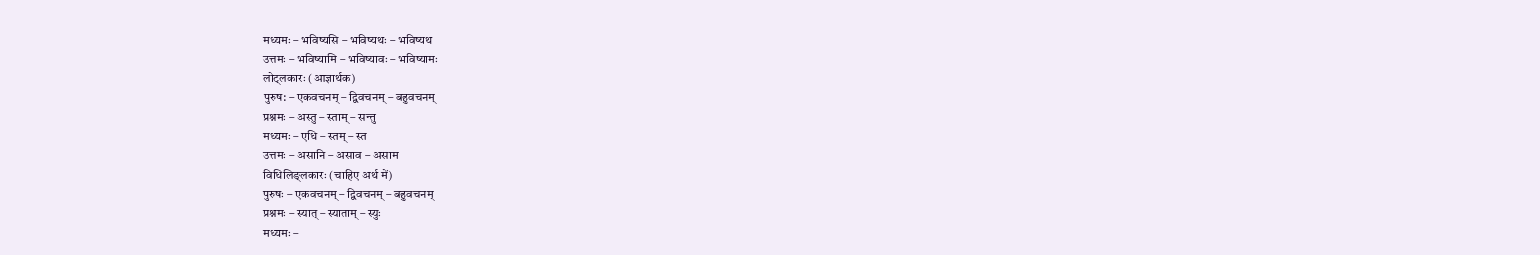मध्यमः – भविष्यसि – भविष्यथः – भविष्यथ
उत्तमः – भविष्यामि – भविष्यावः – भविष्यामः
लोट्लकारः (आज्ञार्थक)
पुरुष: – एकवचनम् – द्विवचनम् – बहुवचनम्
प्रश्नमः – अस्तु – स्ताम् – सन्तु
मध्यमः – एधि – स्तम् – स्त
उत्तमः – असानि – असाव – असाम
विधिलिङ्लकारः (चाहिए अर्थ में)
पुरुषः – एकवचनम् – द्विवचनम् – बहुवचनम्
प्रश्नमः – स्यात् – स्याताम् – स्युः
मध्यमः –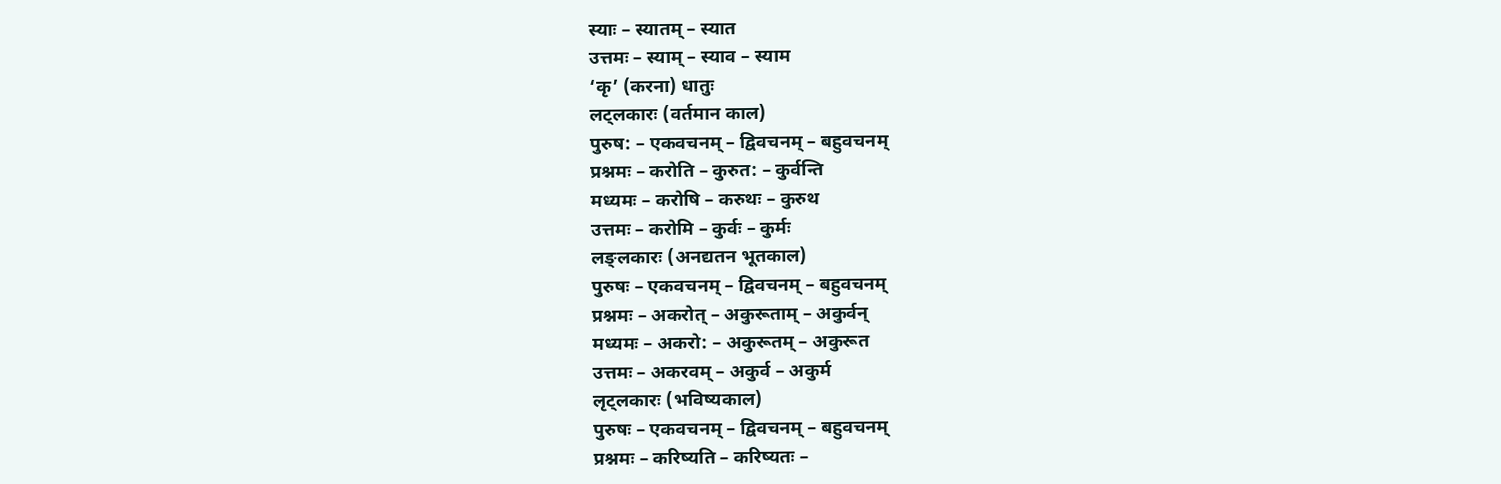स्याः – स्यातम् – स्यात
उत्तमः – स्याम् – स्याव – स्याम
‘कृ’ (करना) धातुः
लट्लकारः (वर्तमान काल)
पुरुष: – एकवचनम् – द्विवचनम् – बहुवचनम्
प्रश्नमः – करोति – कुरुत: – कुर्वन्ति
मध्यमः – करोषि – करुथः – कुरुथ
उत्तमः – करोमि – कुर्वः – कुर्मः
लङ्लकारः (अनद्यतन भूतकाल)
पुरुषः – एकवचनम् – द्विवचनम् – बहुवचनम्
प्रश्नमः – अकरोत् – अकुरूताम् – अकुर्वन्
मध्यमः – अकरो: – अकुरूतम् – अकुरूत
उत्तमः – अकरवम् – अकुर्व – अकुर्म
लृट्लकारः (भविष्यकाल)
पुरुषः – एकवचनम् – द्विवचनम् – बहुवचनम्
प्रश्नमः – करिष्यति – करिष्यतः –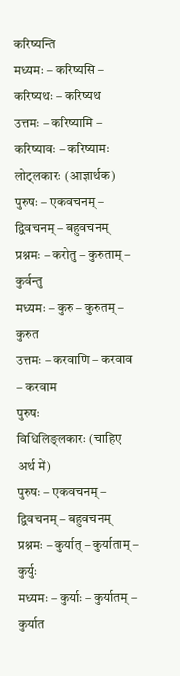करिष्यन्ति
मध्यमः – करिष्यसि – करिष्यथः – करिष्यथ
उत्तमः – करिष्यामि – करिष्यावः – करिष्यामः
लोट्लकारः (आज्ञार्थक)
पुरुषः – एकवचनम् – द्विवचनम् – बहुवचनम्
प्रश्नमः – करोतु – कुरुताम् – कुर्वन्तु
मध्यमः – कुरु – कुरुतम् – कुरुत
उत्तमः – करवाणि – करवाव – करवाम
पुरुषः
विधिलिङ्लकारः (चाहिए अर्थ में)
पुरुषः – एकवचनम् – द्विवचनम् – बहुवचनम्
प्रश्नमः – कुर्यात् – कुर्याताम् – कुर्युः
मध्यमः – कुर्याः – कुर्यातम् – कुर्यात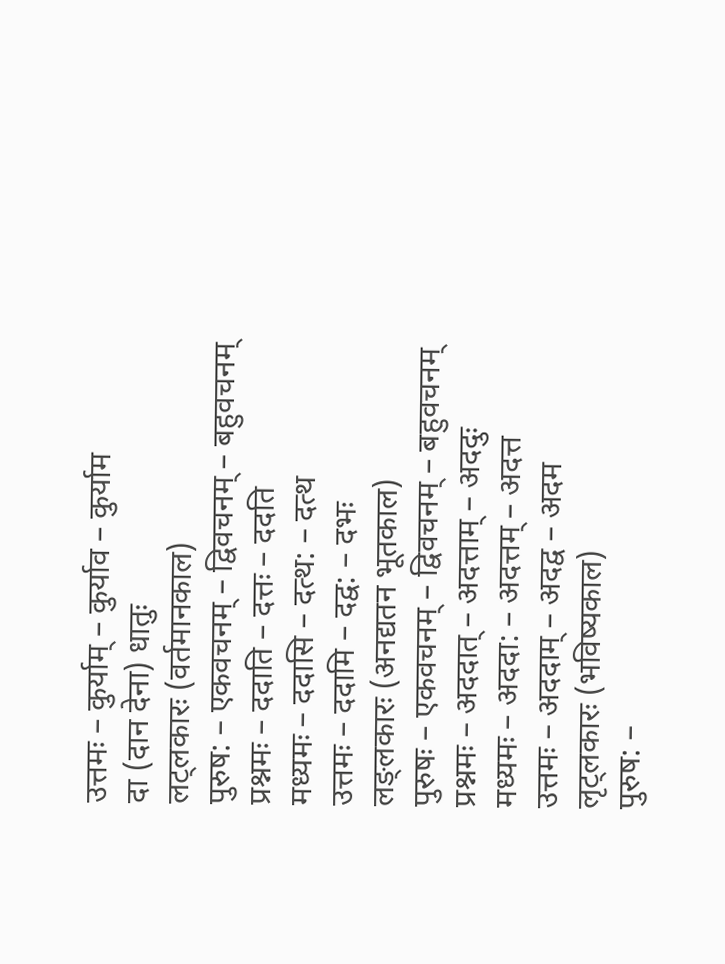उत्तमः – कुर्याम् – कुर्याव – कुर्याम
दा (दान देना) धातुः
लट्लकारः (वर्तमानकाल)
पुरुष: – एकवचनम् – द्विवचनम् – बहुवचनम्
प्रश्नमः – ददाति – दत्तः – ददति
मध्यमः – ददासि – दत्थ: – दत्थ
उत्तमः – ददामि – दद्व: – दभः
लङ्लकारः (अनद्यतन भूतकाल)
पुरुषः – एकवचनम् – द्विवचनम् – बहुवचनम्
प्रश्नमः – अददात् – अदत्ताम् – अददुः
मध्यमः – अददा: – अदत्तम् – अदत्त
उत्तमः – अददाम् – अदद्व – अदम
लृट्लकारः (भविष्यकाल)
पुरुष: –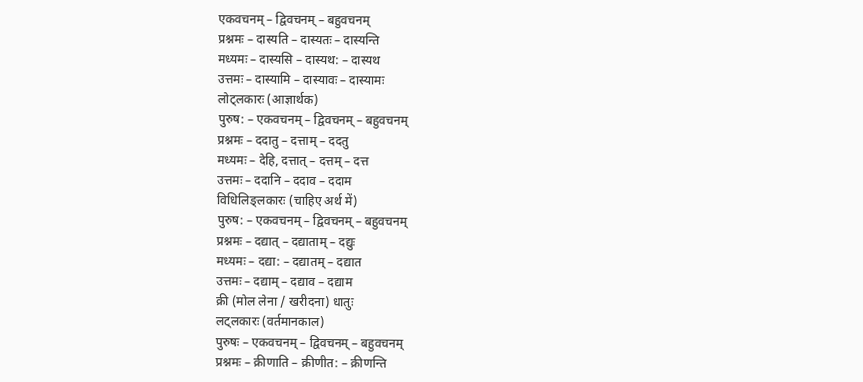एकवचनम् – द्विवचनम् – बहुवचनम्
प्रश्नमः – दास्यति – दास्यतः – दास्यन्ति
मध्यमः – दास्यसि – दास्यथ: – दास्यथ
उत्तमः – दास्यामि – दास्यावः – दास्यामः
लोट्लकारः (आज्ञार्थक)
पुरुष: – एकवचनम् – द्विवचनम् – बहुवचनम्
प्रश्नमः – ददातु – दत्ताम् – ददतु
मध्यमः – देहि, दत्तात् – दत्तम् – दत्त
उत्तमः – ददानि – ददाव – ददाम
विधिलिङ्लकारः (चाहिए अर्थ में)
पुरुष: – एकवचनम् – द्विवचनम् – बहुवचनम्
प्रश्नमः – दद्यात् – दद्याताम् – दद्युः
मध्यमः – दद्या: – दद्यातम् – दद्यात
उत्तमः – दद्याम् – दद्याव – दद्याम
क्री (मोल लेना / खरीदना) धातुः
लट्लकारः (वर्तमानकाल)
पुरुषः – एकवचनम् – द्विवचनम् – बहुवचनम्
प्रश्नमः – क्रीणाति – क्रीणीत: – क्रीणन्ति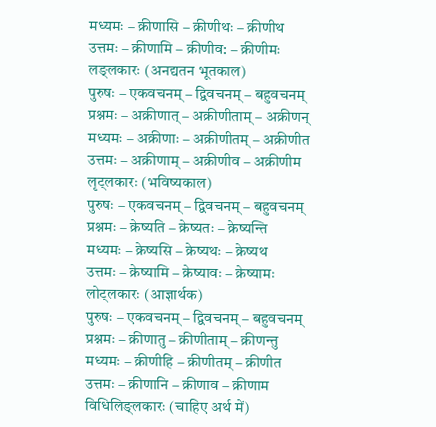मध्यमः – क्रीणासि – क्रीणीथः – क्रीणीथ
उत्तमः – क्रीणामि – क्रीणीव: – क्रीणीमः
लङ्लकारः (अनद्यतन भूतकाल)
पुरुषः – एकवचनम् – द्विवचनम् – बहुवचनम्
प्रश्नमः – अक्रीणात् – अक्रीणीताम् – अक्रीणन्
मध्यमः – अक्रीणाः – अक्रीणीतम् – अक्रीणीत
उत्तमः – अक्रीणाम् – अक्रीणीव – अक्रीणीम
लृट्लकारः (भविष्यकाल)
पुरुषः – एकवचनम् – द्विवचनम् – बहुवचनम्
प्रश्नमः – क्रेष्यति – क्रेष्यतः – क्रेष्यन्ति
मध्यमः – क्रेष्यसि – क्रेष्यथः – क्रेष्यथ
उत्तमः – क्रेष्यामि – क्रेष्यावः – क्रेष्यामः
लोट्लकारः (आज्ञार्थक)
पुरुषः – एकवचनम् – द्विवचनम् – बहुवचनम्
प्रश्नमः – क्रीणातु – क्रीणीताम् – क्रीणन्तु
मध्यमः – क्रीणीहि – क्रीणीतम् – क्रीणीत
उत्तमः – क्रीणानि – क्रीणाव – क्रीणाम
विधिलिङ्लकारः (चाहिए अर्थ में)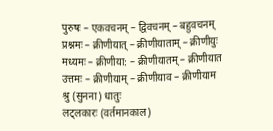पुरुषः – एकवचनम् – द्विवचनम् – बहुवचनम्
प्रश्नमः – क्रीणीयात् – क्रीणीयाताम् – क्रीणीयुः
मध्यमः – क्रीणीया: – क्रीणीयातम् – क्रीणीयात
उत्तमः – क्रीणीयाम् – क्रीणीयाव – क्रीणीयाम
श्रु (सुनना) धातुः
लट्लकारः (वर्तमानकाल)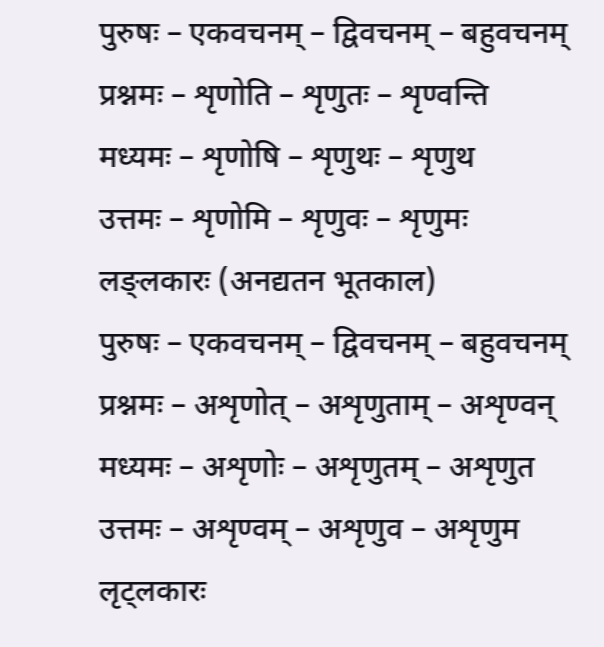पुरुषः – एकवचनम् – द्विवचनम् – बहुवचनम्
प्रश्नमः – शृणोति – शृणुतः – शृण्वन्ति
मध्यमः – शृणोषि – शृणुथः – शृणुथ
उत्तमः – शृणोमि – शृणुवः – शृणुमः
लङ्लकारः (अनद्यतन भूतकाल)
पुरुषः – एकवचनम् – द्विवचनम् – बहुवचनम्
प्रश्नमः – अशृणोत् – अशृणुताम् – अशृण्वन्
मध्यमः – अशृणोः – अशृणुतम् – अशृणुत
उत्तमः – अशृण्वम् – अशृणुव – अशृणुम
लृट्लकारः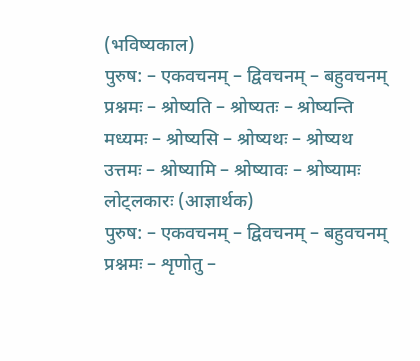(भविष्यकाल)
पुरुष: – एकवचनम् – द्विवचनम् – बहुवचनम्
प्रश्नमः – श्रोष्यति – श्रोष्यतः – श्रोष्यन्ति
मध्यमः – श्रोष्यसि – श्रोष्यथः – श्रोष्यथ
उत्तमः – श्रोष्यामि – श्रोष्यावः – श्रोष्यामः
लोट्लकारः (आज्ञार्थक)
पुरुष: – एकवचनम् – द्विवचनम् – बहुवचनम्
प्रश्नमः – शृणोतु –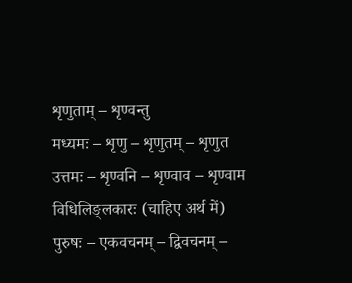शृणुताम् – शृण्वन्तु
मध्यमः – शृणु – शृणुतम् – शृणुत
उत्तमः – शृण्वनि – शृण्वाव – शृण्वाम
विधिलिङ्लकारः (चाहिए अर्थ में)
पुरुषः – एकवचनम् – द्विवचनम् –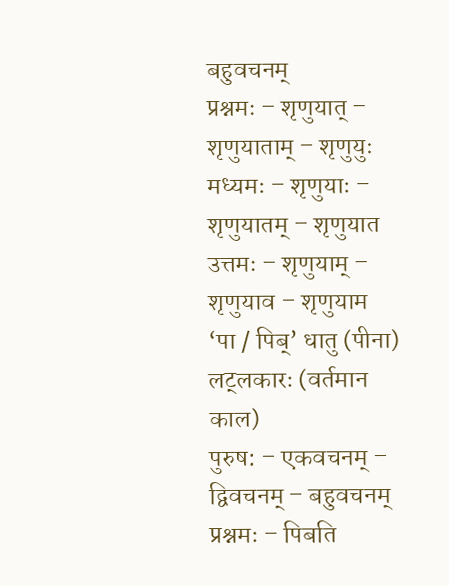बहुवचनम्
प्रश्नमः – शृणुयात् – शृणुयाताम् – शृणुयुः
मध्यमः – शृणुयाः – शृणुयातम् – शृणुयात
उत्तमः – शृणुयाम् – शृणुयाव – शृणुयाम
‘पा / पिब्’ धातु (पीना)
लट्लकारः (वर्तमान काल)
पुरुष: – एकवचनम् – द्विवचनम् – बहुवचनम्
प्रश्नमः – पिबति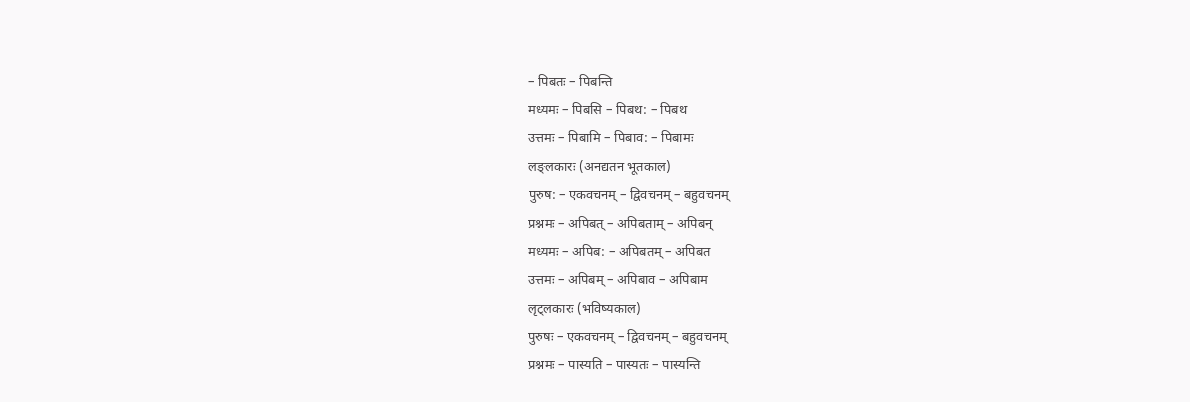– पिबतः – पिबन्ति
मध्यमः – पिबसि – पिबथ: – पिबथ
उत्तमः – पिबामि – पिबाव: – पिबामः
लङ्लकारः (अनद्यतन भूतकाल)
पुरुष: – एकवचनम् – द्विवचनम् – बहुवचनम्
प्रश्नमः – अपिबत् – अपिबताम् – अपिबन्
मध्यमः – अपिब: – अपिबतम् – अपिबत
उत्तमः – अपिबम् – अपिबाव – अपिबाम
लृट्लकारः (भविष्यकाल)
पुरुषः – एकवचनम् – द्विवचनम् – बहुवचनम्
प्रश्नमः – पास्यति – पास्यतः – पास्यन्ति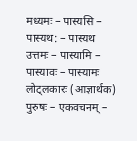मध्यमः – पास्यसि – पास्यथ: – पास्यथ
उत्तमः – पास्यामि – पास्यावः – पास्यामः
लोट्लकारः (आज्ञार्थक)
पुरुषः – एकवचनम् –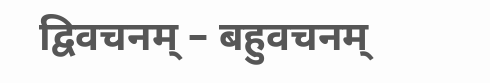द्विवचनम् – बहुवचनम्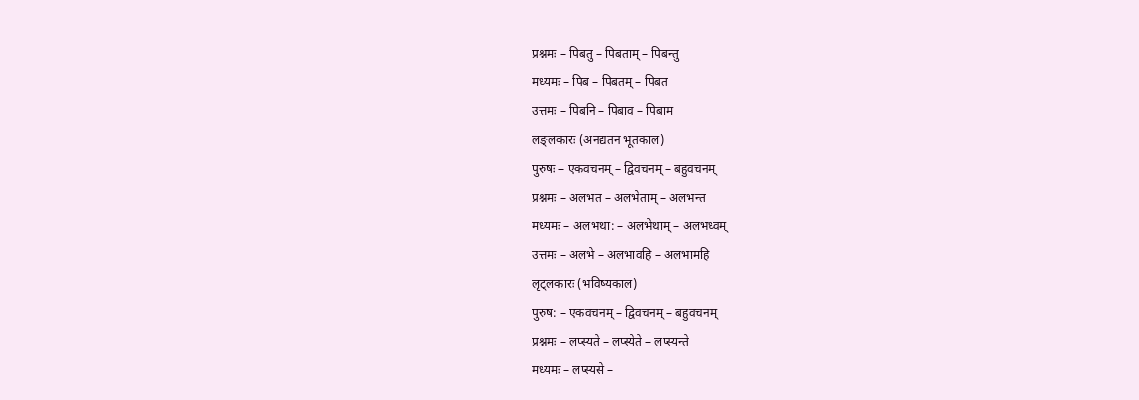प्रश्नमः – पिबतु – पिबताम् – पिबन्तु
मध्यमः – पिब – पिबतम् – पिबत
उत्तमः – पिबनि – पिबाव – पिबाम
लङ्लकारः (अनद्यतन भूतकाल)
पुरुषः – एकवचनम् – द्विवचनम् – बहुवचनम्
प्रश्नमः – अलभत – अलभेताम् – अलभन्त
मध्यमः – अलभथा: – अलभेथाम् – अलभध्वम्
उत्तमः – अलभे – अलभावहि – अलभामहि
लृट्लकारः (भविष्यकाल)
पुरुष: – एकवचनम् – द्विवचनम् – बहुवचनम्
प्रश्नमः – लप्स्यते – लप्स्येते – लप्स्यन्ते
मध्यमः – लप्स्यसे –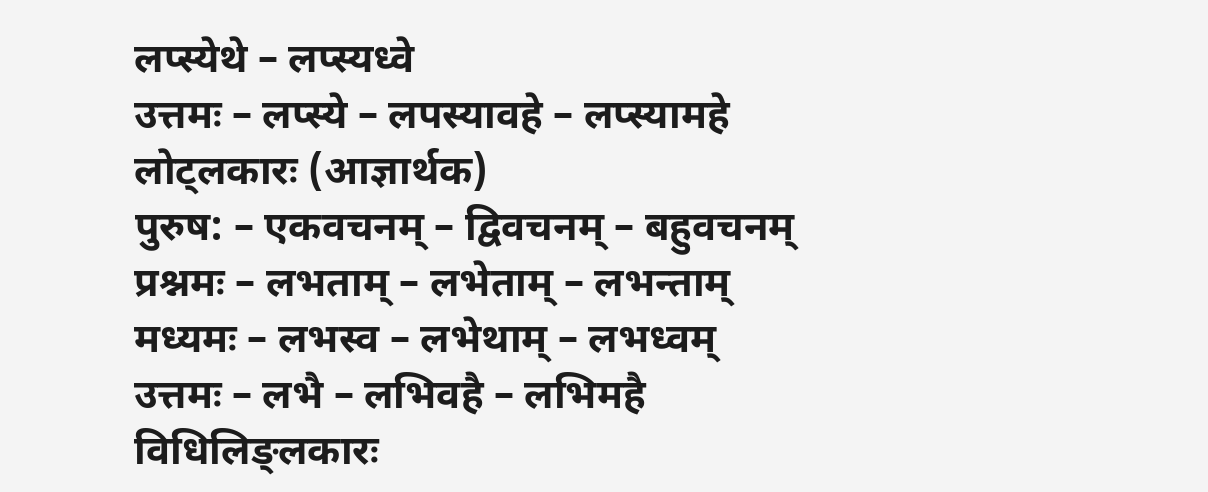लप्स्येथे – लप्स्यध्वे
उत्तमः – लप्स्ये – लपस्यावहे – लप्स्यामहे
लोट्लकारः (आज्ञार्थक)
पुरुष: – एकवचनम् – द्विवचनम् – बहुवचनम्
प्रश्नमः – लभताम् – लभेताम् – लभन्ताम्
मध्यमः – लभस्व – लभेथाम् – लभध्वम्
उत्तमः – लभै – लभिवहै – लभिमहै
विधिलिङ्लकारः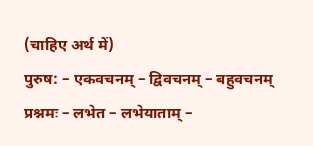(चाहिए अर्थ में)
पुरुष: – एकवचनम् – द्विवचनम् – बहुवचनम्
प्रश्नमः – लभेत – लभेयाताम् –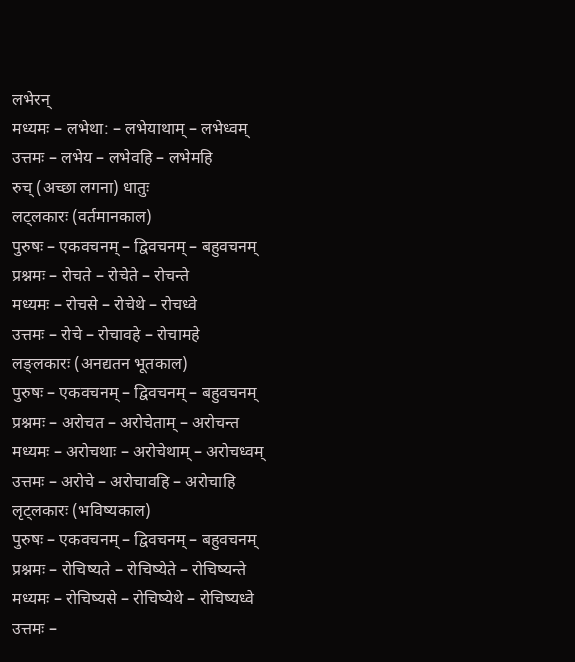लभेरन्
मध्यमः – लभेथा: – लभेयाथाम् – लभेध्वम्
उत्तमः – लभेय – लभेवहि – लभेमहि
रुच् (अच्छा लगना) धातुः
लट्लकारः (वर्तमानकाल)
पुरुषः – एकवचनम् – द्विवचनम् – बहुवचनम्
प्रश्नमः – रोचते – रोचेते – रोचन्ते
मध्यमः – रोचसे – रोचेथे – रोचध्वे
उत्तमः – रोचे – रोचावहे – रोचामहे
लङ्लकारः (अनद्यतन भूतकाल)
पुरुषः – एकवचनम् – द्विवचनम् – बहुवचनम्
प्रश्नमः – अरोचत – अरोचेताम् – अरोचन्त
मध्यमः – अरोचथाः – अरोचेथाम् – अरोचध्वम्
उत्तमः – अरोचे – अरोचावहि – अरोचाहि
लृट्लकारः (भविष्यकाल)
पुरुषः – एकवचनम् – द्विवचनम् – बहुवचनम्
प्रश्नमः – रोचिष्यते – रोचिष्येते – रोचिष्यन्ते
मध्यमः – रोचिष्यसे – रोचिष्येथे – रोचिष्यध्वे
उत्तमः –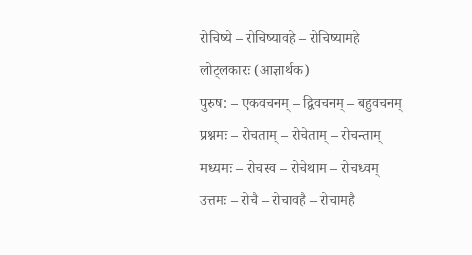रोचिष्ये – रोचिष्यावहे – रोचिष्यामहे
लोट्लकारः (आज्ञार्थक)
पुरुष: – एकवचनम् – द्विवचनम् – बहुवचनम्
प्रश्नमः – रोचताम् – रोचेताम् – रोचन्ताम्
मध्यमः – रोचस्व – रोचेथाम – रोचध्वम्
उत्तमः – रोचै – रोचावहै – रोचामहै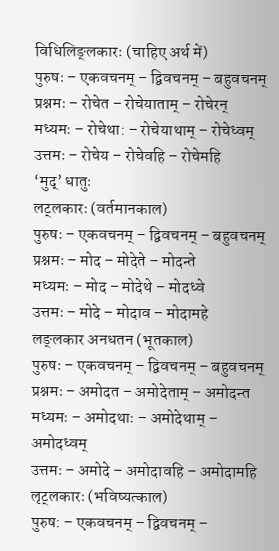विधिलिङ्लकारः (चाहिए अर्थ में)
पुरुषः – एकवचनम् – द्विवचनम् – बहुवचनम्
प्रश्नमः – रोचेत – रोचेयाताम् – रोचेरन्
मध्यमः – रोचेथा: – रोचेयाथाम् – रोचेध्वम्
उत्तमः – रोचेय – रोचेवहि – रोचेमहि
‘मुद्’ धातुः
लट्लकारः (वर्तमानकाल)
पुरुषः – एकवचनम् – द्विवचनम् – बहुवचनम्
प्रश्नमः – मोद – मोदेते – मोदन्ते
मध्यमः – मोद – मोदेथे – मोदध्वे
उत्तमः – मोदे – मोदाव – मोदामहे
लङ्लकार अनधतन (भूतकाल)
पुरुषः – एकवचनम् – द्विवचनम् – बहुवचनम्
प्रश्नमः – अमोदत – अमोदेताम् – अमोदन्त
मध्यमः – अमोदथाः – अमोदेथाम् – अमोदध्वम्
उत्तमः – अमोदे – अमोदावहि – अमोदामहि
लृट्लकारः (भविष्यत्काल)
पुरुष: – एकवचनम् – द्विवचनम् –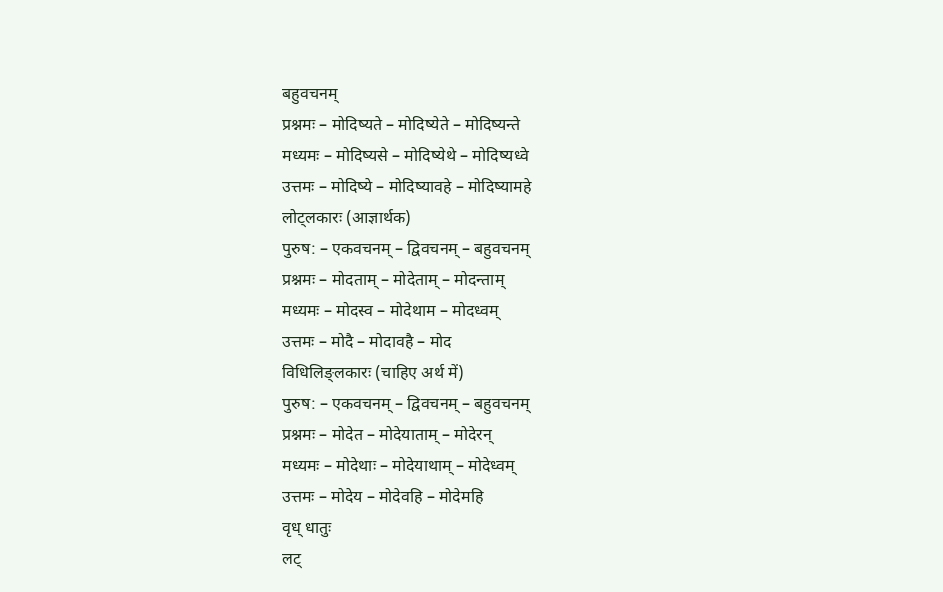बहुवचनम्
प्रश्नमः – मोदिष्यते – मोदिष्येते – मोदिष्यन्ते
मध्यमः – मोदिष्यसे – मोदिष्येथे – मोदिष्यध्वे
उत्तमः – मोदिष्ये – मोदिष्यावहे – मोदिष्यामहे
लोट्लकारः (आज्ञार्थक)
पुरुष: – एकवचनम् – द्विवचनम् – बहुवचनम्
प्रश्नमः – मोदताम् – मोदेताम् – मोदन्ताम्
मध्यमः – मोदस्व – मोदेथाम – मोदध्वम्
उत्तमः – मोदै – मोदावहै – मोद
विधिलिङ्लकारः (चाहिए अर्थ में)
पुरुष: – एकवचनम् – द्विवचनम् – बहुवचनम्
प्रश्नमः – मोदेत – मोदेयाताम् – मोदेरन्
मध्यमः – मोदेथाः – मोदेयाथाम् – मोदेध्वम्
उत्तमः – मोदेय – मोदेवहि – मोदेमहि
वृध् धातुः
लट्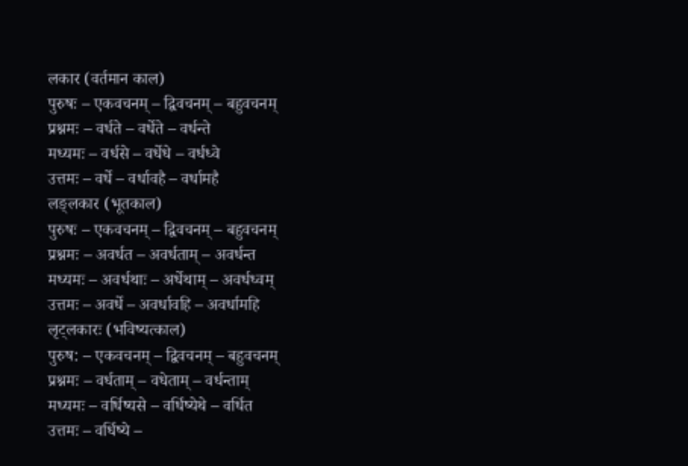लकार (वर्तमान काल)
पुरुषः – एकवचनम् – द्विवचनम् – बहुवचनम्
प्रश्नमः – वर्धते – वर्धेते – वर्धन्ते
मध्यमः – वर्धसे – वर्धेधे – वर्धध्वे
उत्तमः – वर्धे – वर्धावहै – वर्धामहै
लङ्लकार (भूतकाल)
पुरुषः – एकवचनम् – द्विवचनम् – बहुवचनम्
प्रश्नमः – अवर्धत – अवर्धताम् – अवर्धन्त
मध्यमः – अवर्धथाः – अर्धेथाम् – अवर्धध्वम्
उत्तमः – अवर्धे – अवर्धावहि – अवर्धामहि
लृट्लकारः (भविष्यत्काल)
पुरुष: – एकवचनम् – द्विवचनम् – बहुवचनम्
प्रश्नमः – वर्धताम् – वधेताम् – वर्धन्ताम्
मध्यमः – वर्धिष्यसे – वर्धिष्येथे – वर्धित
उत्तमः – वर्धिष्ये –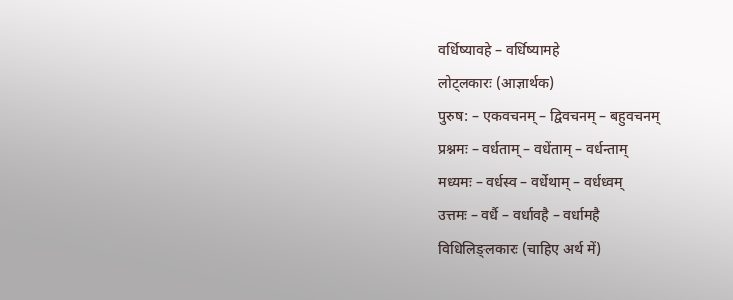वर्धिष्यावहे – वर्धिष्यामहे
लोट्लकारः (आज्ञार्थक)
पुरुष: – एकवचनम् – द्विवचनम् – बहुवचनम्
प्रश्नमः – वर्धताम् – वधेंताम् – वर्धन्ताम्
मध्यमः – वर्धस्व – वर्धेथाम् – वर्धध्वम्
उत्तमः – वर्धै – वर्धावहै – वर्धामहै
विधिलिङ्लकारः (चाहिए अर्थ में)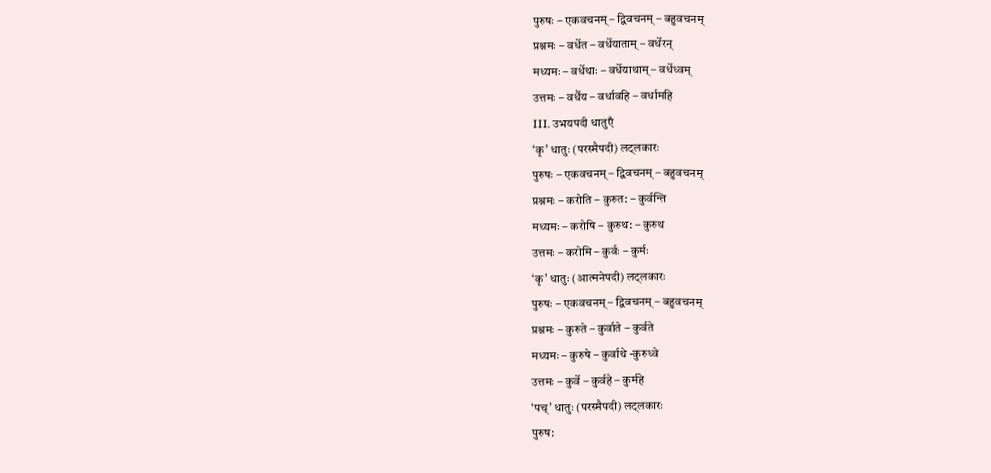पुरुषः – एकवचनम् – द्विवचनम् – बहुवचनम्
प्रश्नमः – वर्धेत – वर्धेयाताम् – वर्धेरन्
मध्यमः – वर्धेथाः – वर्धेयाथाम् – वर्धेध्वम्
उत्तमः – वर्धैय – वर्धावहि – वर्धामहि
III. उभयपदी धातुएँ
‘कृ’ धातुः (परस्मैपदी) लट्लकारः
पुरुषः – एकवचनम् – द्विवचनम् – बहुवचनम्
प्रश्नमः – करोति – कुरुत: – कुर्वन्ति
मध्यमः – करोषि – कुरुथ: – कुरुथ
उत्तमः – करोमि – कुर्वः – कुर्मः
‘कृ’ धातुः (आत्मनेपदी) लट्लकारः
पुरुषः – एकवचनम् – द्विवचनम् – बहुवचनम्
प्रश्नमः – कुरुते – कुर्वाते – कुर्वते
मध्यमः – कुरुषे – कुर्वाथे -कुरुध्वे
उत्तमः – कुर्वे – कुर्वहे – कुर्महे
‘पच्’ धातुः (परस्मैपदी) लट्लकारः
पुरुष: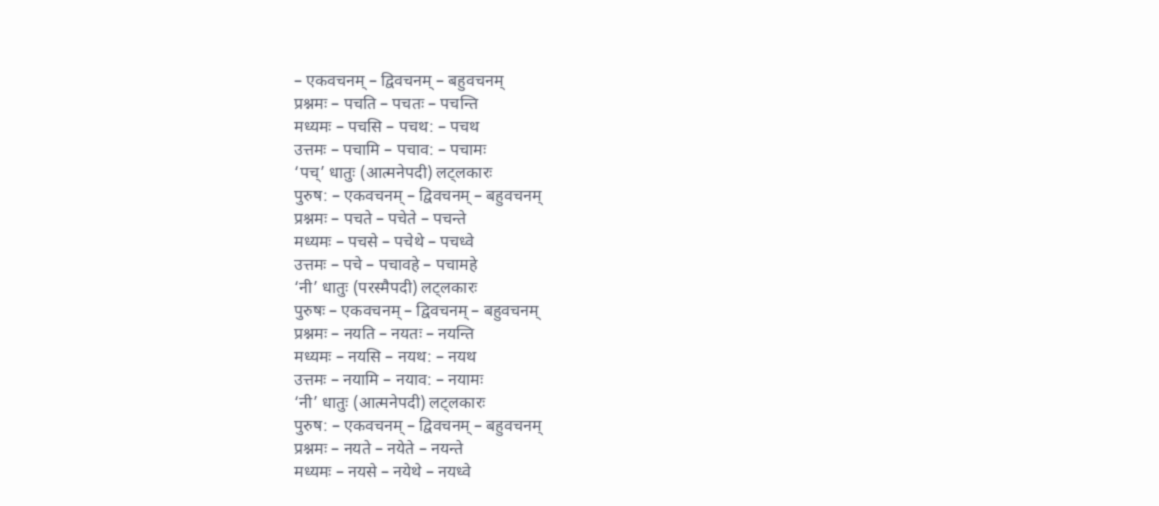– एकवचनम् – द्विवचनम् – बहुवचनम्
प्रश्नमः – पचति – पचतः – पचन्ति
मध्यमः – पचसि – पचथ: – पचथ
उत्तमः – पचामि – पचाव: – पचामः
‘पच्’ धातुः (आत्मनेपदी) लट्लकारः
पुरुष: – एकवचनम् – द्विवचनम् – बहुवचनम्
प्रश्नमः – पचते – पचेते – पचन्ते
मध्यमः – पचसे – पचेथे – पचध्वे
उत्तमः – पचे – पचावहे – पचामहे
‘नी’ धातुः (परस्मैपदी) लट्लकारः
पुरुषः – एकवचनम् – द्विवचनम् – बहुवचनम्
प्रश्नमः – नयति – नयतः – नयन्ति
मध्यमः – नयसि – नयथ: – नयथ
उत्तमः – नयामि – नयाव: – नयामः
‘नी’ धातुः (आत्मनेपदी) लट्लकारः
पुरुष: – एकवचनम् – द्विवचनम् – बहुवचनम्
प्रश्नमः – नयते – नयेते – नयन्ते
मध्यमः – नयसे – नयेथे – नयध्वे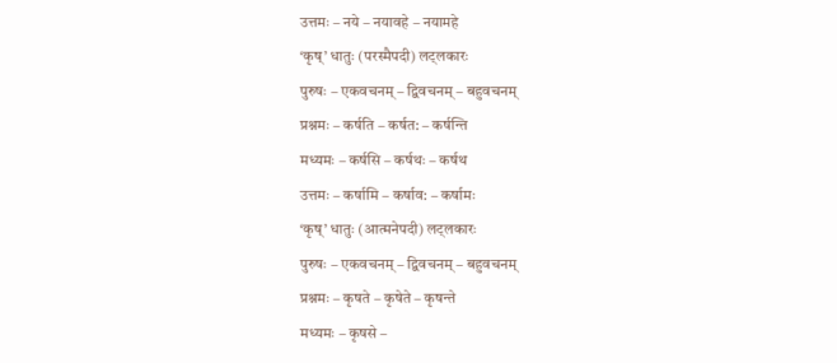उत्तमः – नये – नयावहे – नयामहे
‘कृष्’ धातुः (परस्मैपदी) लट्लकारः
पुरुषः – एकवचनम् – द्विवचनम् – बहुवचनम्
प्रश्नमः – कर्षति – कर्षत: – कर्षन्ति
मध्यमः – कर्षसि – कर्षथः – कर्षथ
उत्तमः – कर्षामि – कर्षाव: – कर्षामः
‘कृष्’ धातुः (आत्मनेपदी) लट्लकारः
पुरुषः – एकवचनम् – द्विवचनम् – बहुवचनम्
प्रश्नमः – कृषते – कृषेते – कृषन्ते
मध्यमः – कृषसे –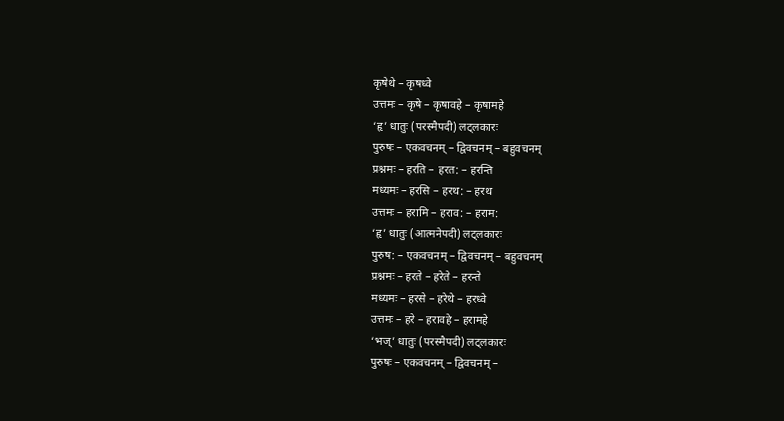कृषेथे – कृषध्वे
उत्तमः – कृषे – कृषावहे – कृषामहे
‘हृ’ धातुः (परस्मैपदी) लट्लकारः
पुरुषः – एकवचनम् – द्विवचनम् – बहुवचनम्
प्रश्नमः – हरति – हरत: – हरन्ति
मध्यमः – हरसि – हरथ: – हरथ
उत्तमः – हरामि – हराव: – हराम:
‘हृ’ धातुः (आत्मनेपदी) लट्लकारः
पुरुष: – एकवचनम् – द्विवचनम् – बहुवचनम्
प्रश्नमः – हरते – हरेते – हरन्ते
मध्यमः – हरसे – हरेथे – हरध्वे
उत्तमः – हरे – हरावहे – हरामहे
‘भज्’ धातुः (परस्मैपदी) लट्लकारः
पुरुषः – एकवचनम् – द्विवचनम् –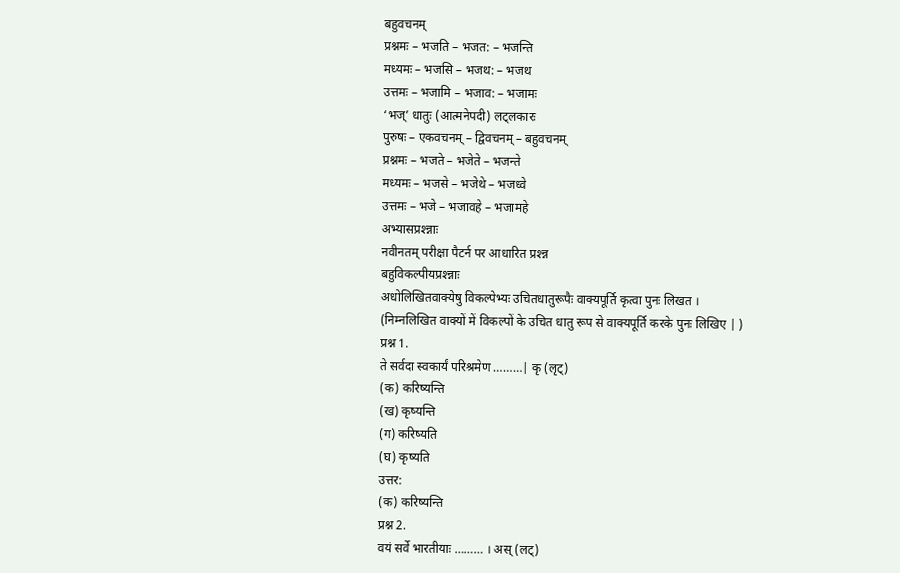बहुवचनम्
प्रश्नमः – भजति – भजत: – भजन्ति
मध्यमः – भजसि – भजथ: – भजथ
उत्तमः – भजामि – भजाव: – भजामः
‘भज्’ धातुः (आत्मनेपदी) लट्लकारः
पुरुषः – एकवचनम् – द्विवचनम् – बहुवचनम्
प्रश्नमः – भजते – भजेते – भजन्ते
मध्यमः – भजसे – भजेथे – भजध्वे
उत्तमः – भजे – भजावहे – भजामहे
अभ्यासप्रश्न्नाः
नवीनतम् परीक्षा पैटर्न पर आधारित प्रश्न्न
बहुविकल्पीयप्रश्न्नाः
अधोलिखितवाक्येषु विकल्पेभ्यः उचितधातुरूपैः वाक्यपूर्ति कृत्वा पुनः लिखत ।
(निम्नलिखित वाक्यों में विकल्पों के उचित धातु रूप से वाक्यपूर्ति करके पुनः लिखिए | )
प्रश्न 1.
ते सर्वदा स्वकार्यं परिश्रमेण ………| कृ (लृट्)
(क) करिष्यन्ति
(ख) कृष्यन्ति
(ग) करिष्यति
(घ) कृष्यति
उत्तर:
(क) करिष्यन्ति
प्रश्न 2.
वयं सर्वे भारतीयाः ……… । अस् (लट्)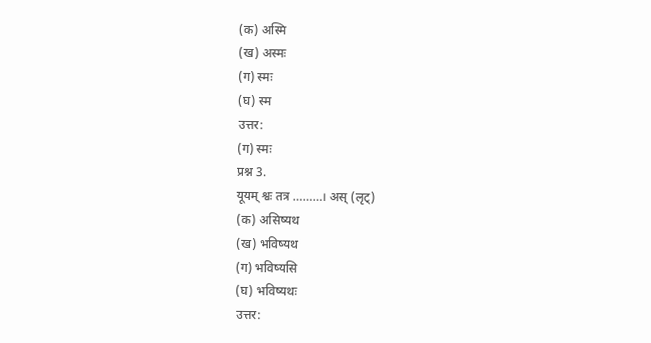(क) अस्मि
(ख) अस्मः
(ग) स्मः
(घ) स्म
उत्तर:
(ग) स्मः
प्रश्न 3.
यूयम् श्वः तत्र ………। अस् (लृट्)
(क) असिष्यथ
(ख) भविष्यथ
(ग) भविष्यसि
(घ) भविष्यथः
उत्तर: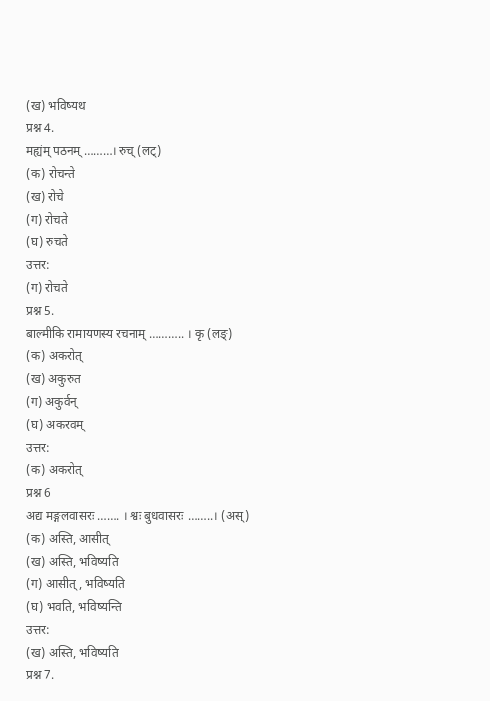(ख) भविष्यथ
प्रश्न 4.
मह्यंम् पठनम् ………। रुच् (लट्)
(क) रोचन्ते
(ख) रोचे
(ग) रोचते
(घ) रुचते
उत्तर:
(ग) रोचते
प्रश्न 5.
बाल्मीकि रामायणस्य रचनाम् ……….. । कृ (लङ्)
(क) अकरोत्
(ख) अकुरुत
(ग) अकुर्वन्
(घ) अकरवम्
उत्तर:
(क) अकरोत्
प्रश्न 6
अद्य मङ्गलवासरः ……. । श्वः बुधवासरः ……..। (अस्)
(क) अस्ति, आसीत्
(ख) अस्ति, भविष्यति
(ग) आसीत्, भविष्यति
(घ) भवति, भविष्यन्ति
उत्तर:
(ख) अस्ति, भविष्यति
प्रश्न 7.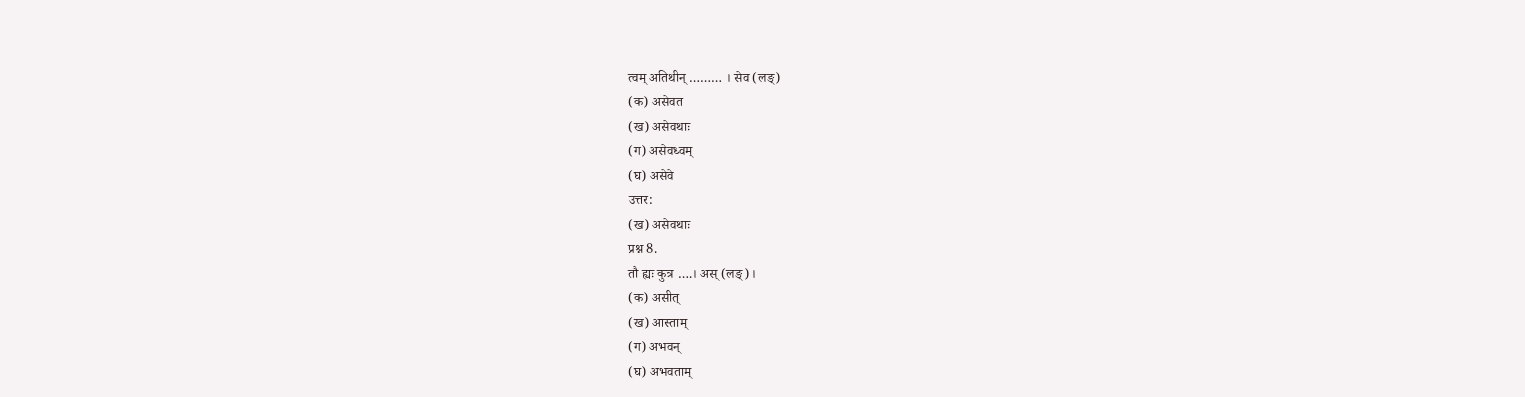त्वम् अतिथीन् ……… । सेव (लङ्)
(क) असेवत
(ख) असेवथाः
(ग) असेवध्वम्
(घ) असेवे
उत्तर:
(ख) असेवथाः
प्रश्न 8.
तौ ह्यः कुत्र ….। अस् (लङ्)।
(क) असीत्
(ख) आस्ताम्
(ग) अभवन्
(घ) अभवताम्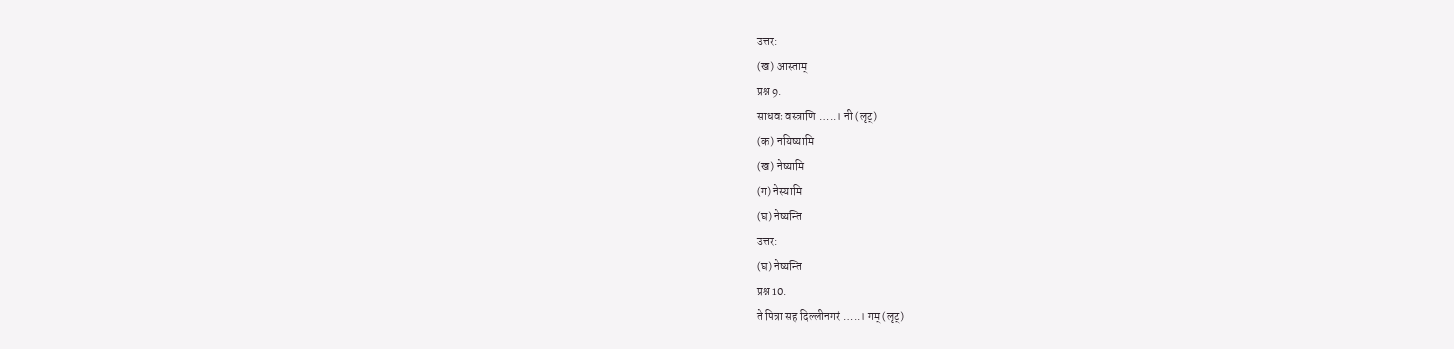उत्तर:
(ख) आस्ताम्
प्रश्न 9.
साधवः वस्त्राणि …..। नी (लृट्)
(क) नयिष्यामि
(ख) नेष्यामि
(ग) नेस्यामि
(घ) नेष्यन्ति
उत्तर:
(घ) नेष्यन्ति
प्रश्न 10.
ते पित्रा सह दिल्लीनगरं …..। गम् (लृट्)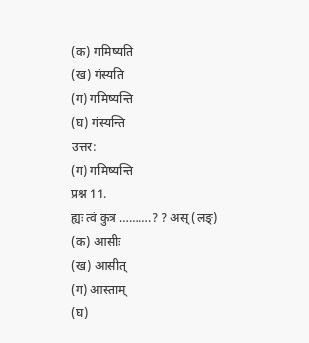(क) गमिष्यति
(ख) गंस्यति
(ग) गमिष्यन्ति
(घ) गंस्यन्ति
उत्तर:
(ग) गमिष्यन्ति
प्रश्न 11.
ह्यः त्वं कुत्र ……….? ? अस् (लङ्)
(क) आसीः
(ख) आसीत्
(ग) आस्ताम्
(घ)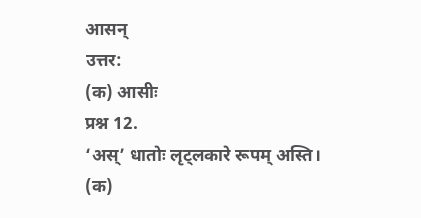आसन्
उत्तर:
(क) आसीः
प्रश्न 12.
‘अस्’ धातोः लृट्लकारे रूपम् अस्ति।
(क)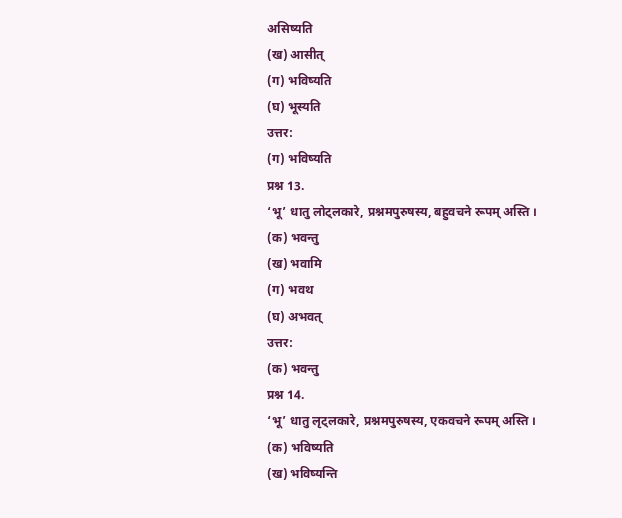असिष्यति
(ख) आसीत्
(ग) भविष्यति
(घ) भूस्यति
उत्तर:
(ग) भविष्यति
प्रश्न 13.
‘भू’ धातु लोट्लकारे, प्रश्नमपुरुषस्य, बहुवचने रूपम् अस्ति ।
(क) भवन्तु
(ख) भवामि
(ग) भवथ
(घ) अभवत्
उत्तर:
(क) भवन्तु
प्रश्न 14.
‘भू’ धातु लृट्लकारे, प्रश्नमपुरुषस्य, एकवचने रूपम् अस्ति ।
(क) भविष्यति
(ख) भविष्यन्ति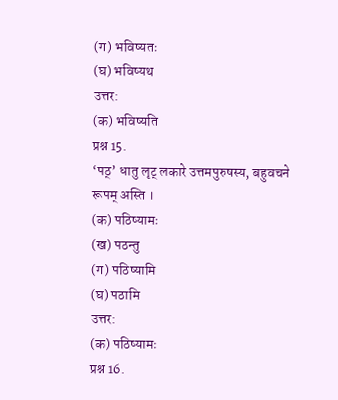(ग) भविष्यतः
(घ) भविष्यथ
उत्तर:
(क) भविष्यति
प्रश्न 15.
‘पठ्’ धातु लृट् लकारे उत्तमपुरुषस्य, बहुवचने रूपम् अस्ति ।
(क) पठिष्यामः
(ख) पठन्तु
(ग) पठिष्यामि
(घ) पठामि
उत्तर:
(क) पठिष्यामः
प्रश्न 16.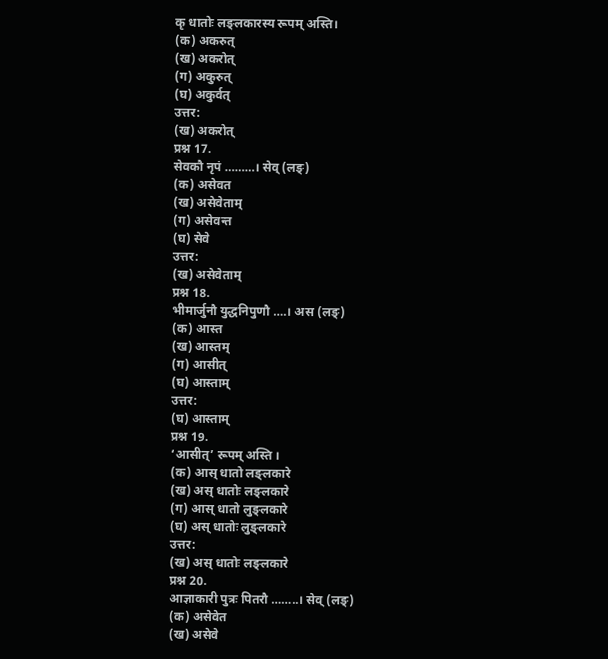कृ धातोः लङ्लकारस्य रूपम् अस्ति।
(क) अकरुत्
(ख) अकरोत्
(ग) अकुरुत्
(घ) अकुर्वत्
उत्तर:
(ख) अकरोत्
प्रश्न 17.
सेवकौ नृपं ………। सेव् (लङ्)
(क) असेवत
(ख) असेवेताम्
(ग) असेवन्त
(घ) सेवे
उत्तर:
(ख) असेवेताम्
प्रश्न 18.
भीमार्जुनौ युद्धनिपुणौ ….। अस (लङ्)
(क) आस्त
(ख) आस्तम्
(ग) आसीत्
(घ) आस्ताम्
उत्तर:
(घ) आस्ताम्
प्रश्न 19.
‘आसीत्’ रूपम् अस्ति ।
(क) आस् धातो लङ्लकारे
(ख) अस् धातोः लङ्लकारे
(ग) आस् धातो लुङ्लकारे
(घ) अस् धातोः लुङ्लकारे
उत्तर:
(ख) अस् धातोः लङ्लकारे
प्रश्न 20.
आज्ञाकारी पुत्रः पितरौ ……..। सेव् (लङ्)
(क) असेवेत
(ख) असेवे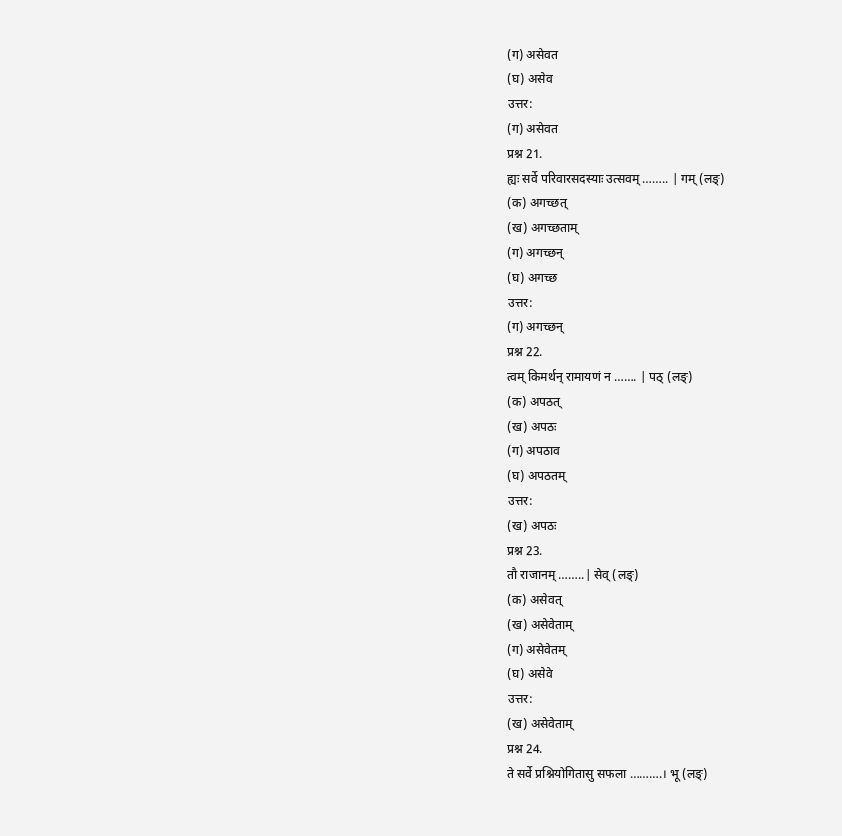(ग) असेवत
(घ) असेव
उत्तर:
(ग) असेवत
प्रश्न 21.
ह्यः सर्वे परिवारसदस्याः उत्सवम् …….. | गम् (लङ्)
(क) अगच्छत्
(ख) अगच्छताम्
(ग) अगच्छन्
(घ) अगच्छ
उत्तर:
(ग) अगच्छन्
प्रश्न 22.
त्वम् किमर्थन् रामायणं न ……. | पठ् (लङ्)
(क) अपठत्
(ख) अपठः
(ग) अपठाव
(घ) अपठतम्
उत्तर:
(ख) अपठः
प्रश्न 23.
तौ राजानम् ……..| सेव् (लङ्)
(क) असेवत्
(ख) असेवेताम्
(ग) असेवेतम्
(घ) असेवे
उत्तर:
(ख) असेवेताम्
प्रश्न 24.
ते सर्वे प्रश्नियोगितासु सफला ……….। भू (लङ्)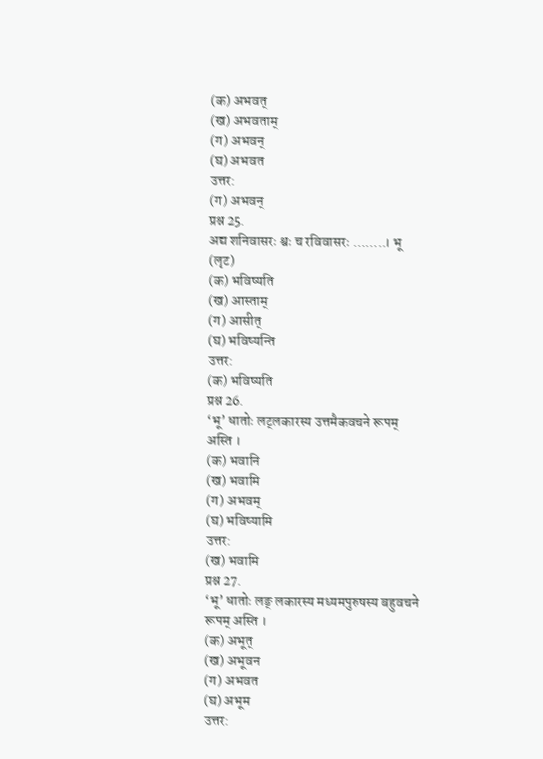(क) अभवत्
(ख) अभवताम्
(ग) अभवन्
(घ) अभवत
उत्तर:
(ग) अभवन्
प्रश्न 25.
अद्य शनिवासरः श्वः च रविवासरः ……..। भू (लृट)
(क) भविष्यति
(ख) आस्ताम्
(ग) आसीत्
(घ) भविष्यन्ति
उत्तर:
(क) भविष्यति
प्रश्न 26.
‘भू’ धातोः लट्लकारस्य उत्तमैकवचने रूपम् अस्ति ।
(क) भवानि
(ख) भवामि
(ग) अभवम्
(घ) भविष्यामि
उत्तर:
(ख) भवामि
प्रश्न 27.
‘भू’ धातोः लङ् लकारस्य मध्यमपुरुषस्य बहुवचने रूपम् अस्ति ।
(क) अभूत्
(ख) अभूवन
(ग) अभवत
(घ) अभूम
उत्तर: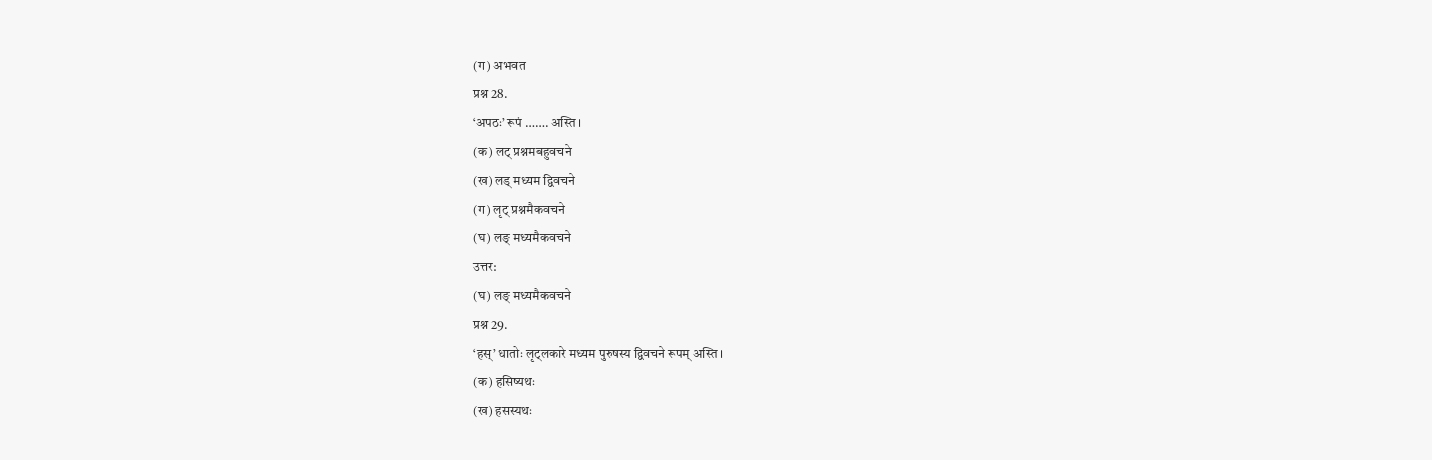(ग) अभवत
प्रश्न 28.
‘अपठः’ रूपं ……. अस्ति ।
(क) लट् प्रश्नमबहुवचने
(ख) लड् मध्यम द्विवचने
(ग) लृट् प्रश्नमैकवचने
(घ) लङ् मध्यमैकवचने
उत्तर:
(घ) लङ् मध्यमैकवचने
प्रश्न 29.
‘हस्’ धातोः लृट्लकारे मध्यम पुरुषस्य द्विवचने रूपम् अस्ति ।
(क) हसिष्यथः
(ख) हसस्यथः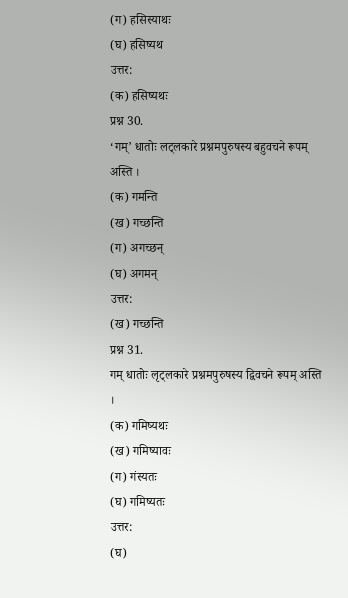(ग) हसिस्याथः
(घ) हसिष्यथ
उत्तर:
(क) हसिष्यथः
प्रश्न 30.
‘गम्’ धातोः लट्लकारे प्रश्नमपुरुषस्य बहुवचने रूपम् अस्ति ।
(क) गमन्ति
(ख) गच्छन्ति
(ग) अगच्छन्
(घ) अगमन्
उत्तर:
(ख) गच्छन्ति
प्रश्न 31.
गम् धातोः लृट्लकारे प्रश्नमपुरुषस्य द्विवचने रूपम् अस्ति ।
(क) गमिष्यथः
(ख) गमिष्यावः
(ग) गंस्यतः
(घ) गमिष्यतः
उत्तर:
(घ)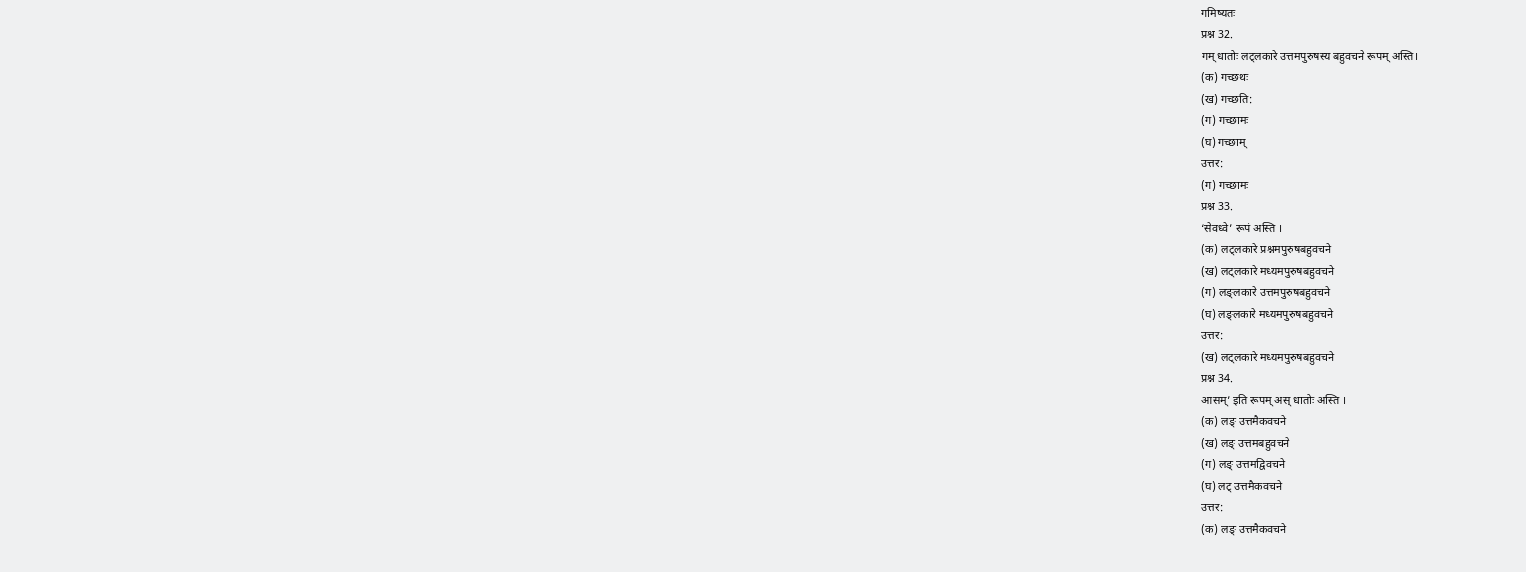गमिष्यतः
प्रश्न 32.
गम् धातोः लट्लकारे उत्तमपुरुषस्य बहुवचने रूपम् अस्ति।
(क) गच्छथः
(ख) गच्छति:
(ग) गच्छामः
(घ) गच्छाम्
उत्तर:
(ग) गच्छामः
प्रश्न 33.
‘सेवध्वे’ रूपं अस्ति ।
(क) लट्लकारे प्रश्नमपुरुषबहुवचने
(ख) लट्लकारे मध्यमपुरुषबहुवचने
(ग) लङ्लकारे उत्तमपुरुषबहुवचने
(घ) लङ्लकारे मध्यमपुरुषबहुवचने
उत्तर:
(ख) लट्लकारे मध्यमपुरुषबहुवचने
प्रश्न 34.
आसम्’ इति रूपम् अस् धातोः अस्ति ।
(क) लङ् उत्तमैकवचने
(ख) लङ् उत्तमबहुवचने
(ग) लङ् उत्तमद्विवचने
(घ) लट् उत्तमैकवचने
उत्तर:
(क) लङ् उत्तमैकवचने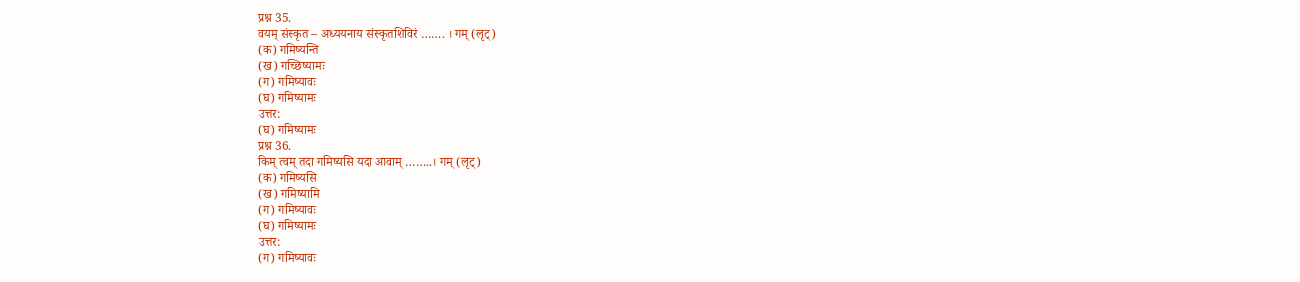प्रश्न 35.
वयम् संस्कृत – अध्ययनाय संस्कृतशिविरं ……. । गम् (लृट्)
(क) गमिष्यन्ति
(ख) गच्छिष्यामः
(ग) गमिष्यावः
(घ) गमिष्यामः
उत्तर:
(घ) गमिष्यामः
प्रश्न 36.
किम् त्वम् तदा गमिष्यसि यदा आवाम् ……..। गम् (लृट्)
(क) गमिष्यसि
(ख) गमिष्यामि
(ग) गमिष्यावः
(घ) गमिष्यामः
उत्तर:
(ग) गमिष्यावः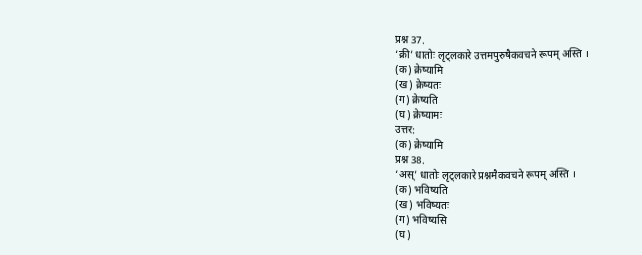प्रश्न 37.
‘क्री’ धातोः लृट्लकारे उत्तमपुरुषैकवचने रूपम् अस्ति ।
(क) क्रेष्यामि
(ख) क्रेष्यतः
(ग) क्रेष्यति
(घ) क्रेष्यामः
उत्तर:
(क) क्रेष्यामि
प्रश्न 38.
‘अस्’ धातोः लृट्लकारे प्रश्नमैकवचने रूपम् अस्ति ।
(क) भविष्यति
(ख) भविष्यतः
(ग) भविष्यसि
(घ)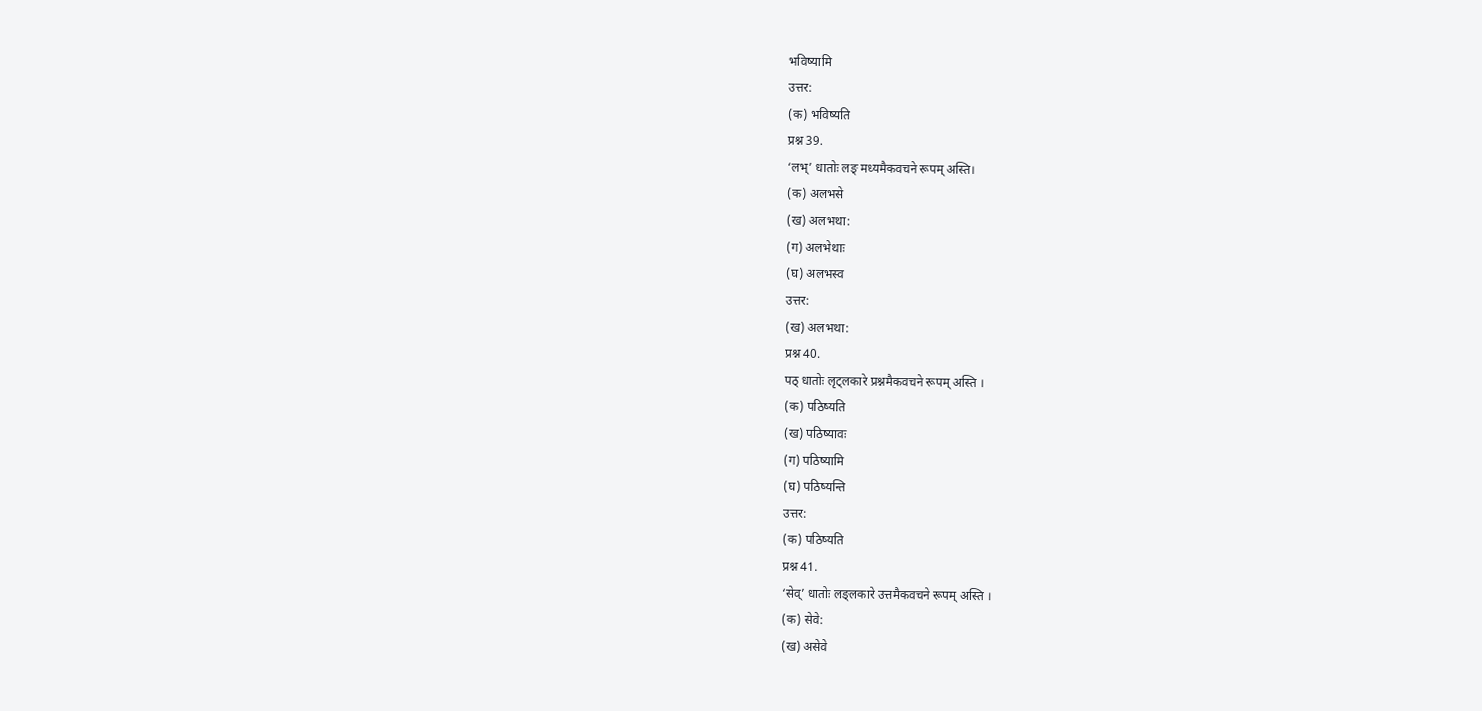भविष्यामि
उत्तर:
(क) भविष्यति
प्रश्न 39.
‘लभ्’ धातोः लङ् मध्यमैकवचने रूपम् अस्ति।
(क) अलभसे
(ख) अलभथा:
(ग) अलभेथाः
(घ) अलभस्व
उत्तर:
(ख) अलभथा:
प्रश्न 40.
पठ् धातोः लृट्लकारे प्रश्नमैकवचने रूपम् अस्ति ।
(क) पठिष्यति
(ख) पठिष्यावः
(ग) पठिष्यामि
(घ) पठिष्यन्ति
उत्तर:
(क) पठिष्यति
प्रश्न 41.
‘सेव्’ धातोः लङ्लकारे उत्तमैकवचने रूपम् अस्ति ।
(क) सेवे:
(ख) असेवे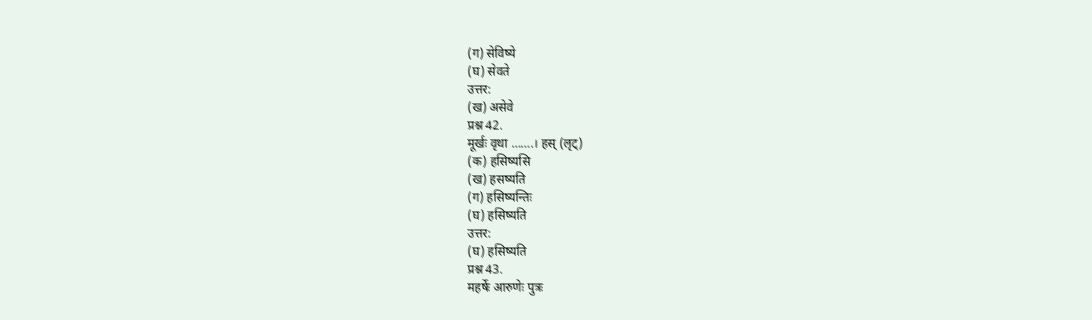(ग) सेविष्ये
(घ) सेवते
उत्तर:
(ख) असेवे
प्रश्न 42.
मूर्खः वृथा …….। हस् (लृट्)
(क) हसिष्यसि
(ख) हसष्यति
(ग) हसिष्यन्तिः
(घ) हसिष्यति
उत्तर:
(घ) हसिष्यति
प्रश्न 43.
महर्षेः आरुणेः पुत्रः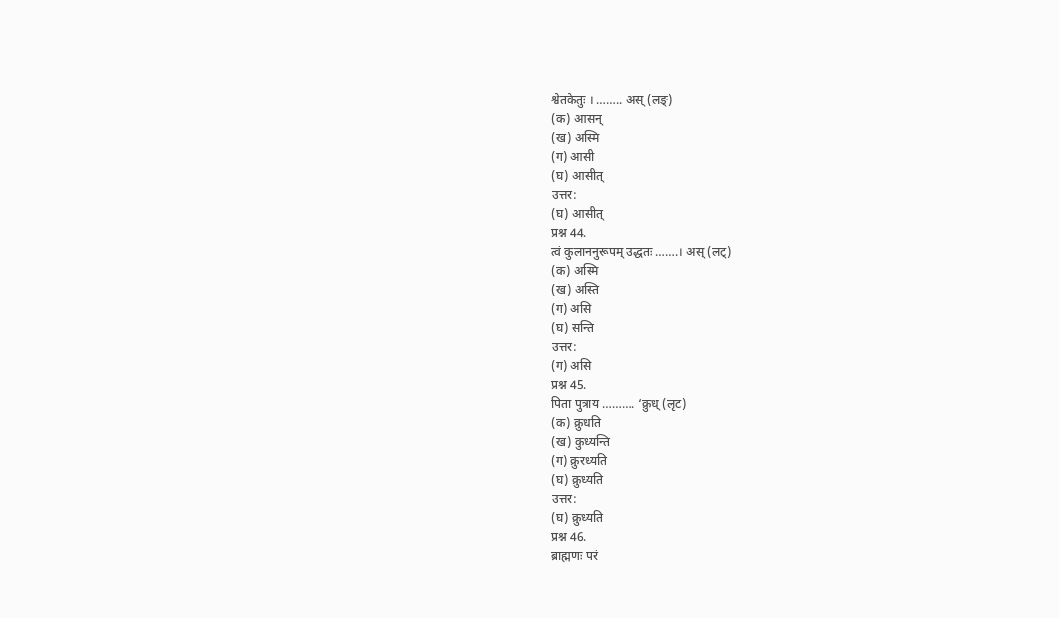श्वेतकेतुः । …….. अस् (लङ्)
(क) आसन्
(ख) अस्मि
(ग) आसी
(घ) आसीत्
उत्तर:
(घ) आसीत्
प्रश्न 44.
त्वं कुलाननुरूपम् उद्धतः …….। अस् (लट्)
(क) अस्मि
(ख) अस्ति
(ग) असि
(घ) सन्ति
उत्तर:
(ग) असि
प्रश्न 45.
पिता पुत्राय ………. ‘क्रुध् (लृट)
(क) क्रुधति
(ख) कुध्यन्ति
(ग) क्रुरध्यति
(घ) क्रुध्यति
उत्तर:
(घ) क्रुध्यति
प्रश्न 46.
ब्राह्मणः परं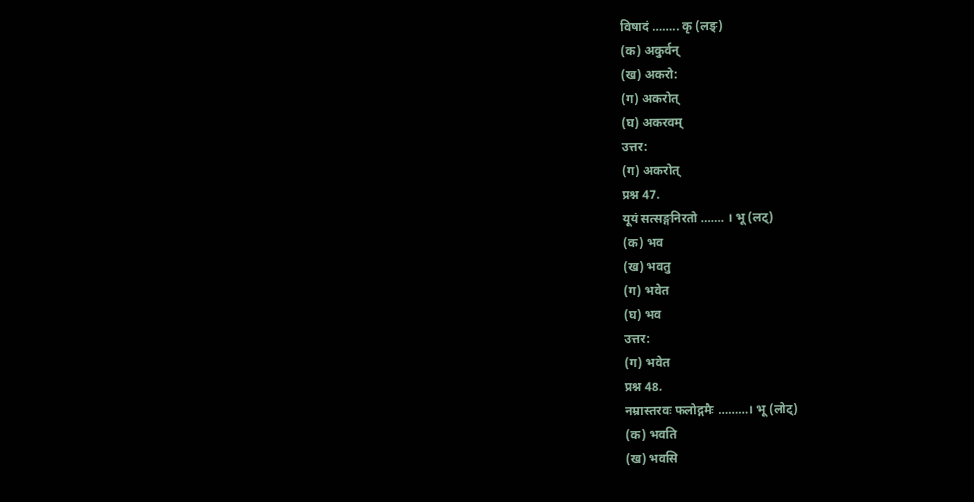विषादं …….. कृ (लङ्)
(क) अकुर्वन्
(ख) अकरो:
(ग) अकरोत्
(घ) अकरवम्
उत्तर:
(ग) अकरोत्
प्रश्न 47.
यूयं सत्सङ्गनिरतो ……. । भू (लट्)
(क) भव
(ख) भवतु
(ग) भवेत
(घ) भव
उत्तर:
(ग) भवेत
प्रश्न 48.
नम्रास्तरवः फलोद्गमैः ………। भू (लोट्)
(क) भवति
(ख) भवसि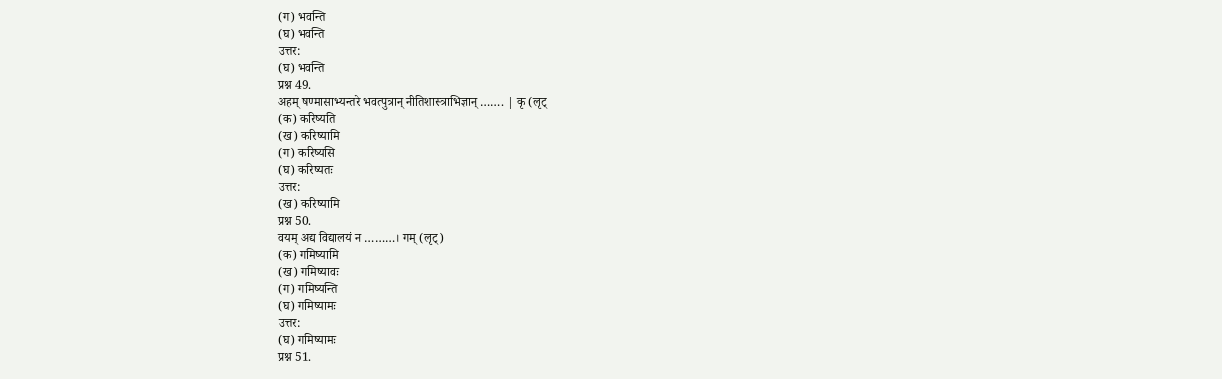(ग) भवन्ति
(घ) भवन्ति
उत्तर:
(घ) भवन्ति
प्रश्न 49.
अहम् षण्मासाभ्यन्तरे भवत्पुत्रान् नीतिशास्त्राभिज्ञान् ……. | कृ (लृट्
(क) करिष्यति
(ख) करिष्यामि
(ग) करिष्यसि
(घ) करिष्यतः
उत्तर:
(ख) करिष्यामि
प्रश्न 50.
वयम् अद्य विद्यालयं न ………। गम् (लृट्)
(क) गमिष्यामि
(ख) गमिष्यावः
(ग) गमिष्यन्ति
(घ) गमिष्यामः
उत्तर:
(घ) गमिष्यामः
प्रश्न 51.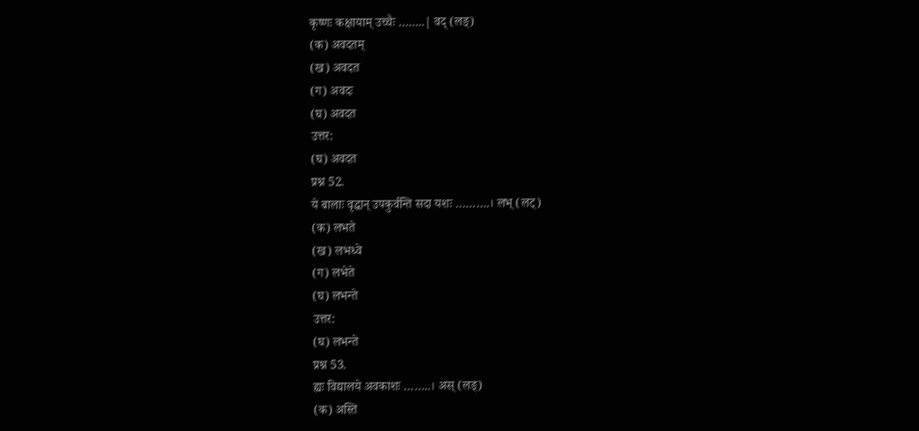कृष्णः कक्षायाम् उच्चैः ……..| वद् (लङ्)
(क) अवदतम्
(ख) अवदत
(ग) अवदः
(घ) अवदत
उत्तर:
(घ) अवदत
प्रश्न 52.
ये बालाः वृद्धान् उपकुर्वन्ति सदा यशः ……….। लभ् (लट्)
(क) लभते
(ख) लभध्वे
(ग) लभेते
(घ) लभन्ते
उत्तर:
(घ) लभन्ते
प्रश्न 53.
ह्यः विद्यालये अवकाशः ……..। अस् (लङ्)
(क) अस्ति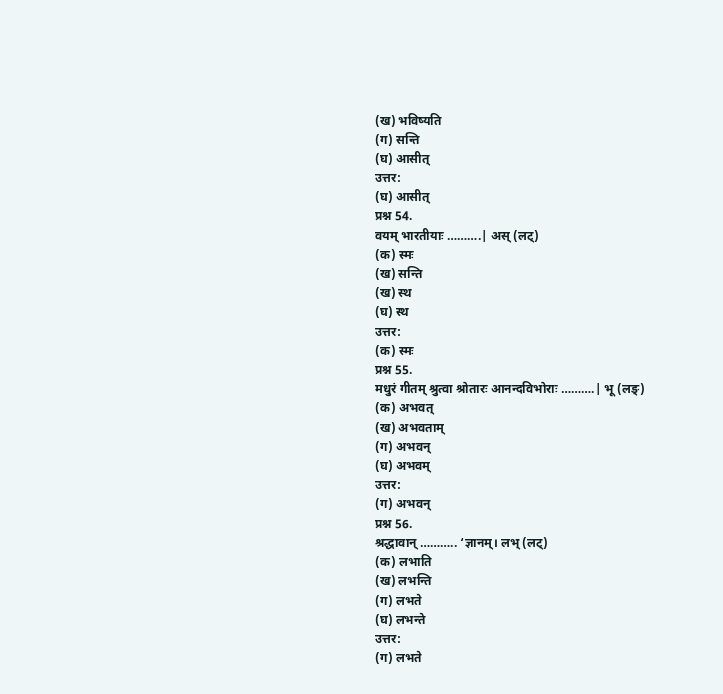(ख) भविष्यति
(ग) सन्ति
(घ) आसीत्
उत्तर:
(घ) आसीत्
प्रश्न 54.
वयम् भारतीयाः ……….| अस् (लट्)
(क) स्मः
(ख) सन्ति
(ख) स्थ
(घ) स्थ
उत्तर:
(क) स्मः
प्रश्न 55.
मधुरं गीतम् श्रुत्वा श्रोतारः आनन्दविभोराः ……….| भू (लङ्)
(क) अभवत्
(ख) अभवताम्
(ग) अभवन्
(घ) अभवम्
उत्तर:
(ग) अभवन्
प्रश्न 56.
श्रद्धावान् ……….. ‘ज्ञानम्। लभ् (लट्)
(क) लभाति
(ख) लभन्ति
(ग) लभते
(घ) लभन्ते
उत्तर:
(ग) लभते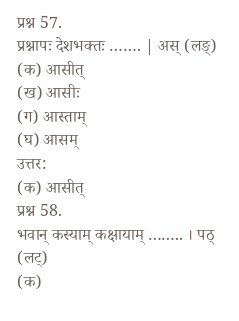प्रश्न 57.
प्रश्नापः देशभक्तः ……. | अस् (लङ्)
(क) आसीत्
(ख) आसीः
(ग) आस्ताम्
(घ) आसम्
उत्तर:
(क) आसीत्
प्रश्न 58.
भवान् कस्याम् कक्षायाम् …….. । पठ् (लट्)
(क)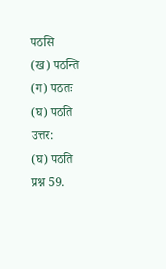पठसि
(ख) पठन्ति
(ग) पठतः
(घ) पठति
उत्तर:
(घ) पठति
प्रश्न 59.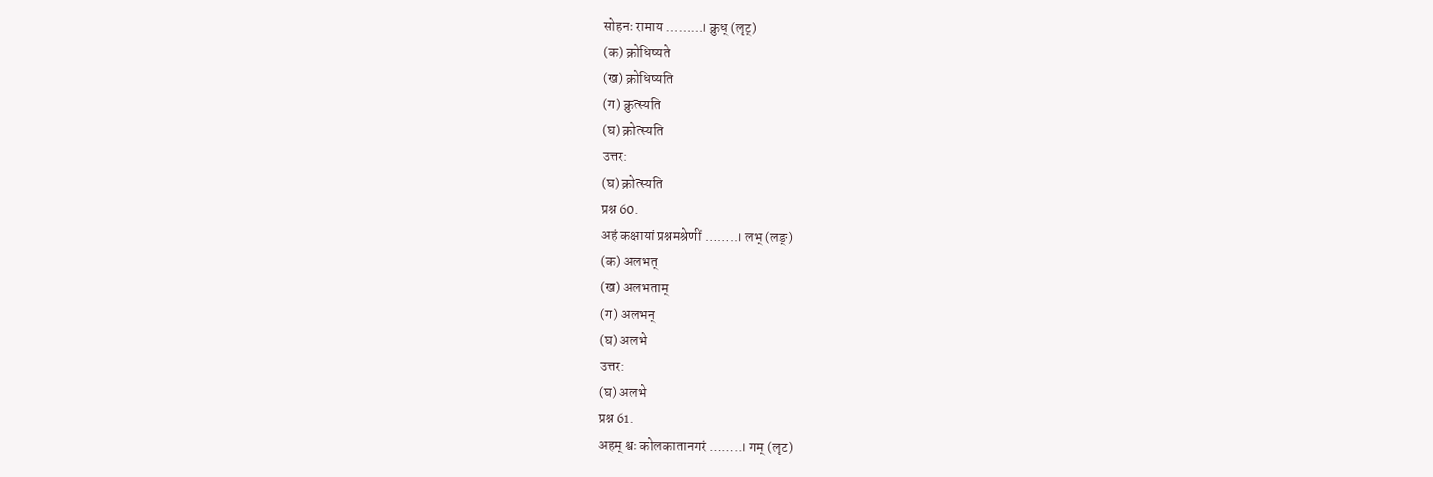सोहनः रामाय ………। क्रुध् (लृट्)
(क) क्रोधिष्यते
(ख) क्रोधिष्यति
(ग) क्रुत्स्यति
(घ) क्रोत्स्यति
उत्तर:
(घ) क्रोत्स्यति
प्रश्न 60.
अहं कक्षायां प्रश्नमश्रेणीं ……..। लभ् (लङ्)
(क) अलभत्
(ख) अलभताम्
(ग) अलभन्
(घ) अलभे
उत्तर:
(घ) अलभे
प्रश्न 61.
अहम् श्वः कोलकातानगरं ……..। गम् (लृट)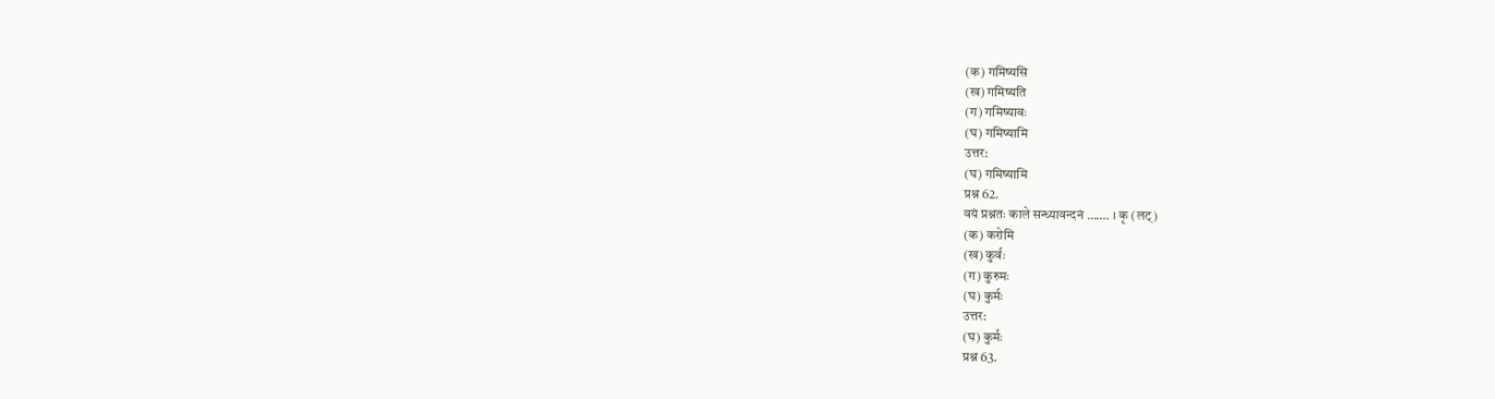(क) गमिष्यसि
(ख) गमिष्यति
(ग) गमिष्यावः
(घ) गमिष्यामि
उत्तर:
(घ) गमिष्यामि
प्रश्न 62.
वयं प्रश्नतः काले सन्ध्यावन्दनं ……. । कृ (लट्)
(क) करोमि
(ख) कुर्वः
(ग) कुरुमः
(घ) कुर्मः
उत्तर:
(घ) कुर्मः
प्रश्न 63.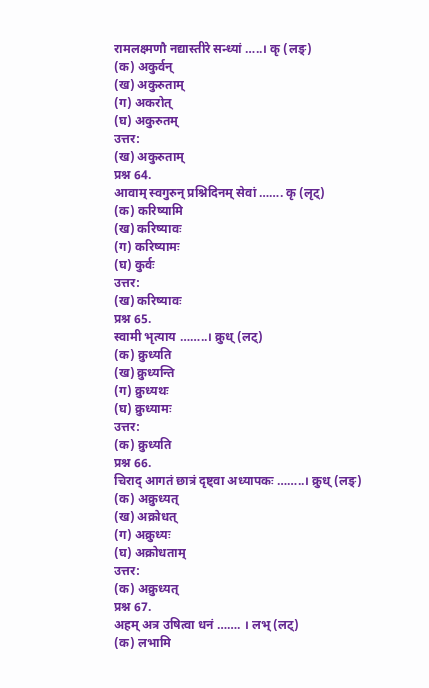रामलक्ष्मणौ नद्यास्तीरे सन्ध्यां …..। कृ (लङ्)
(क) अकुर्वन्
(ख) अकुरुताम्
(ग) अकरोत्
(घ) अकुरुतम्
उत्तर:
(ख) अकुरुताम्
प्रश्न 64.
आवाम् स्वगुरुन् प्रश्निदिनम् सेवां ……. कृ (लृट्)
(क) करिष्यामि
(ख) करिष्यावः
(ग) करिष्यामः
(घ) कुर्वः
उत्तर:
(ख) करिष्यावः
प्रश्न 65.
स्वामी भृत्याय ……..। क्रुध् (लट्)
(क) क्रुध्यति
(ख) क्रुध्यन्ति
(ग) क्रुध्यथः
(घ) क्रुध्यामः
उत्तर:
(क) क्रुध्यति
प्रश्न 66.
चिराद् आगतं छात्रं दृष्ट्वा अध्यापकः ……..। क्रुध् (लङ्)
(क) अक्रुध्यत्
(ख) अक्रोधत्
(ग) अक्रुध्यः
(घ) अक्रोधताम्
उत्तर:
(क) अक्रुध्यत्
प्रश्न 67.
अहम् अत्र उषित्वा धनं ……. । लभ् (लट्)
(क) लभामि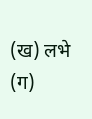(ख) लभे
(ग)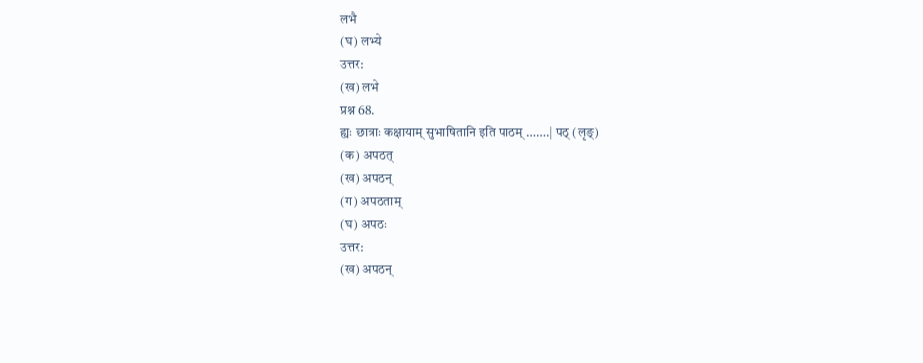लभै
(घ) लभ्ये
उत्तर:
(ख) लभे
प्रश्न 68.
ह्यः छात्राः कक्षायाम् सुभाषितानि इति पाठम् …….| पठ् (लृङ्)
(क) अपठत्
(ख) अपठन्
(ग) अपठताम्
(घ) अपठः
उत्तर:
(ख) अपठन्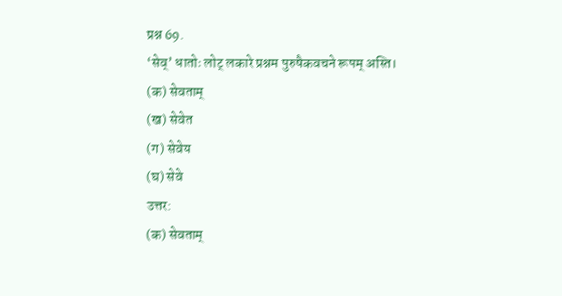प्रश्न 69.
‘सेव्’ धातोः लोट् लकारे प्रश्नम पुरुषैकवचने रूपम् अस्ति।
(क) सेवताम्
(ख) सेवेत
(ग) सेवेय
(घ) सेवे
उत्तर:
(क) सेवताम्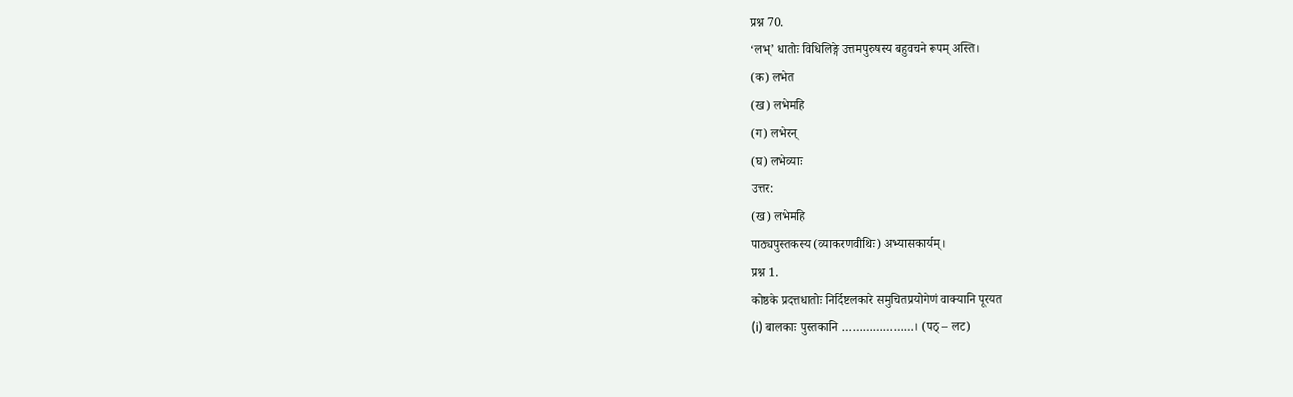प्रश्न 70.
‘लभ्’ धातोः विधिलिङ्गे उत्तमपुरुषस्य बहुवचने रूपम् अस्ति।
(क) लभेत
(ख) लभेमहि
(ग) लभेरन्
(घ) लभेव्याः
उत्तर:
(ख) लभेमहि
पाठ्यपुस्तकस्य (व्याकरणवीथिः) अभ्यासकार्यम्।
प्रश्न 1.
कोष्ठके प्रदत्तधातोः निर्दिष्टलकारे समुचितप्रयोगेणं वाक्यानि पूरयत
(i) बालकाः पुस्तकानि …………………। (पठ् – लट)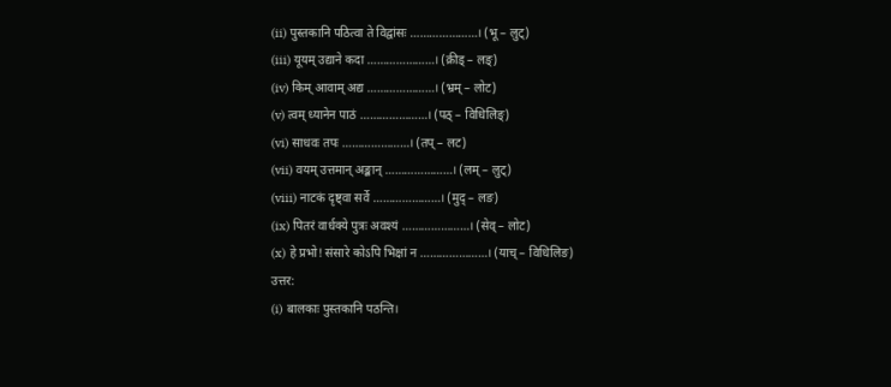(ii) पुस्तकानि पठित्वा ते विद्वांसः …………………। (भू – लुट्)
(iii) यूयम् उद्याने कदा …………………। (क्रीड् – लङ्)
(iv) किम् आवाम् अद्य …………………। (भ्रम् – लोट)
(v) त्वम् ध्यानेन पाठं …………………। (पठ् – विधिलिङ्)
(vi) साधवः तपः …………………। (तप् – लट)
(vii) वयम् उत्तमान् अङ्कान् …………………। (लम् – लुट्)
(viii) नाटकं दृष्ट्वा सर्वे …………………। (मुद् – लङ)
(ix) पितरं वार्धक्ये पुत्रः अवश्यं …………………। (सेव् – लोट)
(x) हे प्रभो! संसारे कोऽपि भिक्षां न …………………। (याच् – विधिलिङ)
उत्तर:
(i) बालकाः पुस्तकानि पठन्ति।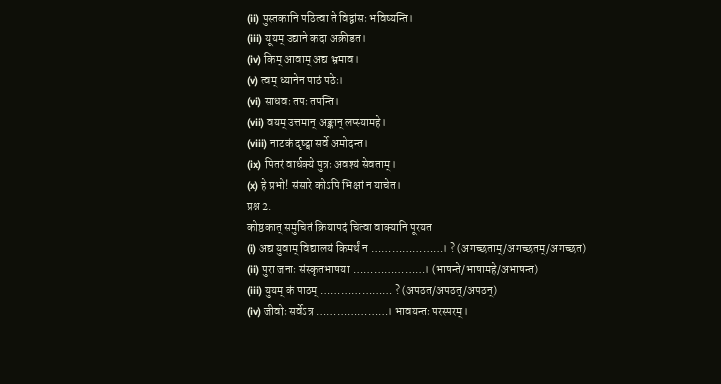(ii) पुस्तकानि पठित्वा ते विद्वांसः भविष्यन्ति।
(iii) यूयम् उद्याने कदा अक्रीडत।
(iv) किम् आवाम् अद्य भ्रमाव।
(v) त्वम् ध्यानेन पाठं पठेः।
(vi) साधवः तपः तपन्ति।
(vii) वयम् उत्तमान् अङ्कान् लप्स्यामहे।
(viii) नाटकं दृष्ट्वा सर्वे अमोदन्त।
(ix) पितरं वार्धक्ये पुत्रः अवश्यं सेवताम्।
(x) हे प्रभो! संसारे कोऽपि भिक्षां न याचेत।
प्रश्न 2.
कोष्ठकात् समुचितं क्रियापदं चित्वा वाक्यानि पूरयत
(i) अद्य युवाम् विद्यालयं किमर्थं न …………………। ? (अगच्छताम्/अगच्छतम्/अगच्छत)
(ii) पुरा जनाः संस्कृतभाषया …………………। (भाषन्ते/भाषामहे/अभाषन्त)
(iii) युयम् कं पाठम् ………………… ? (अपठत/अपठत्/अपठन्)
(iv) जीवोः सर्वेऽत्र …………………। भावयन्तः परस्परम्।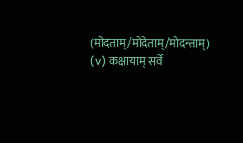(मोदताम्/मोदेताम्/मोदन्ताम्)
(v) कक्षायाम् सर्वे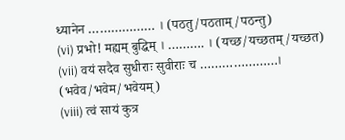ध्यानेन ……………… । (पठतु/पठताम्/पठन्तु)
(vi) प्रभो! मह्यम् बुद्धिम् । ………. । (यच्छ/यच्छतम्/यच्छत)
(vii) वयं सदैव सुधीराः सुवीराः च …………………। (भवेव/भवेम/भवेयम्)
(viii) त्वं सायं कुत्र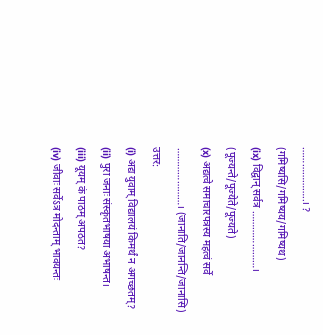………………..। ? (गमिष्यसि/गमिष्यय/गमिष्यथ)
(ix) विद्वान् सर्वत्र …………………। (पूज्यन्ते/पूज्येते/पूज्यते)
(x) अद्यत्वे समाचारपत्रस्य महत्वं सर्वे …………………। (जानाति/जानन्ति/जानासि)
उत्तर:
(i) अद्य युवाम् विद्यालयं किमर्थं न अगच्छतम्?
(ii) पुरा जनाः संस्कृतभाषया अभाषन्त।
(iii) यूयम् कं पाठम् अपठत?
(iv) जीवाः सर्वेऽत्र मोदन्ताम् भावयन्तः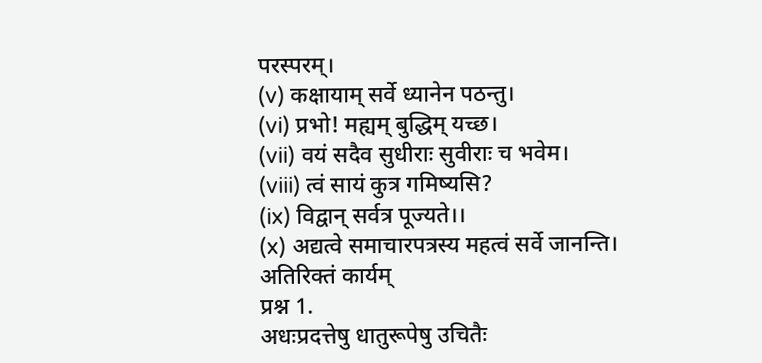परस्परम्।
(v) कक्षायाम् सर्वे ध्यानेन पठन्तु।
(vi) प्रभो! मह्यम् बुद्धिम् यच्छ।
(vii) वयं सदैव सुधीराः सुवीराः च भवेम।
(viii) त्वं सायं कुत्र गमिष्यसि?
(ix) विद्वान् सर्वत्र पूज्यते।।
(x) अद्यत्वे समाचारपत्रस्य महत्वं सर्वे जानन्ति।
अतिरिक्तं कार्यम्
प्रश्न 1.
अधःप्रदत्तेषु धातुरूपेषु उचितैः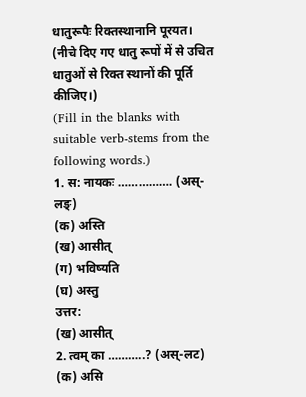धातुरूपैः रिक्तस्थानानि पूरयत।
(नीचे दिए गए धातु रूपों में से उचित धातुओं से रिक्त स्थानों की पूर्ति कीजिए।)
(Fill in the blanks with suitable verb-stems from the following words.)
1. स: नायकः ……………. (अस्-लङ्)
(क) अस्ति
(ख) आसीत्
(ग) भविष्यति
(घ) अस्तु
उत्तर:
(ख) आसीत्
2. त्वम् का ………..? (अस्-लट)
(क) असि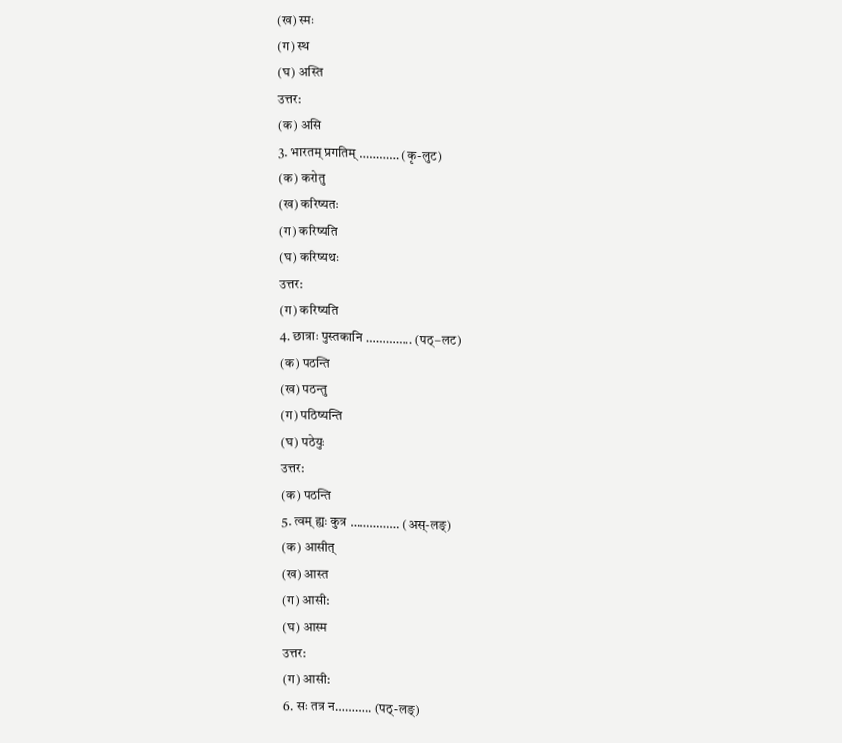(ख) स्मः
(ग) स्थ
(घ) अस्ति
उत्तर:
(क) असि
3. भारतम् प्रगतिम् ………… (कृ-लुट)
(क) करोतु
(ख) करिष्यतः
(ग) करिष्यति
(घ) करिष्यथः
उत्तर:
(ग) करिष्यति
4. छात्राः पुस्तकानि ………….. (पठ्–लट)
(क) पठन्ति
(ख) पठन्तु
(ग) पठिष्यन्ति
(घ) पठेयुः
उत्तर:
(क) पठन्ति
5. त्वम् ह्यः कुत्र …………… (अस्-लङ्)
(क) आसीत्
(ख) आस्त
(ग) आसी:
(घ) आस्म
उत्तर:
(ग) आसी:
6. सः तत्र न……….. (पठ्-लङ्)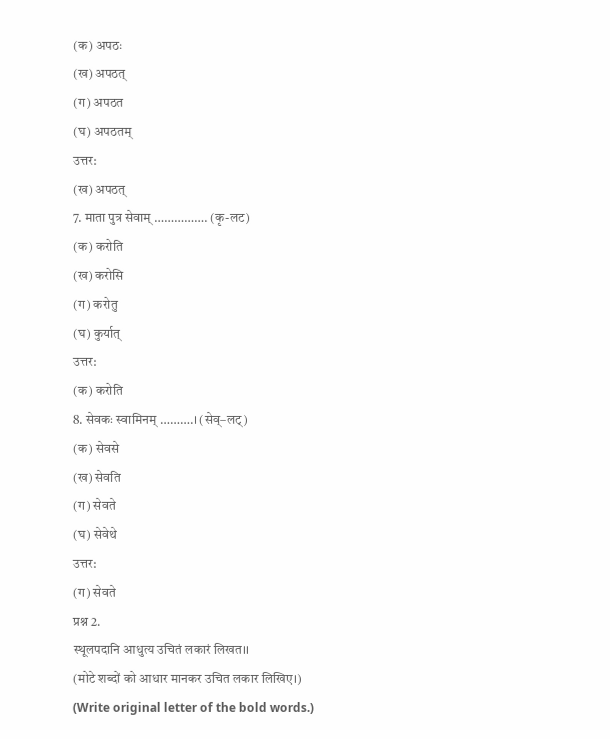(क) अपठः
(ख) अपठत्
(ग) अपठत
(घ) अपठतम्
उत्तर:
(ख) अपठत्
7. माता पुत्र सेवाम् ……………. (कृ-लट)
(क) करोति
(ख) करोसि
(ग) करोतु
(घ) कुर्यात्
उत्तर:
(क) करोति
8. सेवकः स्वामिनम् ……….। (सेव्–लट्)
(क) सेवसे
(ख) सेवति
(ग) सेवते
(घ) सेवेथे
उत्तर:
(ग) सेवते
प्रश्न 2.
स्थूलपदानि आधुत्य उचितं लकारं लिखत।।
(मोटे शब्दों को आधार मानकर उचित लकार लिखिए।)
(Write original letter of the bold words.)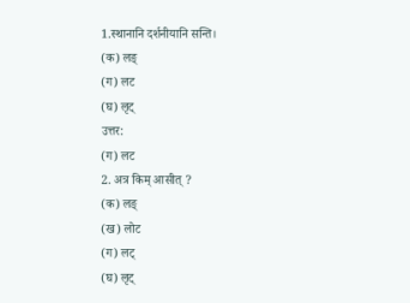1.स्थानानि दर्शनीयानि सन्ति।
(क) लङ्
(ग) लट
(घ) लृट्
उत्तर:
(ग) लट
2. अत्र किम् आसीत् ?
(क) लङ्
(ख) लोट
(ग) लट्
(घ) लृट्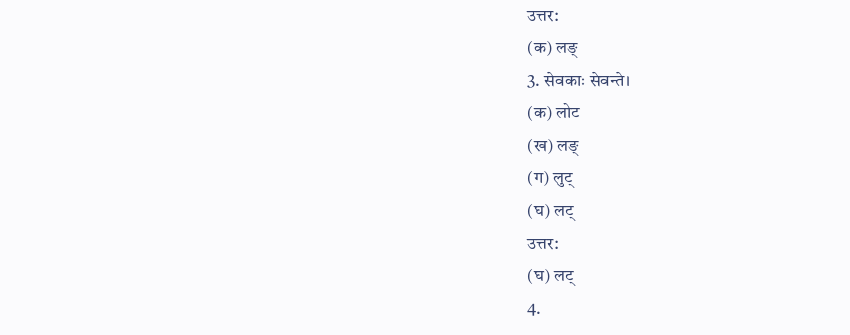उत्तर:
(क) लङ्
3. सेवकाः सेवन्ते।
(क) लोट
(ख) लङ्
(ग) लुट्
(घ) लट्
उत्तर:
(घ) लट्
4.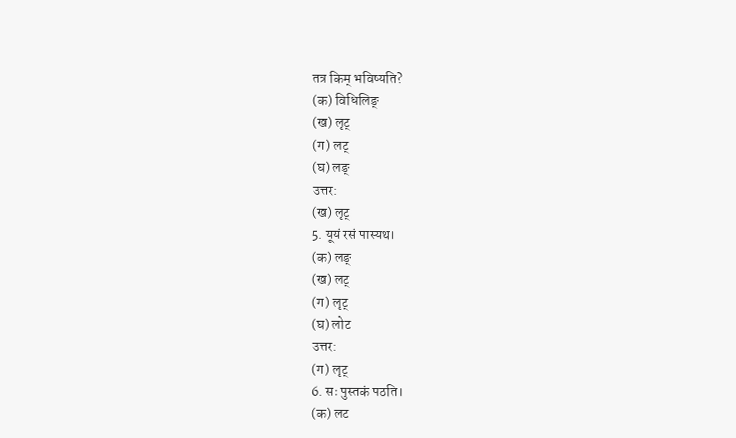तत्र किम् भविष्यति?
(क) विधिलिङ्
(ख) लृट्
(ग) लट्
(घ) लङ्
उत्तर:
(ख) लृट्
5. यूयं रसं पास्यथ।
(क) लङ्
(ख) लट्
(ग) लृट्
(घ) लोट
उत्तर:
(ग) लृट्
6. सः पुस्तकं पठति।
(क) लट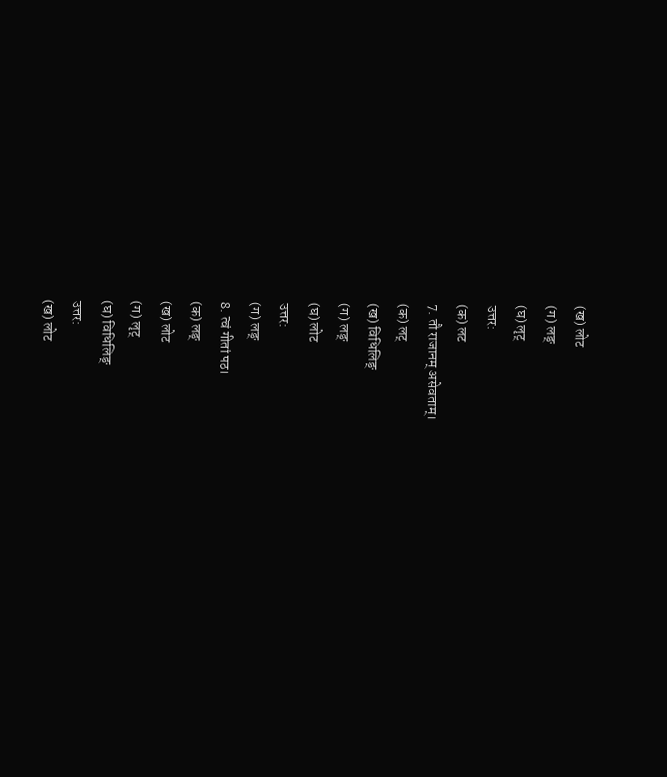(ख) लोट
(ग) लङ्
(घ) लृट्
उत्तर:
(क) लट
7. तौ राजानम् असेवताम्।
(क) लट्
(ख) विधिलिङ्
(ग) लङ्
(घ) लोट
उत्तर:
(ग) लङ्
8. त्वं गीतां पठ।
(क) लङ्
(ख) लोट
(ग) लृट्
(घ) विधिलिङ्
उत्तर:
(ख) लोट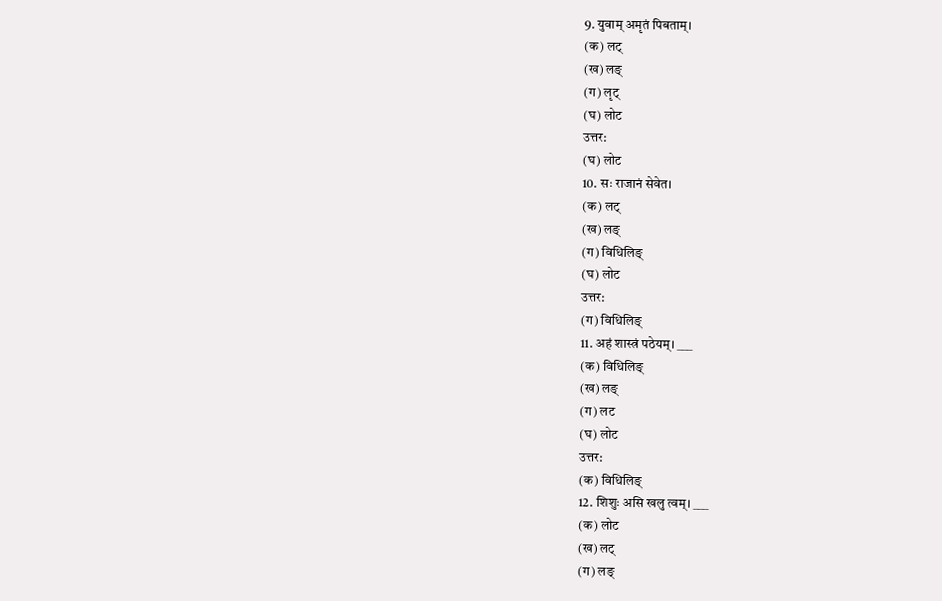9. युवाम् अमृतं पिबताम्।
(क) लट्
(ख) लङ्
(ग) लृट्
(घ) लोट
उत्तर:
(घ) लोट
10. सः राजानं सेवेत।
(क) लट्
(ख) लङ्
(ग) विधिलिङ्
(घ) लोट
उत्तर:
(ग) विधिलिङ्
11. अहं शास्त्रं पठेयम्। ___
(क) विधिलिङ्
(ख) लङ्
(ग) लट
(घ) लोट
उत्तर:
(क) विधिलिङ्
12. शिशुः असि खलु त्वम्। ___
(क) लोट
(ख) लट्
(ग) लङ्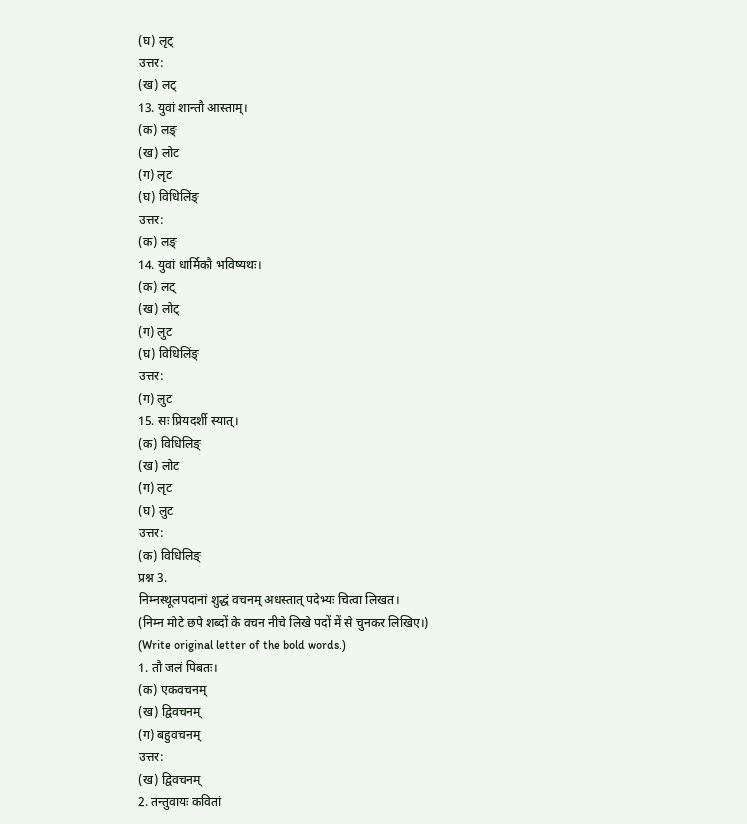(घ) लृट्
उत्तर:
(ख) लट्
13. युवां शान्तौ आस्ताम्।
(क) लङ्
(ख) लोट
(ग) लृट
(घ) विधिलिंङ्
उत्तर:
(क) लङ्
14. युवां धार्मिकौ भविष्यथः।
(क) लट्
(ख) लोट्
(ग) लुट
(घ) विधिलिंङ्
उत्तर:
(ग) लुट
15. सः प्रियदर्शी स्यात्।
(क) विधिलिङ्
(ख) लोट
(ग) लृट
(घ) लुट
उत्तर:
(क) विधिलिङ्
प्रश्न 3.
निम्नस्थूलपदानां शुद्धं वचनम् अधस्तात् पदेभ्यः चित्वा लिखत।
(निम्न मोटे छपे शब्दों के वचन नीचे लिखे पदों में से चुनकर लिखिए।)
(Write original letter of the bold words.)
1. तौ जलं पिबतः।
(क) एकवचनम्
(ख) द्विवचनम्
(ग) बहुवचनम्
उत्तर:
(ख) द्विवचनम्
2. तन्तुवायः कवितां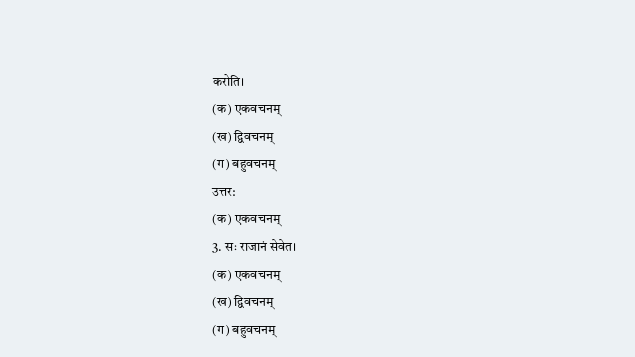करोति।
(क) एकवचनम्
(ख) द्विवचनम्
(ग) बहुवचनम्
उत्तर:
(क) एकवचनम्
3. सः राजानं सेवेत।
(क) एकवचनम्
(ख) द्विवचनम्
(ग) बहुवचनम्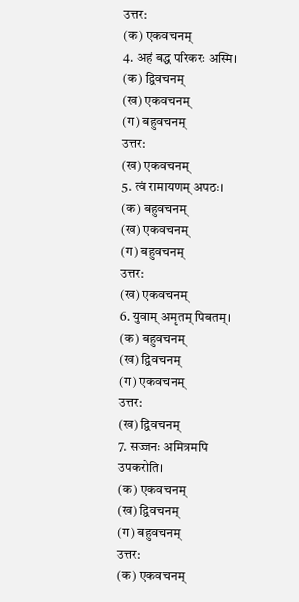उत्तर:
(क) एकवचनम्
4. अहं बद्ध परिकरः अस्मि।
(क) द्विवचनम्
(ख) एकवचनम्
(ग) बहुवचनम्
उत्तर:
(ख) एकवचनम्
5. त्वं रामायणम् अपठः।
(क) बहुवचनम्
(ख) एकवचनम्
(ग) बहुवचनम्
उत्तर:
(ख) एकवचनम्
6. युवाम् अमृतम् पिबतम्।
(क) बहुवचनम्
(ख) द्विवचनम्
(ग) एकवचनम्
उत्तर:
(ख) द्विवचनम्
7. सज्जनः अमित्रमपि उपकरोति।
(क) एकवचनम्
(ख) द्विवचनम्
(ग) बहुवचनम्
उत्तर:
(क) एकवचनम्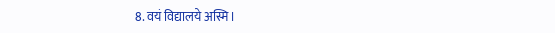8. वयं विद्यालये अस्मि।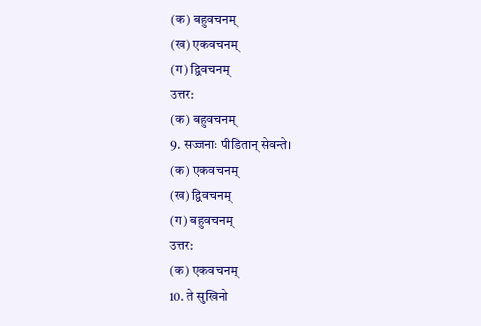(क) बहुवचनम्
(ख) एकवचनम्
(ग) द्विवचनम्
उत्तर:
(क) बहुवचनम्
9. सज्जनाः पीडितान् सेवन्ते।
(क) एकवचनम्
(ख) द्विवचनम्
(ग) बहुवचनम्
उत्तर:
(क) एकवचनम्
10. ते सुखिनो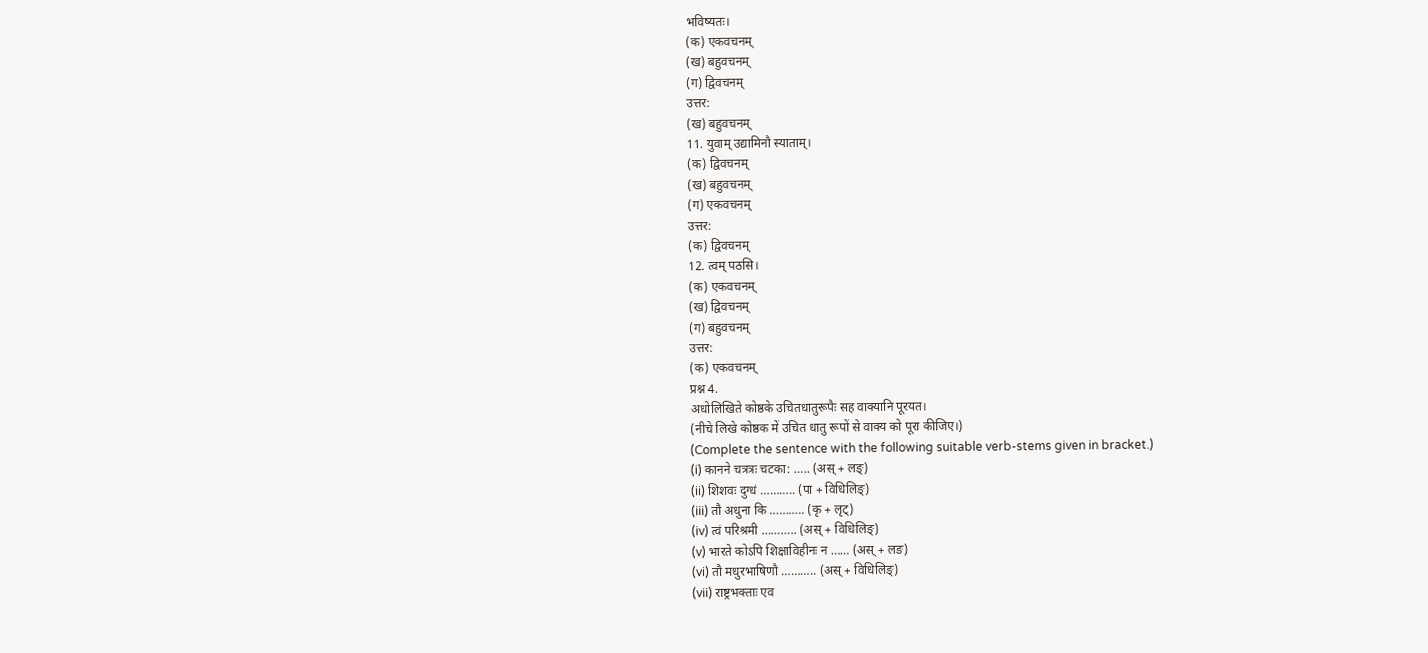भविष्यतः।
(क) एकवचनम्
(ख) बहुवचनम्
(ग) द्विवचनम्
उत्तर:
(ख) बहुवचनम्
11. युवाम् उद्यामिनौ स्याताम्।
(क) द्विवचनम्
(ख) बहुवचनम्
(ग) एकवचनम्
उत्तर:
(क) द्विवचनम्
12. त्वम् पठसि।
(क) एकवचनम्
(ख) द्विवचनम्
(ग) बहुवचनम्
उत्तर:
(क) एकवचनम्
प्रश्न 4.
अधोलिखिते कोष्ठके उचितधातुरूपैः सह वाक्यानि पूरयत।
(नीचे लिखे कोष्ठक में उचित धातु रूपों से वाक्य को पूरा कीजिए।)
(Complete the sentence with the following suitable verb-stems given in bracket.)
(i) कानने चत्रत्रः चटका: ….. (अस् + लङ्)
(ii) शिशवः दुग्धं ……….. (पा + विधिलिङ्)
(iii) तौ अधुना कि ……….. (कृ + लृट्)
(iv) त्वं परिश्रमी ……….. (अस् + विधिलिङ्)
(v) भारते कोऽपि शिक्षाविहीनः न …… (अस् + लङ)
(vi) तौ मधुरभाषिणौ ……….. (अस् + विधिलिङ्)
(vii) राष्ट्रभक्ताः एव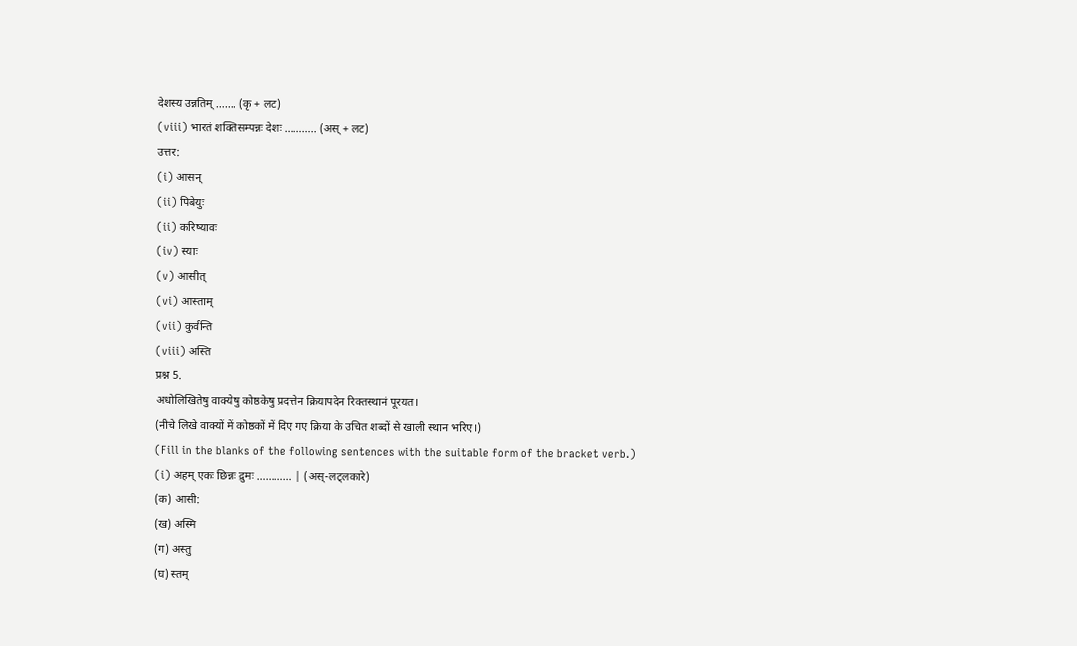देशस्य उन्नतिम् ……. (कृ + लट)
(viii) भारतं शक्तिसम्पन्नः देशः ……….. (अस् + लट)
उत्तर:
(i) आसन्
(ii) पिबेयुः
(ii) करिष्यावः
(iv) स्याः
(v) आसीत्
(vi) आस्ताम्
(vii) कुर्वन्ति
(viii) अस्ति
प्रश्न 5.
अधोलिखितेषु वाक्येषु कोष्ठकेषु प्रदत्तेन क्रियापदेन रिक्तस्थानं पूरयत।
(नीचे लिखे वाक्यों में कोष्ठकों में दिए गए क्रिया के उचित शब्दों से खाली स्थान भरिए।)
(Fill in the blanks of the following sentences with the suitable form of the bracket verb.)
(i) अहम् एकः छिन्नः द्रुमः ………… | (अस्-लट्लकारे)
(क) आसी:
(ख) अस्मि
(ग) अस्तु
(घ) स्तम्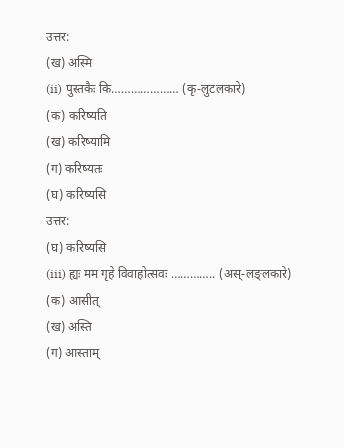उत्तर:
(ख) अस्मि
(ii) पुस्तकैः कि………………… (कृ-लुटलकारे)
(क) करिष्यति
(ख) करिष्यामि
(ग) करिष्यतः
(घ) करिष्यसि
उत्तर:
(घ) करिष्यसि
(iii) ह्यः मम गृहे विवाहोत्सवः ………….. (अस्-लङ्लकारे)
(क) आसीत्
(ख) अस्ति
(ग) आस्ताम्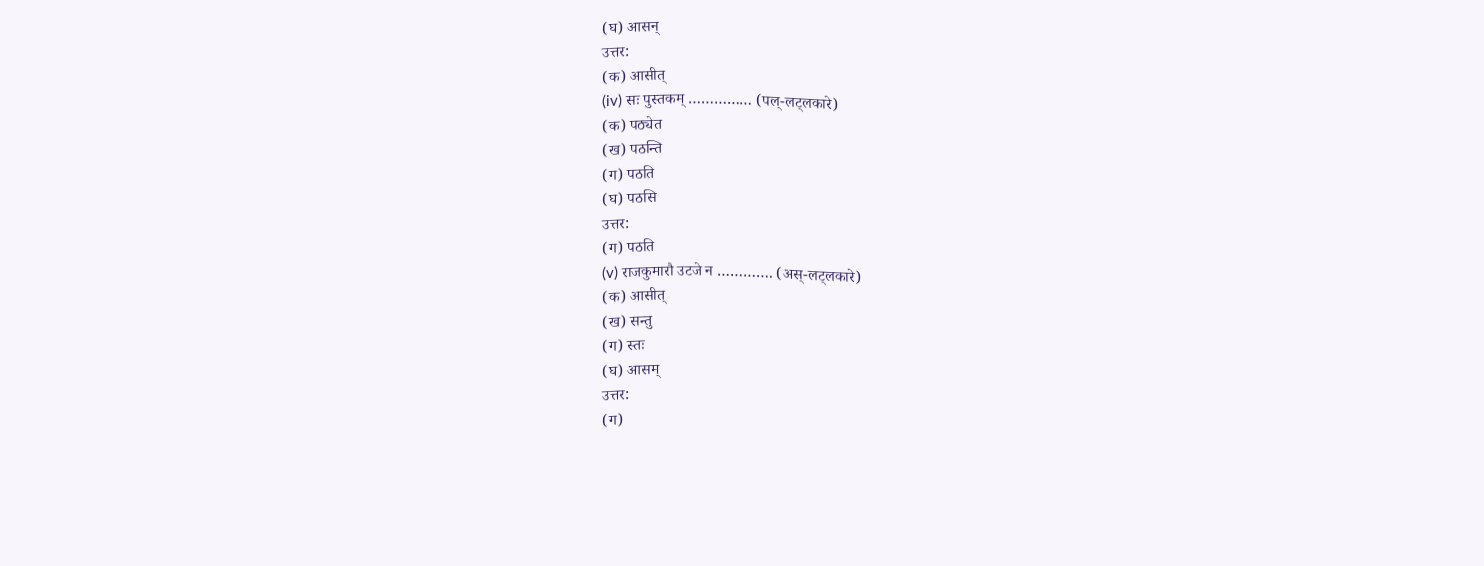(घ) आसन्
उत्तर:
(क) आसीत्
(iv) सः पुस्तकम् …………… (पल्-लट्लकारे)
(क) पठ्येत
(ख) पठन्ति
(ग) पठति
(घ) पठसि
उत्तर:
(ग) पठति
(v) राजकुमारौ उटजे न …………. (अस्-लट्लकारे)
(क) आसीत्
(ख) सन्तु
(ग) स्तः
(घ) आसम्
उत्तर:
(ग)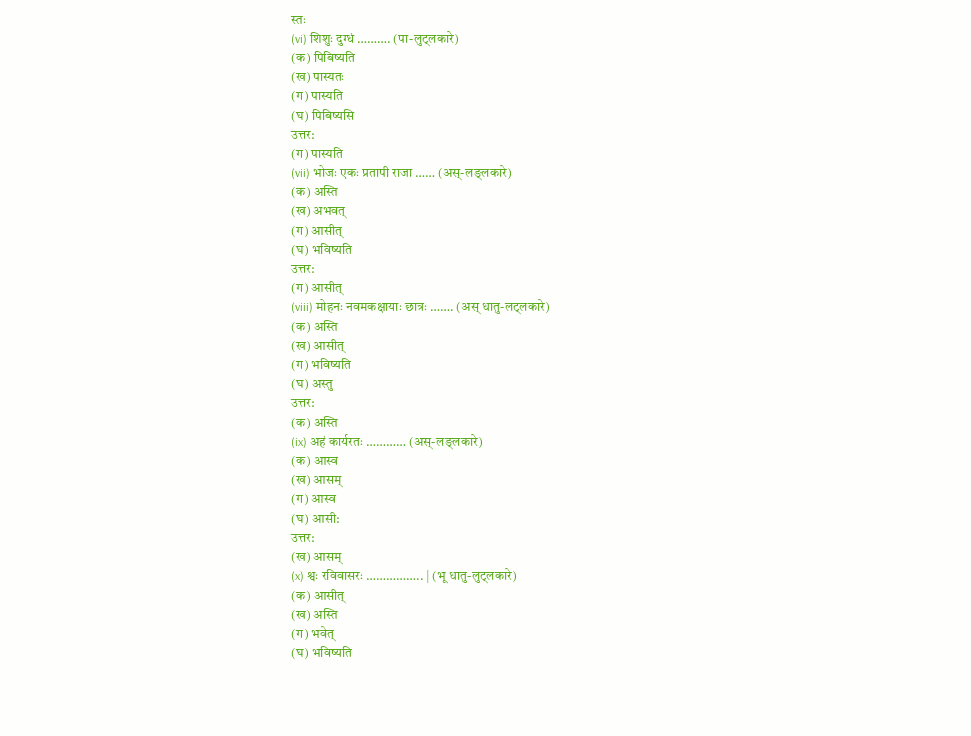स्तः
(vi) शिशुः दुग्धं ………. (पा-लुट्लकारे)
(क) पिबिष्यति
(ख) पास्यतः
(ग) पास्यति
(घ) पिबिष्यसि
उत्तर:
(ग) पास्यति
(vii) भोजः एकः प्रतापी राजा …… (अस्-लङ्लकारे)
(क) अस्ति
(ख) अभवत्
(ग) आसीत्
(घ) भविष्यति
उत्तर:
(ग) आसीत्
(viii) मोहनः नवमकक्षायाः छात्रः ……. (अस् धातु-लट्लकारे)
(क) अस्ति
(ख) आसीत्
(ग) भविष्यति
(घ) अस्तु
उत्तर:
(क) अस्ति
(ix) अहं कार्यरतः ………… (अस्-लङ्लकारे)
(क) आस्व
(ख) आसम्
(ग) आस्व
(घ) आसी:
उत्तर:
(ख) आसम्
(x) श्वः रविवासरः …………….. | (भू धातु-लुट्लकारे)
(क) आसीत्
(ख) अस्ति
(ग) भवेत्
(घ) भविष्यति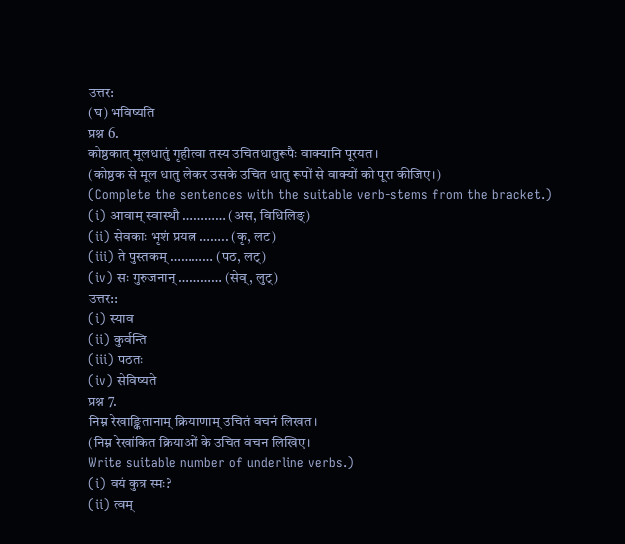उत्तर:
(घ) भविष्यति
प्रश्न 6.
कोष्ठकात् मूलधातुं गृहीत्वा तस्य उचितधातुरूपैः वाक्यानि पूरयत।
(कोष्ठक से मूल धातु लेकर उसके उचित धातु रूपों से वाक्यों को पूरा कीजिए।)
(Complete the sentences with the suitable verb-stems from the bracket.)
(i) आवाम् स्वास्थौ ………… (अस, विधिलिङ्)
(ii) सेवकाः भृशं प्रयत्न …….. (कृ, लट)
(iii) ते पुस्तकम् ………… (पठ, लट्)
(iv) सः गुरुजनान् ………… (सेव्, लुट्)
उत्तर::
(i) स्याव
(ii) कुर्वन्ति
(iii) पठतः
(iv) सेविष्यते
प्रश्न 7.
निम्न रेखाङ्कितानाम् क्रियाणाम् उचितं वचनं लिखत।
(निम्न रेखांकित क्रियाओं के उचित वचन लिखिए।
Write suitable number of underline verbs.)
(i) वयं कुत्र स्मः?
(ii) त्वम्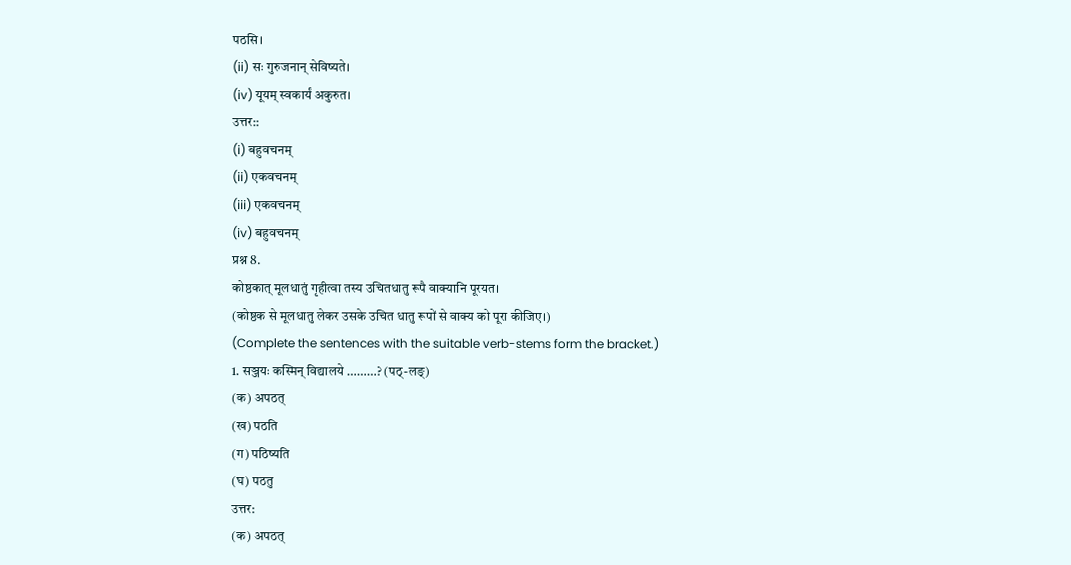पठसि।
(ii) सः गुरुजनान् सेविष्यते।
(iv) यूयम् स्वकार्यं अकुरुत।
उत्तर::
(i) बहुवचनम्
(ii) एकवचनम्
(iii) एकवचनम्
(iv) बहुवचनम्
प्रश्न 8.
कोष्ठकात् मूलधातुं गृहीत्वा तस्य उचितधातु रूपै वाक्यानि पूरयत।
(कोष्ठक से मूलधातु लेकर उसके उचित धातु रूपों से वाक्य को पूरा कीजिए।)
(Complete the sentences with the suitable verb-stems form the bracket.)
1. सञ्जयः कस्मिन् विद्यालये ………? (पठ्-लङ्)
(क) अपठत्
(ख) पठति
(ग) पठिष्यति
(घ) पठतु
उत्तर:
(क) अपठत्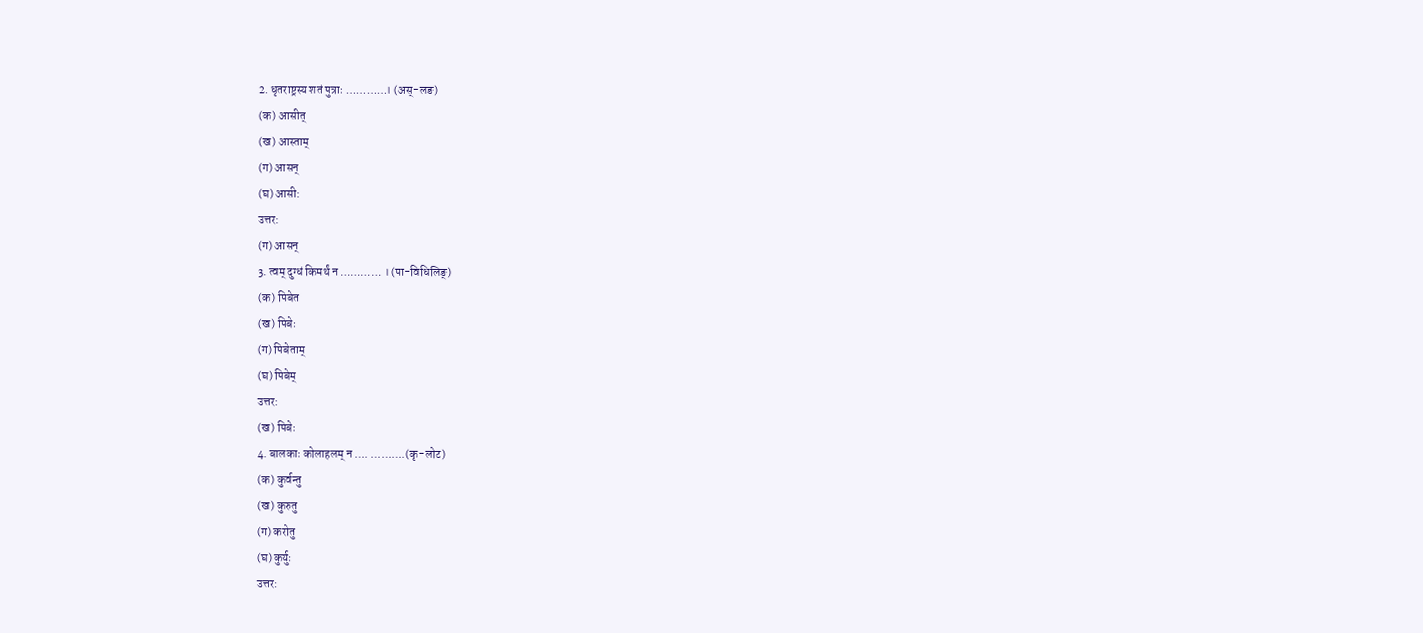2. धृतराष्ट्रस्य शतं पुत्राः …………। (अस्-लङ)
(क) आसीत्
(ख) आस्ताम्
(ग) आसन्
(घ) आसी:
उत्तर:
(ग) आसन्
3. त्वम् दुग्धं किमर्थं न ………… । (पा-विधिलिङ्)
(क) पिबेत
(ख) पिबेः
(ग) पिबेताम्
(घ) पिबेम्
उत्तर:
(ख) पिबेः
4. बालकाः कोलाहलम् न …. ……….(कृ-लोट)
(क) कुर्वन्तु
(ख) कुरुतु
(ग) करोतु
(घ) कुर्युः
उत्तर: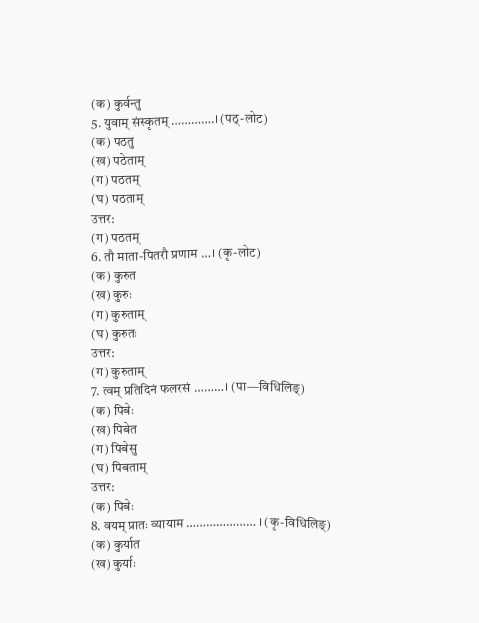(क) कुर्वन्तु
5. युवाम् संस्कृतम् ………….। (पठ्-लोट)
(क) पठतु
(ख) पठेताम्
(ग) पठतम्
(घ) पठताम्
उत्तर:
(ग) पठतम्
6. तौ माता-पितरौ प्रणाम …। (कृ-लोट)
(क) कुरुत
(ख) कुरुः
(ग) कुरुताम्
(घ) कुरुतः
उत्तर:
(ग) कुरुताम्
7. त्वम् प्रतिदिनं फलरसं ………। (पा—विधिलिङ्)
(क) पिबेः
(ख) पिबेत
(ग) पिबेसु
(घ) पिबताम्
उत्तर:
(क) पिबेः
8. वयम् प्रातः व्यायाम ………………… । (कृ-विधिलिङ्)
(क) कुर्यात
(ख) कुर्याः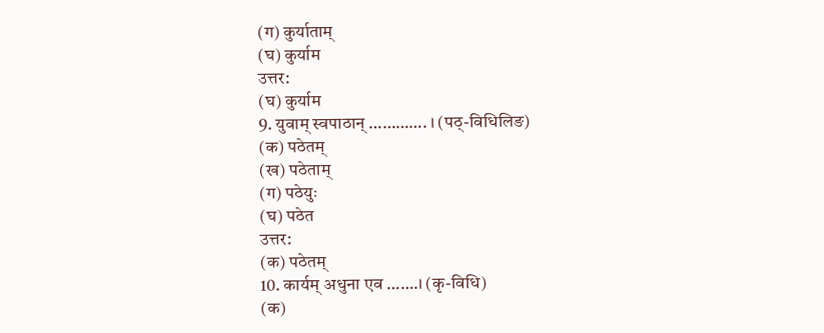(ग) कुर्याताम्
(घ) कुर्याम
उत्तर:
(घ) कुर्याम
9. युवाम् स्वपाठान् …………. । (पठ्-विधिलिङ)
(क) पठेतम्
(ख) पठेताम्
(ग) पठेयुः
(घ) पठेत
उत्तर:
(क) पठेतम्
10. कार्यम् अधुना एव …….। (कृ-विधि)
(क)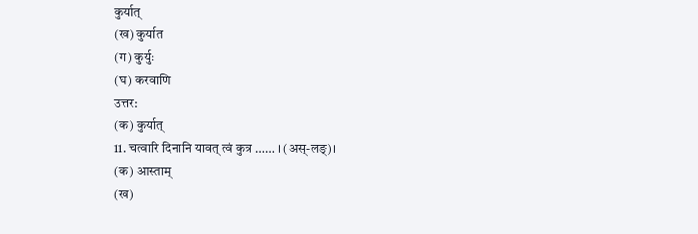कुर्यात्
(ख) कुर्यात
(ग) कुर्युः
(घ) करवाणि
उत्तर:
(क) कुर्यात्
11. चत्वारि दिनानि यावत् त्वं कुत्र …… । (अस्-लङ्)।
(क) आस्ताम्
(ख)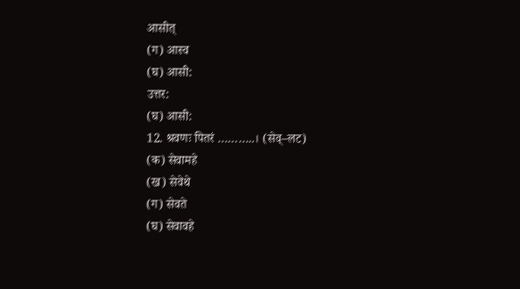आसीत्
(ग) आस्व
(घ) आसी:
उत्तर:
(घ) आसी:
12. श्रवणः पितरं ………..। (सेव्–लट)
(क) सेवामहे
(ख) सेवेथे
(ग) सेवते
(घ) सेवावहे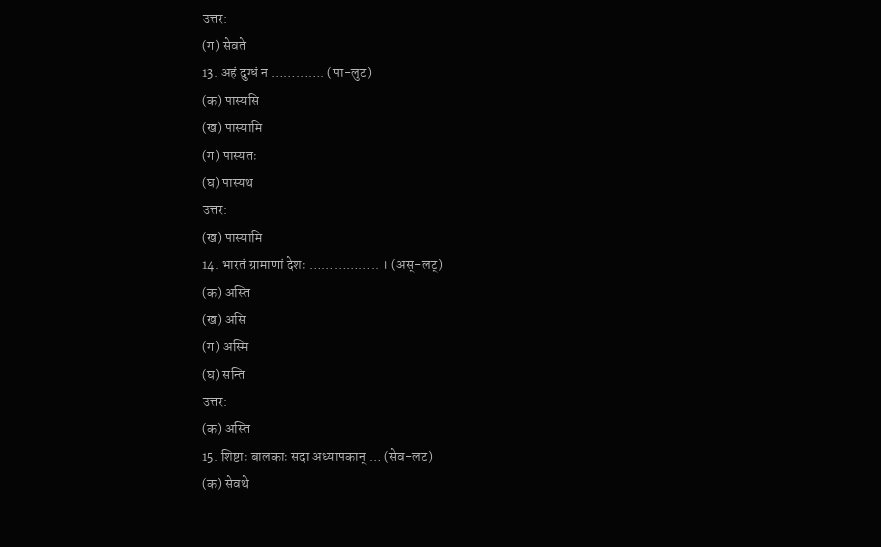उत्तर:
(ग) सेवते
13. अहं दुग्धं न …………. (पा-लुट)
(क) पास्यसि
(ख) पास्यामि
(ग) पास्यतः
(घ) पास्यथ
उत्तर:
(ख) पास्यामि
14. भारतं ग्रामाणां देशः …………….. । (अस्-लट्)
(क) अस्ति
(ख) असि
(ग) अस्मि
(घ) सन्ति
उत्तर:
(क) अस्ति
15. शिष्टाः बालकाः सदा अध्यापकान् … (सेव-लट)
(क) सेवथे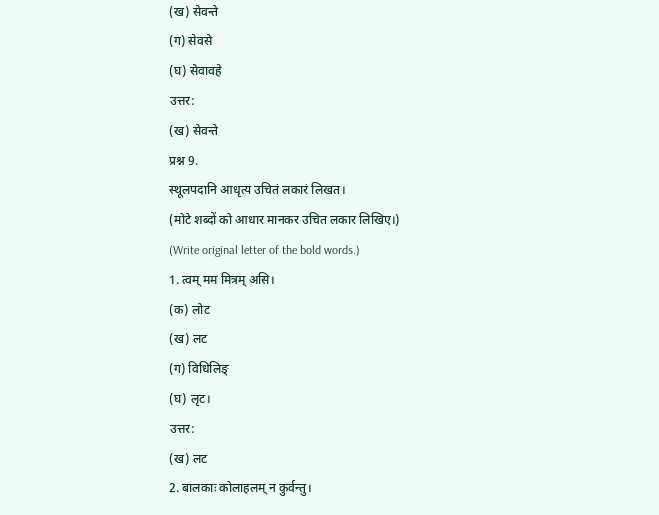(ख) सेवन्ते
(ग) सेवसे
(घ) सेवावहे
उत्तर:
(ख) सेवन्ते
प्रश्न 9.
स्थूलपदानि आधृत्य उचितं लकारं लिखत।
(मोटे शब्दों को आधार मानकर उचित लकार लिखिए।)
(Write original letter of the bold words.)
1. त्वम् मम मित्रम् असि।
(क) लोट
(ख) लट
(ग) विधिलिङ्
(घ) लृट।
उत्तर:
(ख) लट
2. बालकाः कोलाहलम् न कुर्वन्तु।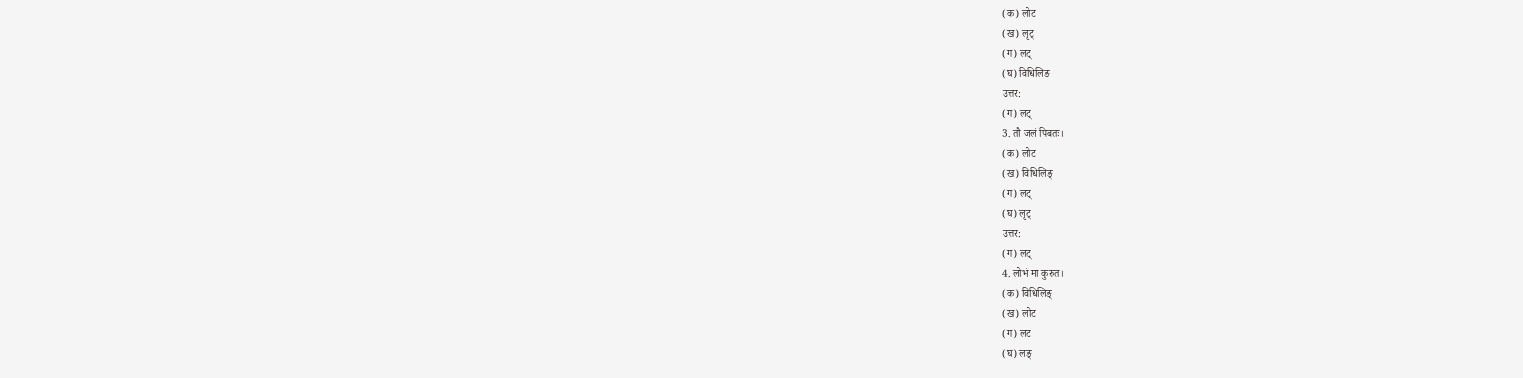(क) लोट
(ख) लृट्
(ग) लट्
(घ) विधिलिङ
उत्तर:
(ग) लट्
3. तौ जलं पिबतः।
(क) लोट
(ख) विधिलिङ्
(ग) लट्
(घ) लृट्
उत्तर:
(ग) लट्
4. लोभं मा कुरुत।
(क) विधिलिङ्
(ख) लोट
(ग) लट
(घ) लङ्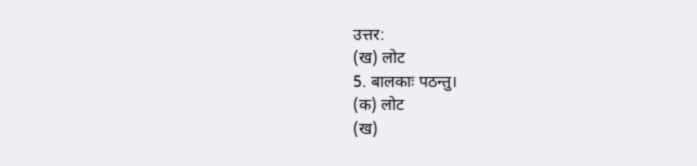उत्तर:
(ख) लोट
5. बालकाः पठन्तु।
(क) लोट
(ख)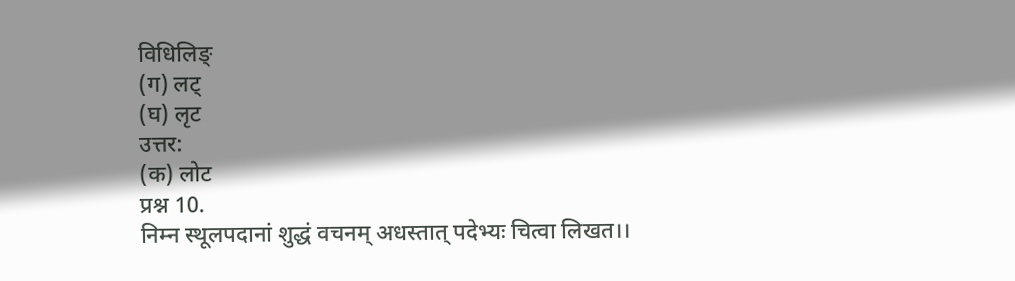विधिलिङ्
(ग) लट्
(घ) लृट
उत्तर:
(क) लोट
प्रश्न 10.
निम्न स्थूलपदानां शुद्धं वचनम् अधस्तात् पदेभ्यः चित्वा लिखत।।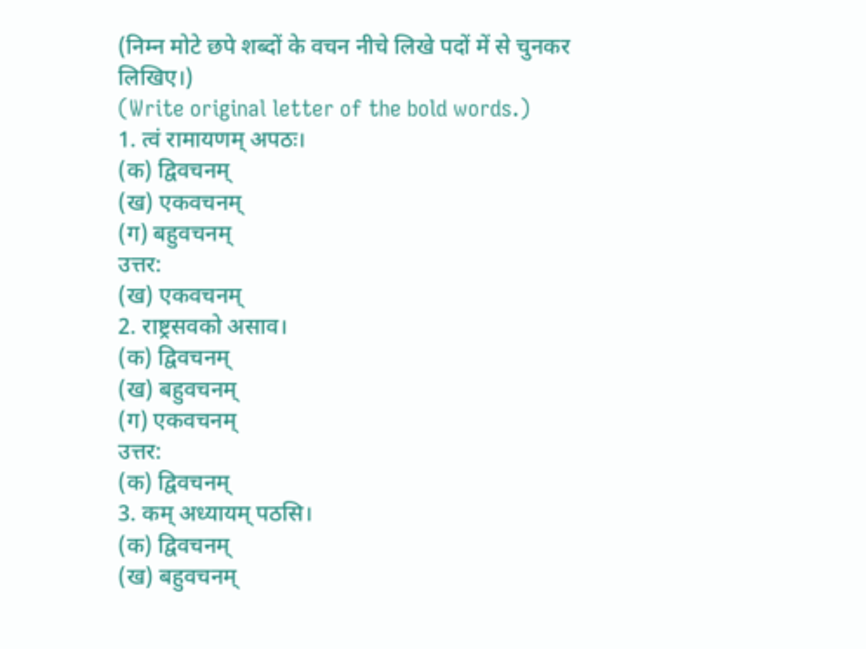(निम्न मोटे छपे शब्दों के वचन नीचे लिखे पदों में से चुनकर लिखिए।)
(Write original letter of the bold words.)
1. त्वं रामायणम् अपठः।
(क) द्विवचनम्
(ख) एकवचनम्
(ग) बहुवचनम्
उत्तर:
(ख) एकवचनम्
2. राष्ट्रसवको असाव।
(क) द्विवचनम्
(ख) बहुवचनम्
(ग) एकवचनम्
उत्तर:
(क) द्विवचनम्
3. कम् अध्यायम् पठसि।
(क) द्विवचनम्
(ख) बहुवचनम्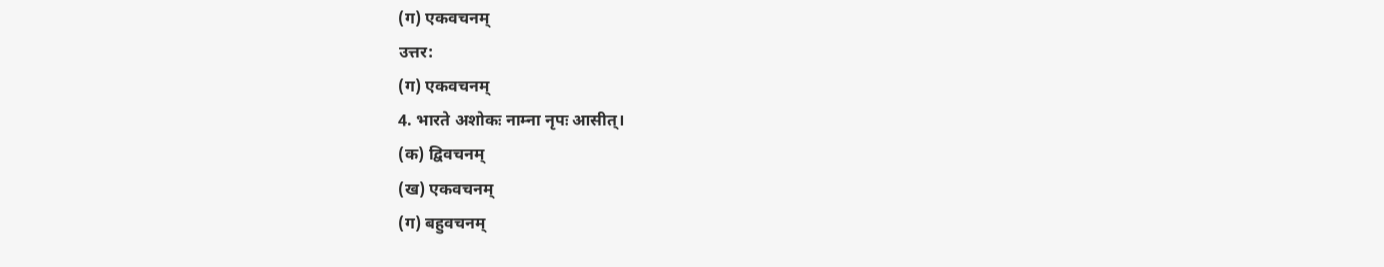(ग) एकवचनम्
उत्तर:
(ग) एकवचनम्
4. भारते अशोकः नाम्ना नृपः आसीत्।
(क) द्विवचनम्
(ख) एकवचनम्
(ग) बहुवचनम्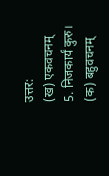उत्तर:
(ख) एकवचनम्
5. निजकार्यं कुरु।
(क) बहुवचनम्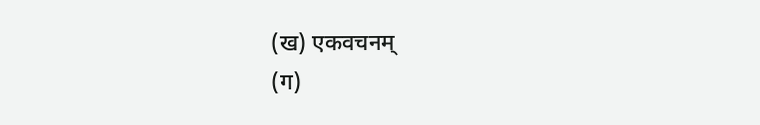(ख) एकवचनम्
(ग)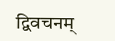द्विवचनम्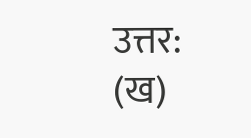उत्तर:
(ख)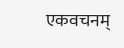एकवचनम्